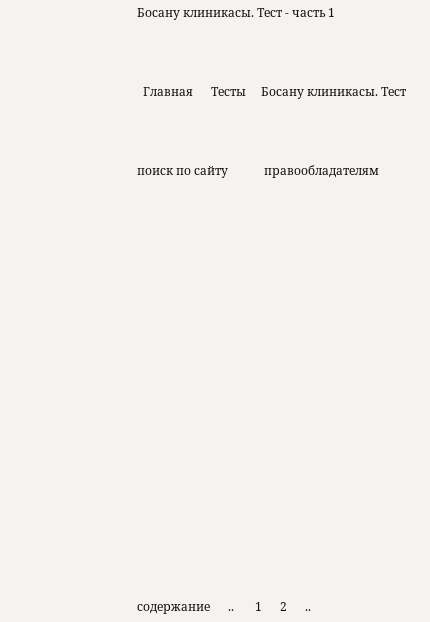Босану клиникасы. Тест - часть 1



  Главная      Тесты     Босану клиникасы. Тест



поиск по сайту            правообладателям





















содержание      ..       1      2      ..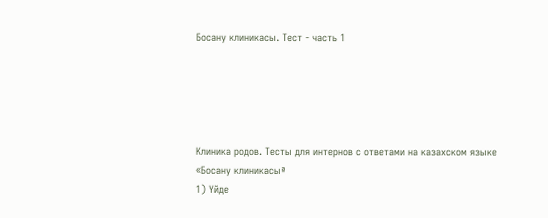Босану клиникасы. Тест - часть 1





Клиника родов. Тесты для интернов с ответами на казахском языке
«Босану клиникасыª
1) Үйде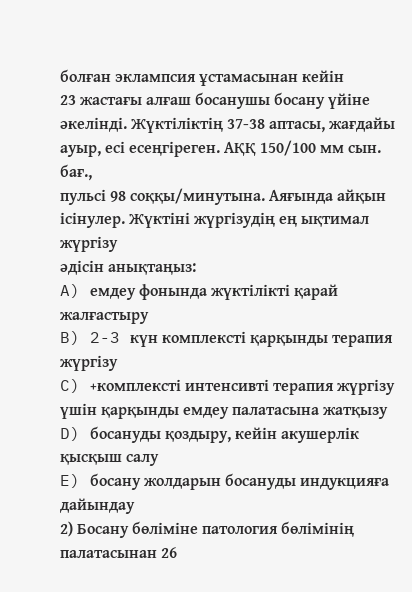болған эклампсия ұстамасынан кейін
23 жастағы алғаш босанушы босану үйіне
әкелінді. Жүктіліктің 37-38 аптасы, жағдайы ауыр, есі есеңгіреген. АҚҚ 150/100 мм сын. бағ.,
пульсі 98 соққы/минутына. Аяғында айқын ісінулер. Жүктіні жүргізудің ең ықтимал жүргізу
әдісін анықтаңыз:
A) емдеу фонында жүктілікті қарай жалғастыру
B) 2-3 күн комплексті қарқынды терапия жүргізу
C) +комплексті интенсивті терапия жүргізу үшін қарқынды емдеу палатасына жатқызу
D) босануды қоздыру, кейін акушерлік қысқыш салу
E) босану жолдарын босануды индукцияға дайындау
2) Босану бөліміне патология бөлімінің палатасынан 26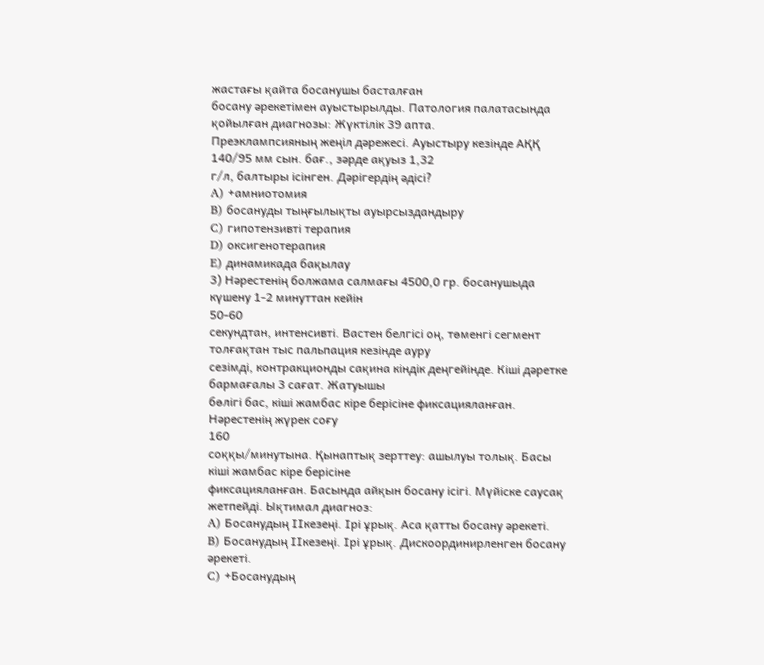жастағы қайта босанушы басталған
босану әрекетімен ауыстырылды. Патология палатасында қойылған диагнозы: Жүктілік 39 апта.
Преэклампсияның жеңіл дәрежесі. Ауыстыру кезінде АҚҚ 140/95 мм сын. бағ., зәрде ақуыз 1,32
г/л, балтыры ісінген. Дәрігердің әдісі?
A) +амниотомия
B) босануды тыңғылықты ауырсыздандыру
C) гипотензивті терапия
D) оксигенотерапия
E) динамикада бақылау
3) Нәрестенің болжама салмағы 4500,0 гр. босанушыда күшену 1-2 минуттан кейін
50-60
секундтан, интенсивті. Вастен белгісі оң, төменгі сегмент толғақтан тыс пальпация кезінде ауру
сезімді, контракционды сақина кіндік деңгейінде. Кіші дәретке бармағалы 3 сағат. Жатуышы
бөлігі бас, кіші жамбас кіре берісіне фиксацияланған. Нәрестенің жүрек соғу
160
соққы/минутына. Қынаптық зерттеу: ашылуы толық. Басы кіші жамбас кіре берісіне
фиксацияланған. Басында айқын босану ісігі. Мүйіске саусақ жетпейді. Ықтимал диагноз:
A) Босанудың IIкезеңі. Ірі ұрық. Аса қатты босану әрекеті.
B) Босанудың IIкезеңі. Ірі ұрық. Дискоординирленген босану әрекеті.
C) +Босанудың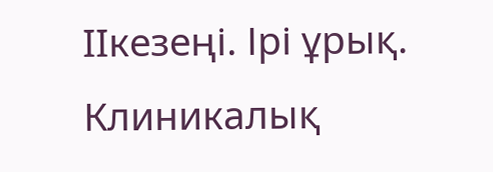IIкезеңі. Ірі ұрық. Клиникалық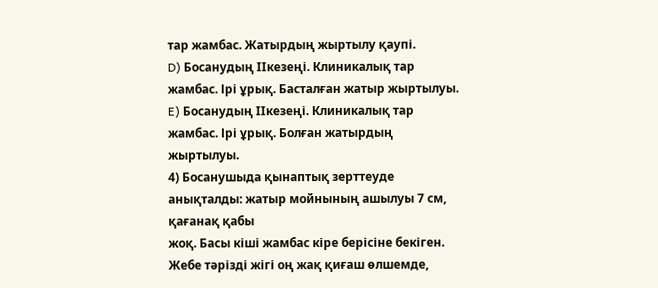тар жамбас. Жатырдың жыртылу қаупі.
D) Босанудың IIкезеңі. Клиникалық тар жамбас. Ірі ұрық. Басталған жатыр жыртылуы.
E) Босанудың IIкезеңі. Клиникалық тар жамбас. Ірі ұрық. Болған жатырдың жыртылуы.
4) Босанушыда қынаптық зерттеуде анықталды: жатыр мойнының ашылуы 7 см, қағанақ қабы
жоқ. Басы кіші жамбас кіре берісіне бекіген. Жебе тәрізді жігі оң жақ қиғаш өлшемде,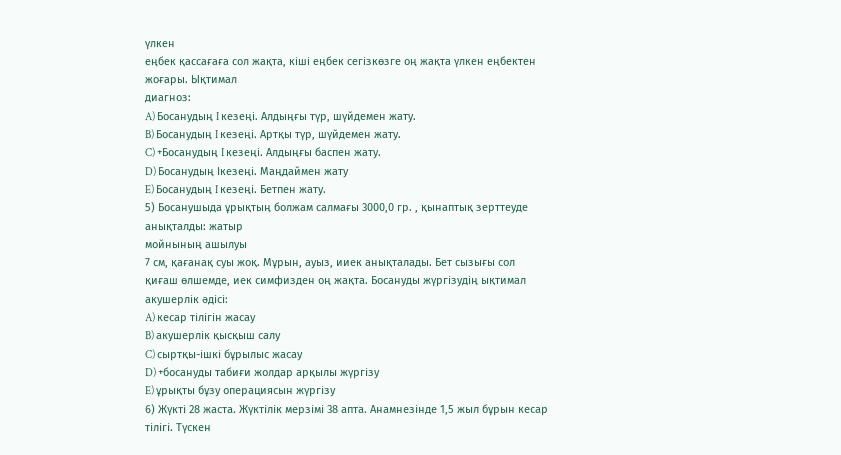үлкен
еңбек қассағаға сол жақта, кіші еңбек сегізкөзге оң жақта үлкен еңбектен жоғары. Ықтимал
диагноз:
A) Босанудың I кезеңі. Алдыңғы түр, шүйдемен жату.
B) Босанудың I кезеңі. Артқы түр, шүйдемен жату.
C) +Босанудың I кезеңі. Алдыңғы баспен жату.
D) Босанудың Iкезеңі. Маңдаймен жату
E) Босанудың I кезеңі. Бетпен жату.
5) Босанушыда ұрықтың болжам салмағы 3000,0 гр. , қынаптық зерттеуде анықталды: жатыр
мойнының ашылуы
7 см, қағанақ суы жоқ. Мұрын, ауыз, ииек анықталады. Бет сызығы сол
қиғаш өлшемде, иек симфизден оң жақта. Босануды жүргізудің ықтимал акушерлік әдісі:
A) кесар тілігін жасау
B) акушерлік қысқыш салу
C) сыртқы-ішкі бұрылыс жасау
D) +босануды табиғи жолдар арқылы жүргізу
E) ұрықты бұзу операциясын жүргізу
6) Жүкті 28 жаста. Жүктілік мерзімі 38 апта. Анамнезінде 1,5 жыл бұрын кесар тілігі. Түскен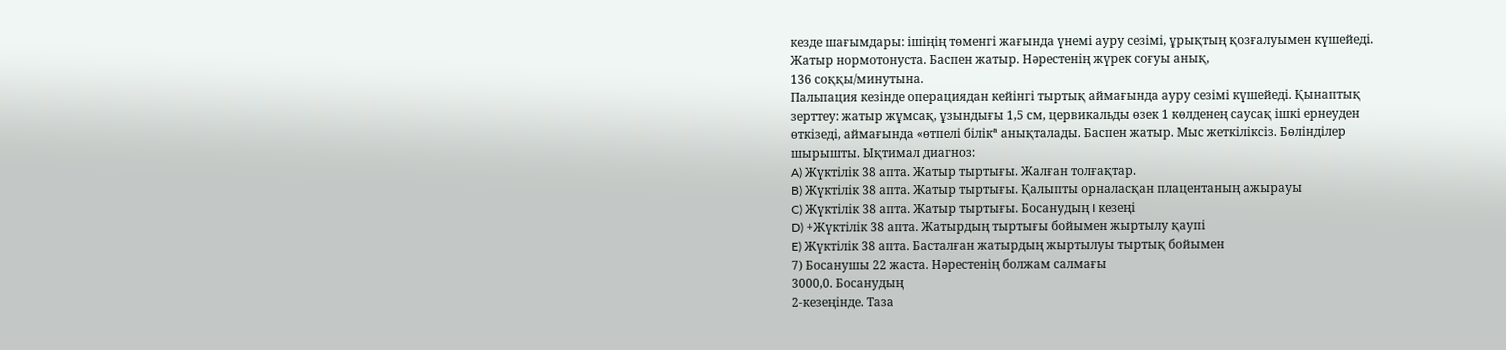кезде шағымдары: ішіңің төменгі жағында үнемі ауру сезімі, ұрықтың қозғалуымен күшейеді.
Жатыр нормотонуста. Баспен жатыр. Нәрестенің жүрек соғуы анық,
136 соққы/минутына.
Пальпация кезінде операциядан кейінгі тыртық аймағында ауру сезімі күшейеді. Қынаптық
зерттеу: жатыр жұмсақ, ұзындығы 1,5 см, цервикальды өзек 1 көлденең саусақ ішкі ернеуден
өткізеді, аймағында «өтпелі білікª анықталады. Баспен жатыр. Мыс жеткіліксіз. Бөлінділер
шырышты. Ықтимал диагноз:
A) Жүктілік 38 апта. Жатыр тыртығы. Жалған толғақтар.
B) Жүктілік 38 апта. Жатыр тыртығы. Қалыпты орналасқан плацентаның ажырауы
C) Жүктілік 38 апта. Жатыр тыртығы. Босанудың I кезеңі
D) +Жүктілік 38 апта. Жатырдың тыртығы бойымен жыртылу қаупі
E) Жүктілік 38 апта. Басталған жатырдың жыртылуы тыртық бойымен
7) Босанушы 22 жаста. Нәрестенің болжам салмағы
3000,0. Босанудың
2-кезеңінде. Таза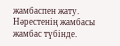жамбаспен жату. Нәрестенің жамбасы жамбас түбінде.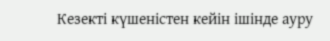Кезекті күшеністен кейін ішінде ауру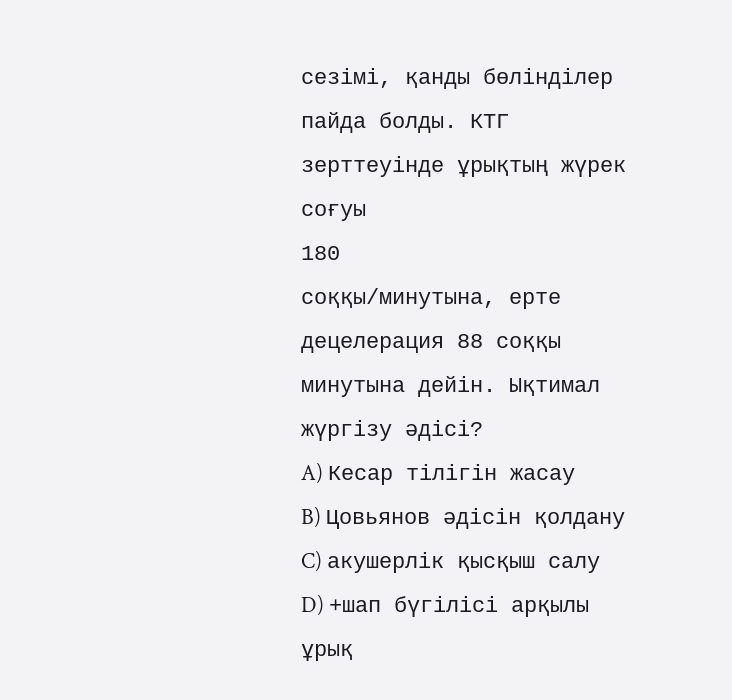сезімі, қанды бөлінділер пайда болды. КТГ зерттеуінде ұрықтың жүрек соғуы
180
соққы/минутына, ерте децелерация 88 соққы минутына дейін. Ықтимал жүргізу әдісі?
A) Кесар тілігін жасау
B) Цовьянов әдісін қолдану
C) акушерлік қысқыш салу
D) +шап бүгілісі арқылы ұрық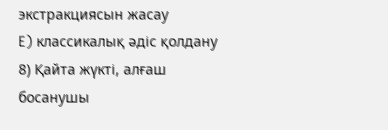экстракциясын жасау
E) классикалық әдіс қолдану
8) Қайта жүкті, алғаш босанушы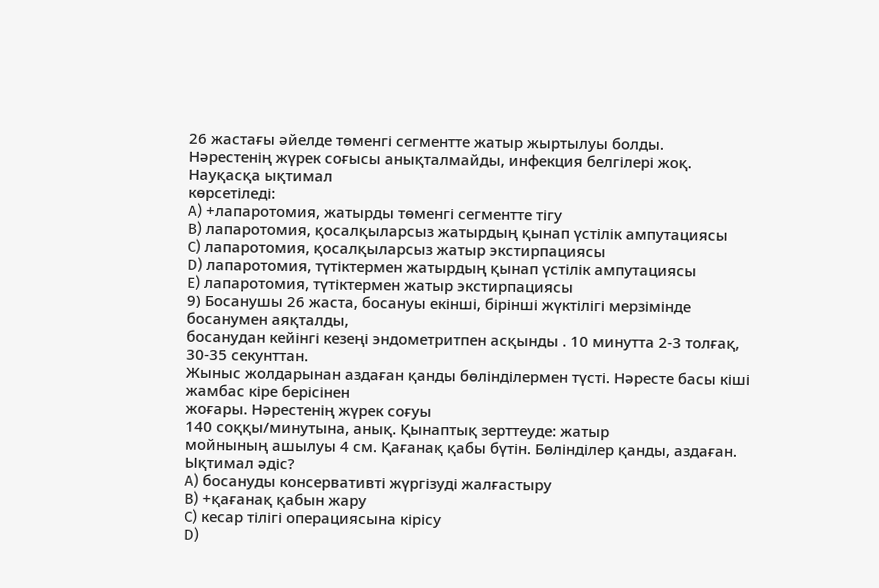26 жастағы әйелде төменгі сегментте жатыр жыртылуы болды.
Нәрестенің жүрек соғысы анықталмайды, инфекция белгілері жоқ. Науқасқа ықтимал
көрсетіледі:
A) +лапаротомия, жатырды төменгі сегментте тігу
B) лапаротомия, қосалқыларсыз жатырдың қынап үстілік ампутациясы
C) лапаротомия, қосалқыларсыз жатыр экстирпациясы
D) лапаротомия, түтіктермен жатырдың қынап үстілік ампутациясы
E) лапаротомия, түтіктермен жатыр экстирпациясы
9) Босанушы 26 жаста, босануы екінші, бірінші жүктілігі мерзімінде босанумен аяқталды,
босанудан кейінгі кезеңі эндометритпен асқынды . 10 минутта 2-3 толғақ, 30-35 секунттан.
Жыныс жолдарынан аздаған қанды бөлінділермен түсті. Нәресте басы кіші жамбас кіре берісінен
жоғары. Нәрестенің жүрек соғуы
140 соққы/минутына, анық. Қынаптық зерттеуде: жатыр
мойнының ашылуы 4 см. Қағанақ қабы бүтін. Бөлінділер қанды, аздаған. Ықтимал әдіс?
A) босануды консервативті жүргізуді жалғастыру
B) +қағанақ қабын жару
C) кесар тілігі операциясына кірісу
D)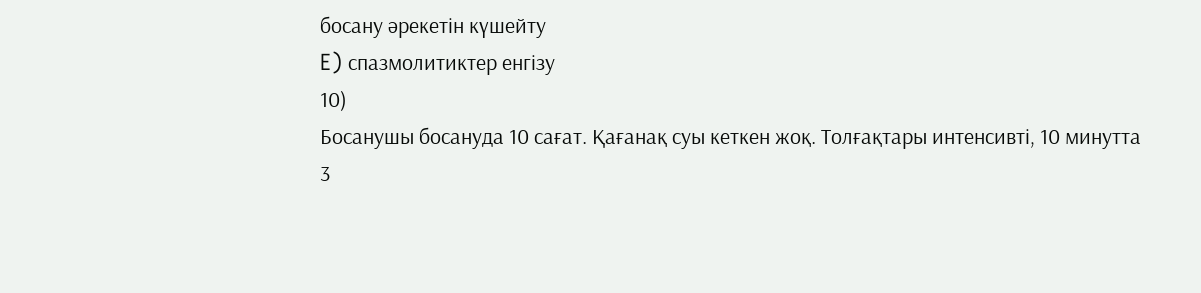босану әрекетін күшейту
E) спазмолитиктер енгізу
10)
Босанушы босануда 10 сағат. Қағанақ суы кеткен жоқ. Толғақтары интенсивті, 10 минутта
3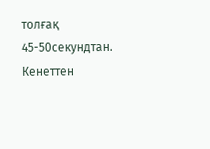толғақ 45-50секундтан. Кенеттен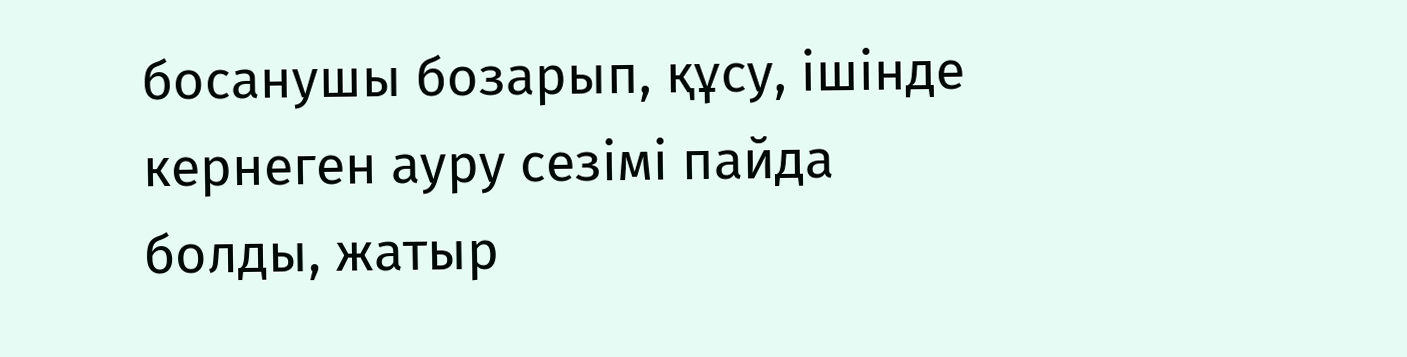босанушы бозарып, құсу, ішінде кернеген ауру сезімі пайда
болды, жатыр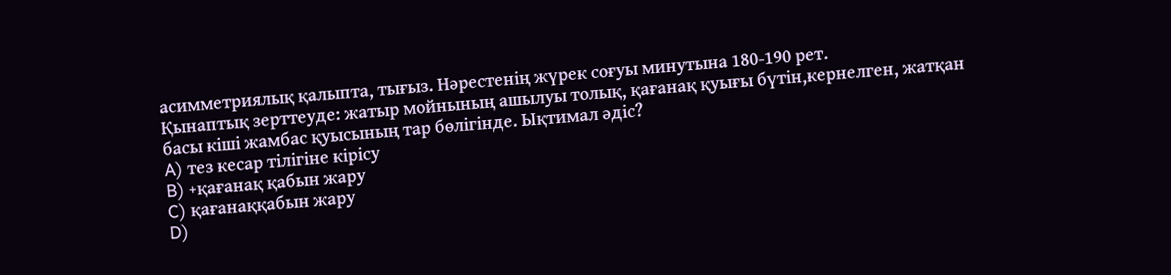асимметриялық қалыпта, тығыз. Нәрестенің жүрек соғуы минутына 180-190 рет.
Қынаптық зерттеуде: жатыр мойнының ашылуы толық, қағанақ қуығы бүтін,кернелген, жатқан
басы кіші жамбас қуысының тар бөлігінде. Ықтимал әдіс?
A) тез кесар тілігіне кірісу
B) +қағанақ қабын жару
C) қағанаққабын жару
D)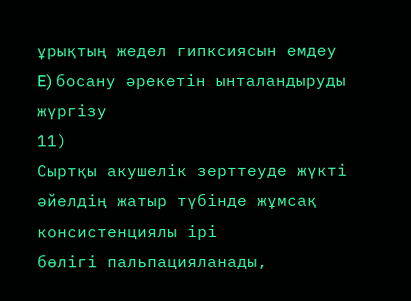ұрықтың жедел гипксиясын емдеу
E) босану әрекетін ынталандыруды жүргізу
11)
Сыртқы акушелік зерттеуде жүкті әйелдің жатыр түбінде жұмсақ консистенциялы ірі
бөлігі пальпацияланады,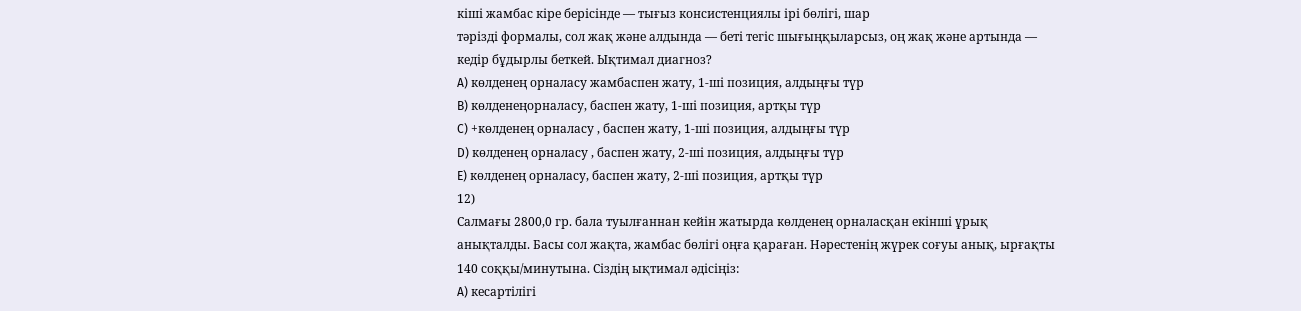кіші жамбас кіре берісінде — тығыз консистенциялы ірі бөлігі, шар
тәрізді формалы, сол жақ және алдында — беті тегіс шығыңқыларсыз, оң жақ және артында —
кедір бұдырлы беткей. Ықтимал диагноз?
A) көлденең орналасу жамбаспен жату, 1-ші позиция, алдыңғы түр
B) көлденеңорналасу, баспен жату, 1-ші позиция, артқы түр
C) +көлденең орналасу , баспен жату, 1-ші позиция, алдыңғы түр
D) көлденең орналасу , баспен жату, 2-ші позиция, алдыңғы түр
E) көлденең орналасу, баспен жату, 2-ші позиция, артқы түр
12)
Салмағы 2800,0 гр. бала туылғаннан кейін жатырда көлденең орналасқан екінші ұрық
анықталды. Басы сол жақта, жамбас бөлігі оңға қараған. Нәрестенің жүрек соғуы анық, ырғақты
140 соққы/минутына. Сіздің ықтимал әдісіңіз:
A) кесартілігі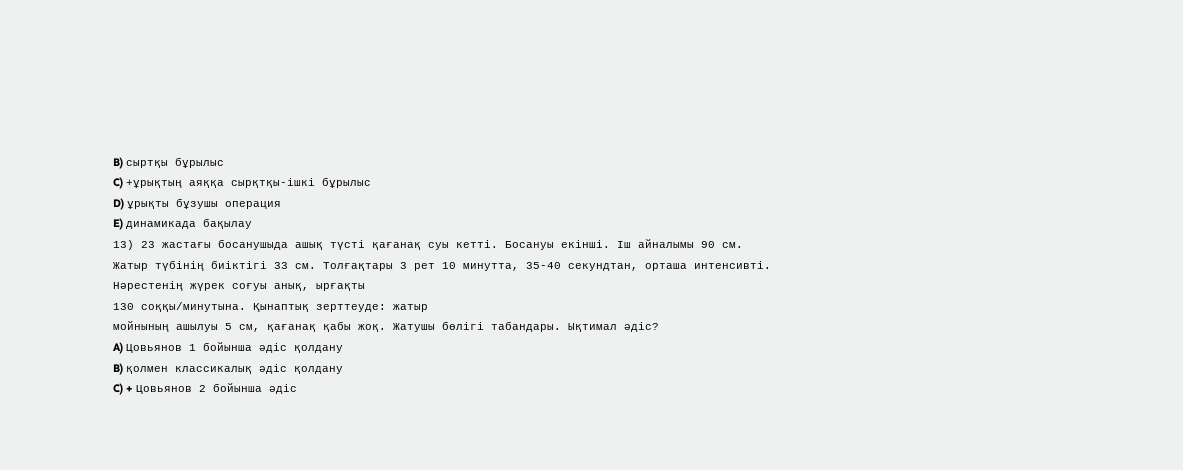B) сыртқы бұрылыс
C) +ұрықтың аяққа сырқтқы-ішкі бұрылыс
D) ұрықты бұзушы операция
E) динамикада бақылау
13) 23 жастағы босанушыда ашық түсті қағанақ суы кетті. Босануы екінші. Іш айналымы 90 см.
Жатыр түбінің биіктігі 33 см. Толғақтары 3 рет 10 минутта, 35-40 секундтан, орташа интенсивті.
Нәрестенің жүрек соғуы анық, ырғақты
130 соққы/минутына. Қынаптық зерттеуде: жатыр
мойнының ашылуы 5 см, қағанақ қабы жоқ. Жатушы бөлігі табандары. Ықтимал әдіс?
A) Цовьянов 1 бойынша әдіс қолдану
B) қолмен классикалық әдіс қолдану
C) + Цовьянов 2 бойынша әдіс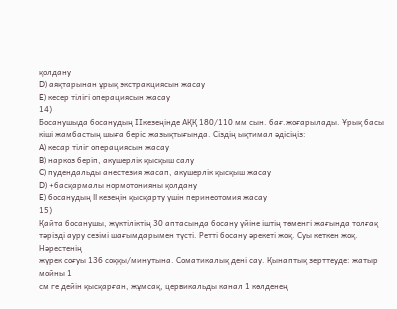қолдану
D) аяқтарынан ұрық экстракциясын жасау
E) кесер тілігі операциясын жасау
14)
Босанушыда босанудың IIкезеңінде АҚҚ 180/110 мм сын. бағ.жоғарылады. Ұрық басы
кіші жамбастың шыға беріс жазықтығында. Сіздің ықтимал әдісіңіз:
A) кесар тіліг операциясын жасау
B) наркоз беріп, акушерлік қысқыш салу
C) пудендальды анестезия жасап, акушерлік қысқыш жасау
D) +басқармалы нормотонияны қолдану
E) босанудың II кезеңін қысқарту үшін перинеотомия жасау
15)
Қайта босанушы, жүктіліктің 30 аптасында босану үйіне іштің төменгі жағында толғақ
тәрізді ауру сезімі шағымдарымен түсті. Ретті босану әрекеті жоқ. Суы кеткен жоқ. Нәрестенің
жүрек соғуы 136 соққы/минутына. Соматикалық дені сау. Қынаптық зерттеуде: жатыр мойны 1
см ге дейін қысқарған, жұмсақ, цервикальды канал 1 көлденең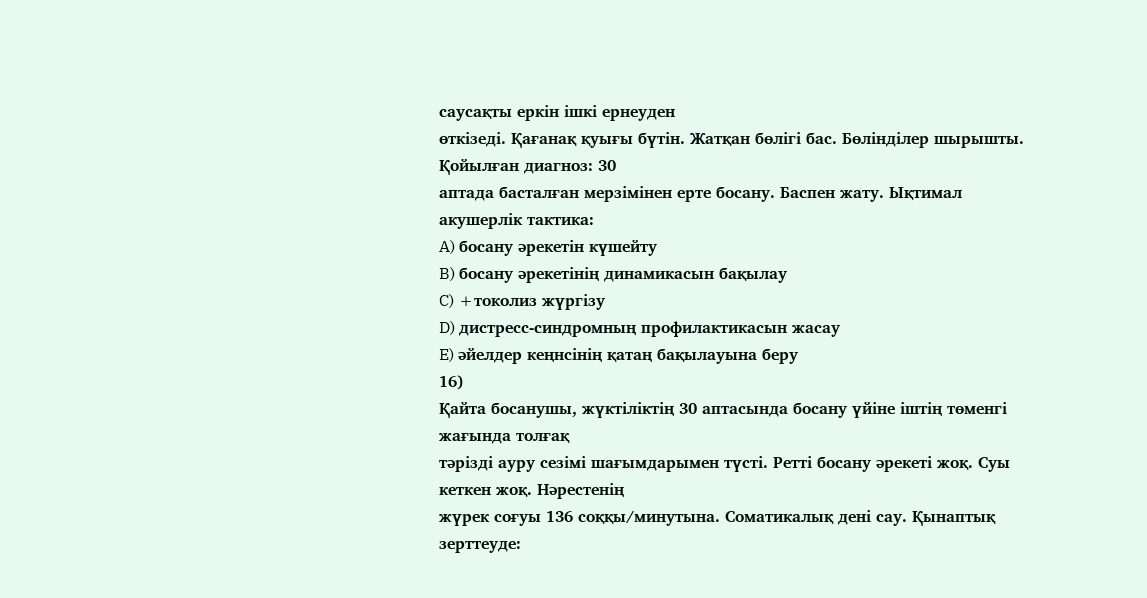саусақты еркін ішкі ернеуден
өткізеді. Қағанақ қуығы бүтін. Жатқан бөлігі бас. Бөлінділер шырышты. Қойылған диагноз: 30
аптада басталған мерзімінен ерте босану. Баспен жату. Ықтимал акушерлік тактика:
A) босану әрекетін күшейту
B) босану әрекетінің динамикасын бақылау
C) +токолиз жүргізу
D) дистресс-синдромның профилактикасын жасау
E) әйелдер кеңнсінің қатаң бақылауына беру
16)
Қайта босанушы, жүктіліктің 30 аптасында босану үйіне іштің төменгі жағында толғақ
тәрізді ауру сезімі шағымдарымен түсті. Ретті босану әрекеті жоқ. Суы кеткен жоқ. Нәрестенің
жүрек соғуы 136 соққы/минутына. Соматикалық дені сау. Қынаптық зерттеуде: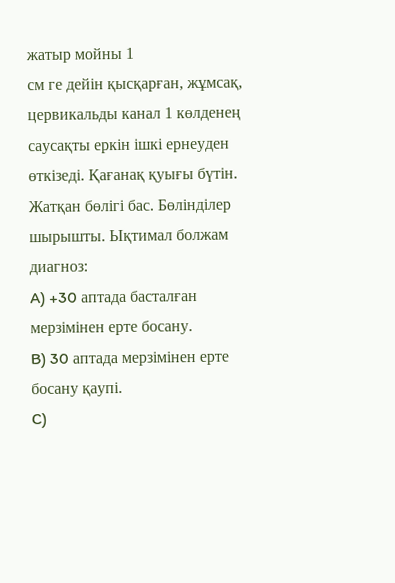жатыр мойны 1
см ге дейін қысқарған, жұмсақ, цервикальды канал 1 көлденең саусақты еркін ішкі ернеуден
өткізеді. Қағанақ қуығы бүтін. Жатқан бөлігі бас. Бөлінділер шырышты. Ықтимал болжам
диагноз:
A) +30 аптада басталған мерзімінен ерте босану.
B) 30 аптада мерзімінен ерте босану қаупі.
C)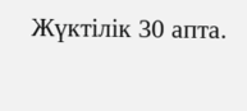Жүктілік 30 апта.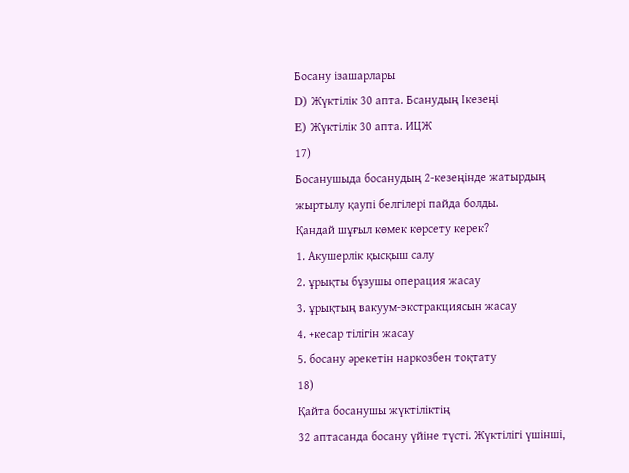Босану ізашарлары
D) Жүктілік 30 апта. Бсанудың Iкезеңі
E) Жүктілік 30 апта. ИЦЖ
17)
Босанушыда босанудың 2-кезеңінде жатырдың жыртылу қаупі белгілері пайда болды.
Қандай шұғыл көмек көрсету керек?
1. Акушерлік қысқыш салу
2. ұрықты бұзушы операция жасау
3. ұрықтың вакуум-экстракциясын жасау
4. +кесар тілігін жасау
5. босану әрекетін наркозбен тоқтату
18)
Қайта босанушы жүктіліктің
32 аптасанда босану үйіне түсті. Жүктілігі үшінші,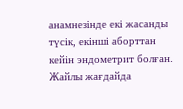анамнезінде екі жасанды түсік, екінші аборттан кейін эндометрит болған. Жайлы жағдайда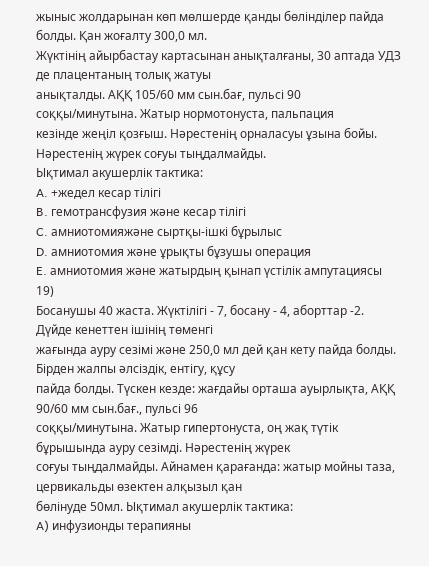жыныс жолдарынан көп мөлшерде қанды бөлінділер пайда болды. Қан жоғалту 300,0 мл.
Жүктінің айырбастау картасынан анықталғаны, 30 аптада УДЗ де плацентаның толық жатуы
анықталды. АҚҚ 105/60 мм сын.бағ, пульсі 90 соққы/минутына. Жатыр нормотонуста, пальпация
кезінде жеңіл қозғыш. Нәрестенің орналасуы ұзына бойы. Нәрестенің жүрек соғуы тыңдалмайды.
Ықтимал акушерлік тактика:
A. +жедел кесар тілігі
B. гемотрансфузия және кесар тілігі
C. амниотомияжәне сыртқы-ішкі бұрылыс
D. амниотомия және ұрықты бұзушы операция
E. амниотомия және жатырдың қынап үстілік ампутациясы
19)
Босанушы 40 жаста. Жүктілігі - 7, босану - 4, аборттар -2. Дүйде кенеттен ішінің төменгі
жағында ауру сезімі және 250,0 мл дей қан кету пайда болды. Бірден жалпы әлсіздік, ентігу, құсу
пайда болды. Түскен кезде: жағдайы орташа ауырлықта, АҚҚ
90/60 мм сын.бағ., пульсі 96
соққы/минутына. Жатыр гипертонуста, оң жақ түтік бұрышында ауру сезімді. Нәрестенің жүрек
соғуы тыңдалмайды. Айнамен қарағанда: жатыр мойны таза, цервикальды өзектен алқызыл қан
бөлінуде 50мл. Ықтимал акушерлік тактика:
A) инфузионды терапияны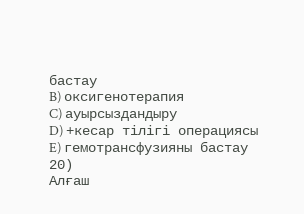бастау
B) оксигенотерапия
C) ауырсыздандыру
D) +кесар тілігі операциясы
E) гемотрансфузияны бастау
20)
Алғаш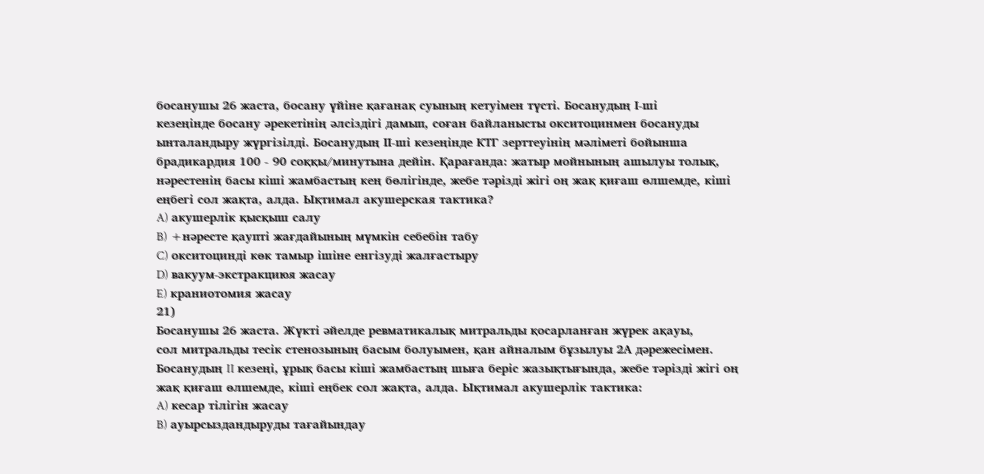босанушы 26 жаста, босану үйіне қағанақ суының кетуімен түсті. Босанудың І-ші
кезеңінде босану әрекетінің әлсіздігі дамып, соған байланысты окситоцинмен босануды
ынталандыру жүргізілді. Босанудың ІІ-ші кезеңінде КТГ зерттеуінің мәліметі бойынша
брадикардия 100 - 90 соққы/минутына дейін. Қарағанда: жатыр мойнының ашылуы толық,
нәрестенің басы кіші жамбастың кең бөлігінде, жебе тәрізді жігі оң жақ қиғаш өлшемде, кіші
еңбегі сол жақта, алда. Ықтимал акушерская тактика?
A) акушерлік қысқыш салу
B) +нәресте қаупті жағдайының мүмкін себебін табу
C) окситоцинді көк тамыр ішіне енгізуді жалғастыру
D) вакуум-экстракциюя жасау
E) краниотомия жасау
21)
Босанушы 26 жаста. Жүкті әйелде ревматикалық митральды қосарланған жүрек ақауы,
сол митральды тесік стенозының басым болуымен, қан айналым бұзылуы 2А дәрежесімен.
Босанудың II кезеңі, ұрық басы кіші жамбастың шыға беріс жазықтығында, жебе тәрізді жігі оң
жақ қиғаш өлшемде, кіші еңбек сол жақта, алда. Ықтимал акушерлік тактика:
A) кесар тілігін жасау
B) ауырсыздандыруды тағайындау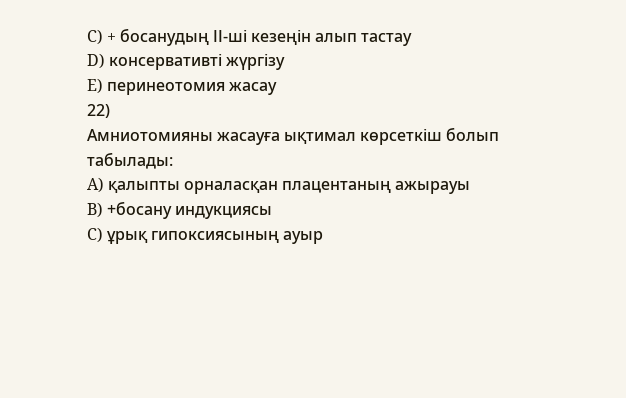C) + босанудың ІІ-ші кезеңін алып тастау
D) консервативті жүргізу
E) перинеотомия жасау
22)
Амниотомияны жасауға ықтимал көрсеткіш болып табылады:
A) қалыпты орналасқан плацентаның ажырауы
B) +босану индукциясы
C) ұрық гипоксиясының ауыр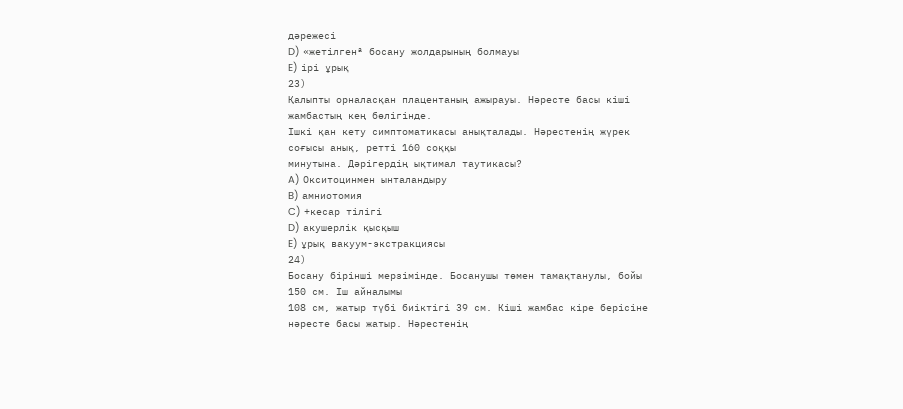дәрежесі
D) «жетілгенª босану жолдарының болмауы
E) ірі ұрық
23)
Қалыпты орналасқан плацентаның ажырауы. Нәресте басы кіші жамбастың кең бөлігінде.
Ішкі қан кету симптоматикасы анықталады. Нәрестенің жүрек соғысы анық, ретті 160 соққы
минутына. Дәрігердің ықтимал таутикасы?
A) Окситоцинмен ынталандыру
B) амниотомия
C) +кесар тілігі
D) акушерлік қысқыш
E) ұрық вакуум-экстракциясы
24)
Босану бірінші мерзімінде. Босанушы төмен тамақтанулы, бойы 150 см. Іш айналымы
108 см, жатыр түбі биіктігі 39 см. Кіші жамбас кіре берісіне нәресте басы жатыр. Нәрестенің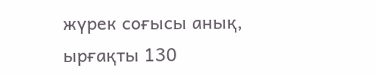жүрек соғысы анық, ырғақты 130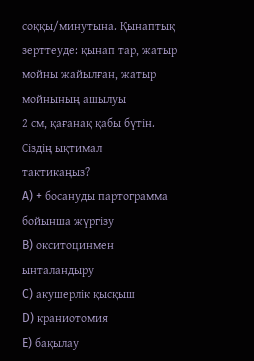соққы/минутына. Қынаптық зерттеуде: қынап тар, жатыр
мойны жайылған, жатыр мойнының ашылуы
2 см, қағанақ қабы бүтін. Сіздің ықтимал
тактикаңыз?
A) + босануды партограмма бойынша жүргізу
B) окситоцинмен ынталандыру
C) акушерлік қысқыш
D) краниотомия
E) бақылау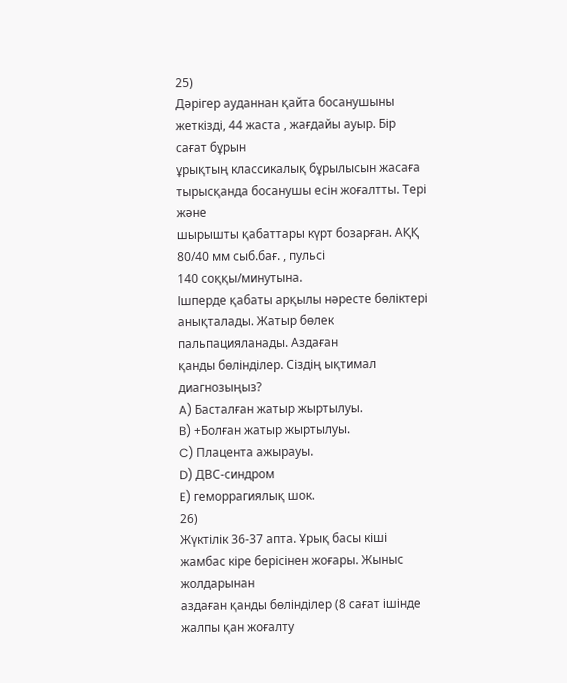25)
Дәрігер ауданнан қайта босанушыны жеткізді, 44 жаста , жағдайы ауыр. Бір сағат бұрын
ұрықтың классикалық бұрылысын жасаға тырысқанда босанушы есін жоғалтты. Тері және
шырышты қабаттары күрт бозарған. АҚҚ 80/40 мм сыб.бағ. , пульсі
140 соққы/минутына.
Ішперде қабаты арқылы нәресте бөліктері анықталады. Жатыр бөлек пальпацияланады. Аздаған
қанды бөлінділер. Сіздің ықтимал диагнозыңыз?
A) Басталған жатыр жыртылуы.
B) +Болған жатыр жыртылуы.
C) Плацента ажырауы.
D) ДВС-синдром
E) геморрагиялық шок.
26)
Жүктілік 36-37 апта. Ұрық басы кіші жамбас кіре берісінен жоғары. Жыныс жолдарынан
аздаған қанды бөлінділер (8 сағат ішінде жалпы қан жоғалту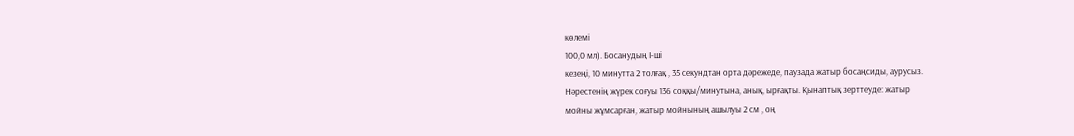көлемі
100,0 мл). Босанудың І-ші
кезеңі, 10 минутта 2 толғақ , 35 секундтан орта дәрежеде, паузада жатыр босаңсиды, аурусыз.
Нәрестенің жүрек соғуы 136 соққы/минутына, анық, ырғақты. Қынаптық зерттеуде: жатыр
мойны жұмсарған, жатыр мойнының ашылуы 2 см , оң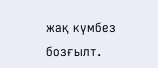жақ күмбез бозғылт.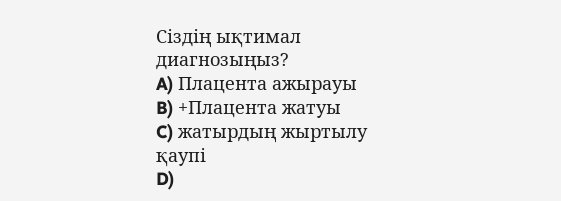Сіздің ықтимал
диагнозыңыз?
A) Плацента ажырауы
B) +Плацента жатуы
C) жатырдың жыртылу қаупі
D)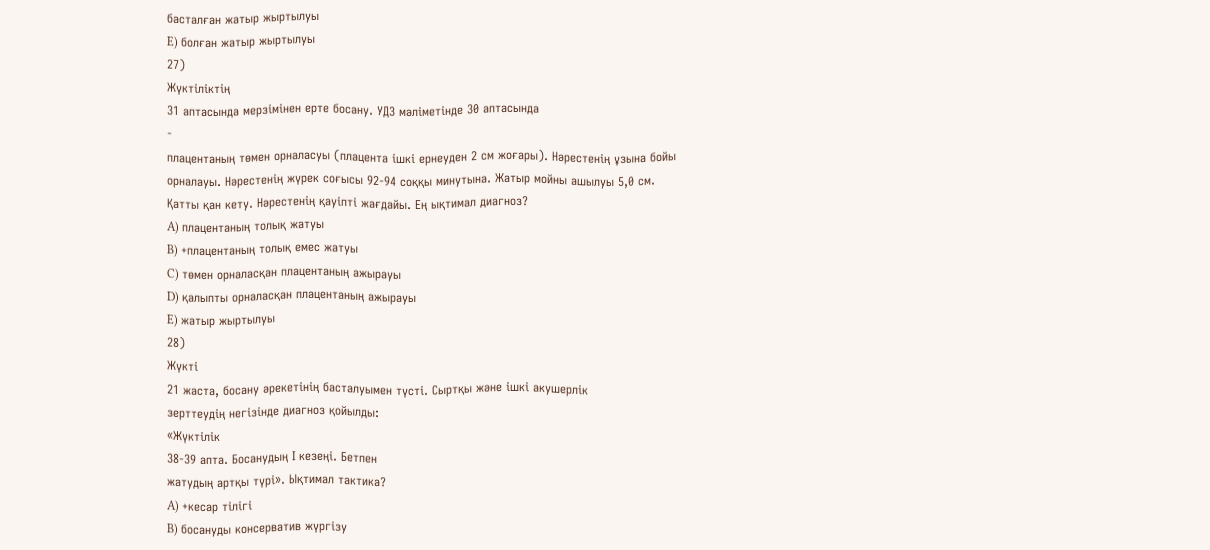басталған жатыр жыртылуы
E) болған жатыр жыртылуы
27)
Жүктіліктің
31 аптасында мерзімінен ерте босану. УДЗ мәліметінде 30 аптасында
-
плацентаның төмен орналасуы (плацента ішкі ернеуден 2 см жоғары). Нәрестенің ұзына бойы
орналауы. Нәрестенің жүрек соғысы 92-94 соққы минутына. Жатыр мойны ашылуы 5,0 см.
Қатты қан кету. Нәрестенің қауіпті жағдайы. Ең ықтимал диагноз?
A) плацентаның толық жатуы
B) +плацентаның толық емес жатуы
C) төмен орналасқан плацентаның ажырауы
D) қалыпты орналасқан плацентаның ажырауы
E) жатыр жыртылуы
28)
Жүкті
21 жаста, босану әрекетінің басталуымен түсті. Сыртқы және ішкі акушерлік
зерттеудің негізінде диагноз қойылды:
«Жүктілік
38-39 апта. Босанудың I кезеңі. Бетпен
жатудың артқы түрі». Ықтимал тактика?
A) +кесар тілігі
B) босануды консерватив жүргізу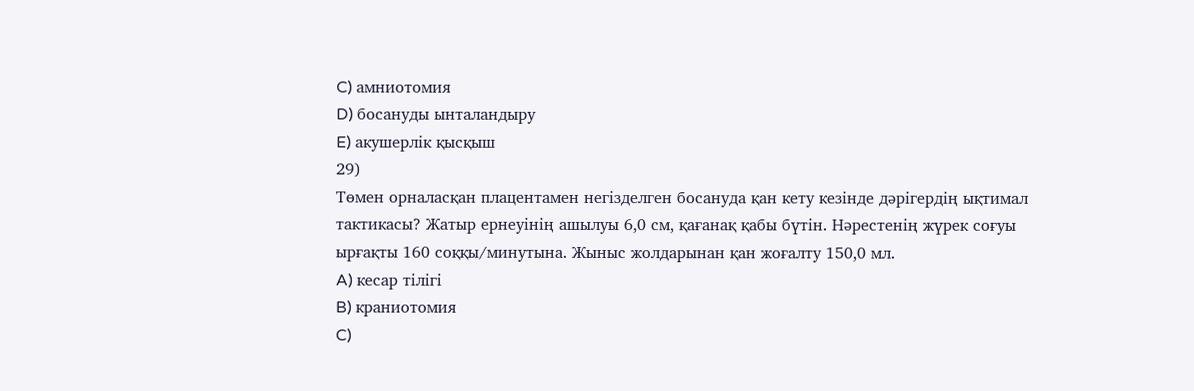C) амниотомия
D) босануды ынталандыру
E) акушерлік қысқыш
29)
Төмен орналасқан плацентамен негізделген босануда қан кету кезінде дәрігердің ықтимал
тактикасы? Жатыр ернеуінің ашылуы 6,0 см, қағанақ қабы бүтін. Нәрестенің жүрек соғуы
ырғақты 160 соққы/минутына. Жыныс жолдарынан қан жоғалту 150,0 мл.
A) кесар тілігі
B) краниотомия
C)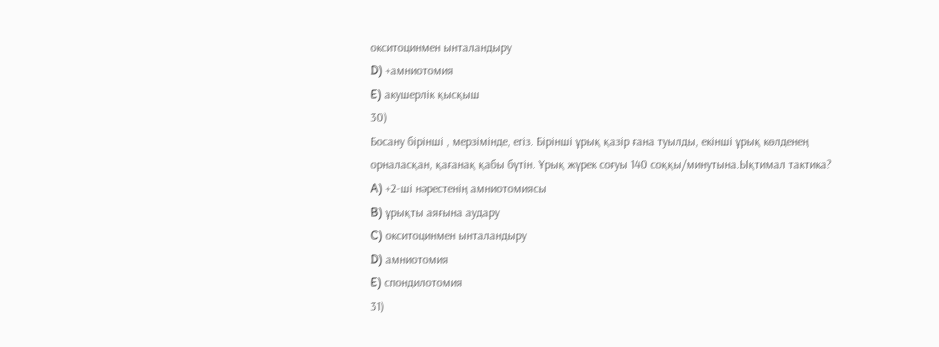окситоцинмен ынталандыру
D) +амниотомия
E) акушерлік қысқыш
30)
Босану бірінші , мерзімінде, егіз. Бірінші ұрық қазір ғана туылды, екінші ұрық көлденең
орналасқан, қағанақ қабы бүтін. Ұрық жүрек соғуы 140 соққы/минутына.Ықтимал тактика?
A) +2-ші нәрестенің амниотомиясы
B) ұрықты аяғына аудару
C) окситоцинмен ынталандыру
D) амниотомия
E) спондилотомия
31)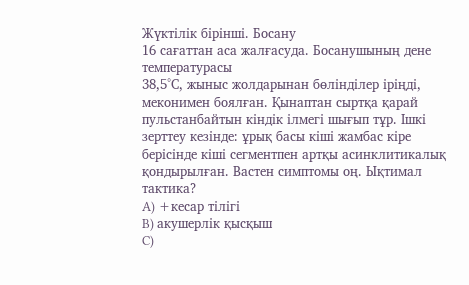Жүктілік бірінші. Босану
16 сағаттан аса жалғасуда. Босанушының дене температурасы
38,5°С, жыныс жолдарынан бөлінділер іріңді, меконимен боялған. Қынаптан сыртқа қарай
пульстанбайтын кіндік ілмегі шығып тұр. Ішкі зерттеу кезінде: ұрық басы кіші жамбас кіре
берісінде кіші сегментпен артқы асинклитикалық қондырылған. Вастен симптомы оң. Ықтимал
тактика?
A) +кесар тілігі
B) акушерлік қысқыш
C)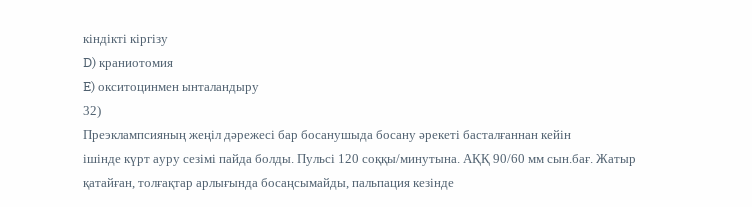кіндікті кіргізу
D) краниотомия
E) окситоцинмен ынталандыру
32)
Преэклампсияның жеңіл дәрежесі бар босанушыда босану әрекеті басталғаннан кейін
ішінде күрт ауру сезімі пайда болды. Пульсі 120 соққы/минутына. АҚҚ 90/60 мм сын.бағ. Жатыр
қатайған, толғақтар арлығында босаңсымайды, пальпация кезінде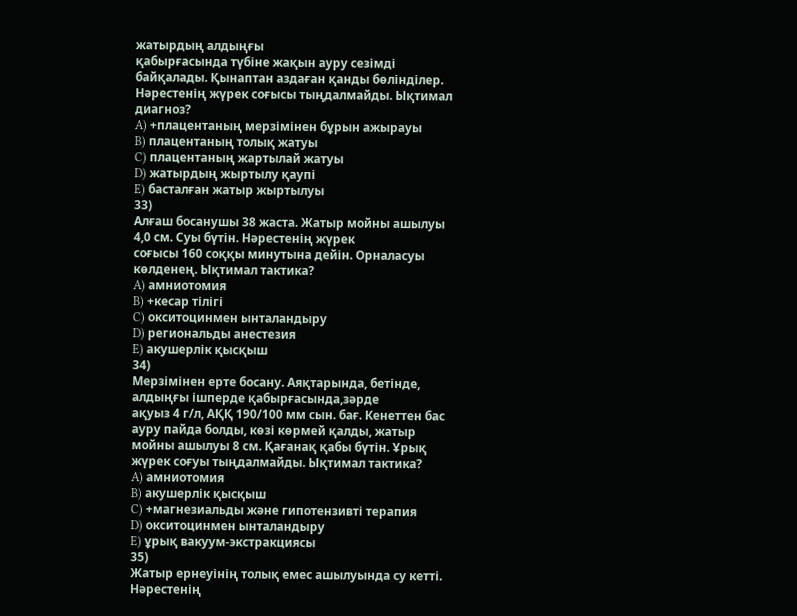жатырдың алдыңғы
қабырғасында түбіне жақын ауру сезімді байқалады. Қынаптан аздаған қанды бөлінділер.
Нәрестенің жүрек соғысы тыңдалмайды. Ықтимал диагноз?
A) +плацентаның мерзімінен бұрын ажырауы
B) плацентаның толық жатуы
C) плацентаның жартылай жатуы
D) жатырдың жыртылу қаупі
E) басталған жатыр жыртылуы
33)
Алғаш босанушы 38 жаста. Жатыр мойны ашылуы 4,0 см. Суы бүтін. Нәрестенің жүрек
соғысы 160 соққы минутына дейін. Орналасуы көлденең. Ықтимал тактика?
A) амниотомия
B) +кесар тілігі
C) окситоцинмен ынталандыру
D) региональды анестезия
E) акушерлік қысқыш
34)
Мерзімінен ерте босану. Аяқтарында, бетінде, алдыңғы ішперде қабырғасында,зәрде
ақуыз 4 г/л, АҚҚ 190/100 мм сын. бағ. Кенеттен бас ауру пайда болды, көзі көрмей қалды, жатыр
мойны ашылуы 8 см. Қағанақ қабы бүтін. Ұрық жүрек соғуы тыңдалмайды. Ықтимал тактика?
A) амниотомия
B) акушерлік қысқыш
C) +магнезиальды және гипотензивті терапия
D) окситоцинмен ынталандыру
E) ұрық вакуум-экстракциясы
35)
Жатыр ернеуінің толық емес ашылуында су кетті. Нәрестенің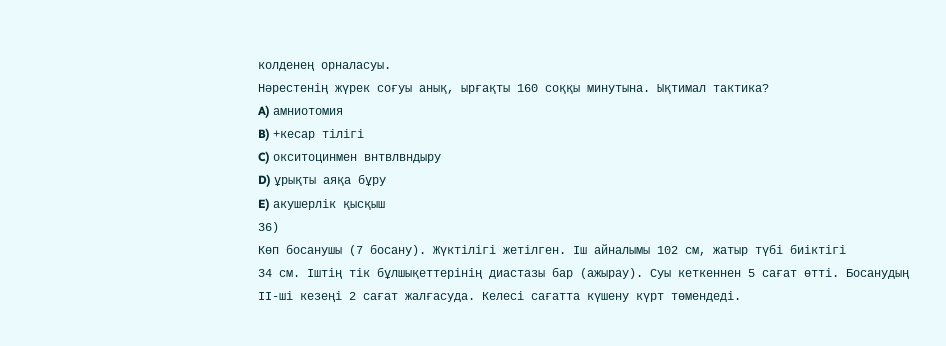колденең орналасуы.
Нәрестенің жүрек соғуы анық, ырғақты 160 соққы минутына. Ықтимал тактика?
A) амниотомия
B) +кесар тілігі
C) окситоцинмен внтвлвндыру
D) ұрықты аяқа бұру
E) акушерлік қысқыш
36)
Көп босанушы (7 босану). Жүктілігі жетілген. Іш айналымы 102 см, жатыр түбі биіктігі
34 см. Іштің тік бұлшықеттерінің диастазы бар (ажырау). Суы кеткеннен 5 сағат өтті. Босанудың
ІІ-ші кезеңі 2 сағат жалғасуда. Келесі сағатта күшену күрт төмендеді.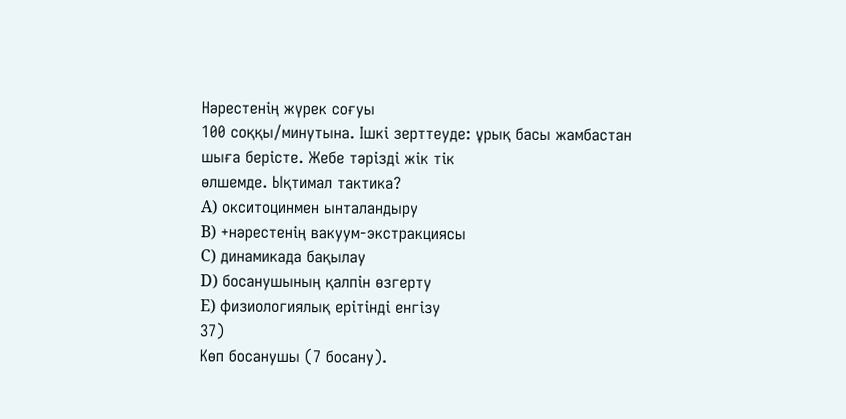Нәрестенің жүрек соғуы
100 соққы/минутына. Ішкі зерттеуде: ұрық басы жамбастан шыға берісте. Жебе тәрізді жік тік
өлшемде. Ықтимал тактика?
A) окситоцинмен ынталандыру
B) +нәрестенің вакуум-экстракциясы
C) динамикада бақылау
D) босанушының қалпін өзгерту
E) физиологиялық ерітінді енгізу
37)
Көп босанушы (7 босану).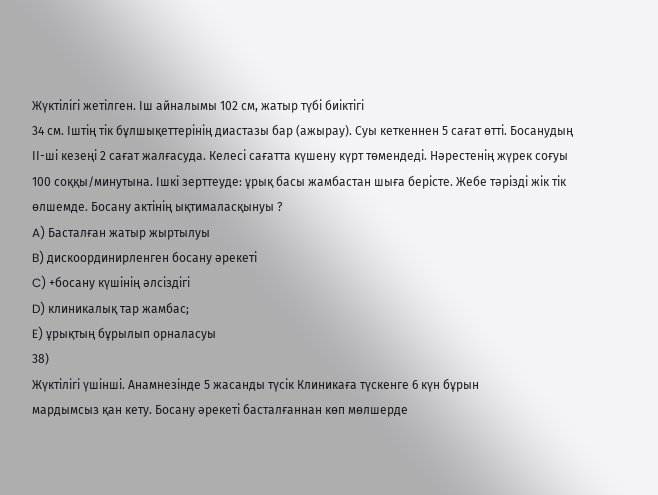Жүктілігі жетілген. Іш айналымы 102 см, жатыр түбі биіктігі
34 см. Іштің тік бұлшықеттерінің диастазы бар (ажырау). Суы кеткеннен 5 сағат өтті. Босанудың
ІІ-ші кезеңі 2 сағат жалғасуда. Келесі сағатта күшену күрт төмендеді. Нәрестенің жүрек соғуы
100 соққы/минутына. Ішкі зерттеуде: ұрық басы жамбастан шыға берісте. Жебе тәрізді жік тік
өлшемде. Босану актінің ықтималасқынуы ?
A) Басталған жатыр жыртылуы
B) дискоординирленген босану әрекеті
C) +босану күшінің әлсіздігі
D) клиникалық тар жамбас;
E) ұрықтың бұрылып орналасуы
38)
Жүктілігі үшінші. Анамнезінде 5 жасанды түсік Клиникаға түскенге 6 күн бұрын
мардымсыз қан кету. Босану әрекеті басталғаннан көп мөлшерде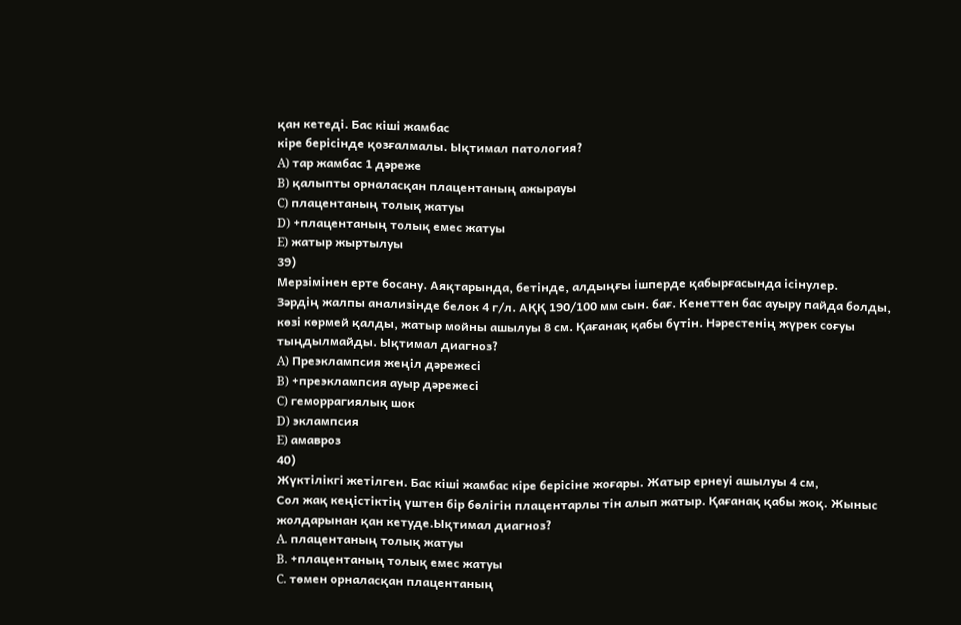қан кетеді. Бас кіші жамбас
кіре берісінде қозғалмалы. Ықтимал патология?
A) тар жамбас 1 дәреже
B) қалыпты орналасқан плацентаның ажырауы
C) плацентаның толық жатуы
D) +плацентаның толық емес жатуы
E) жатыр жыртылуы
39)
Мерзімінен ерте босану. Аяқтарында, бетінде, алдыңғы ішперде қабырғасында ісінулер.
Зәрдің жалпы анализінде белок 4 г/л. АҚҚ 190/100 мм сын. бағ. Кенеттен бас ауыру пайда болды,
көзі көрмей қалды, жатыр мойны ашылуы 8 см. Қағанақ қабы бүтін. Нәрестенің жүрек соғуы
тыңдылмайды. Ықтимал диагноз?
A) Преэклампсия жеңіл дәрежесі
B) +преэклампсия ауыр дәрежесі
C) геморрагиялық шок
D) эклампсия
E) амавроз
40)
Жүктілікгі жетілген. Бас кіші жамбас кіре берісіне жоғары. Жатыр ернеуі ашылуы 4 см,
Сол жақ кеңістіктің үштен бір бөлігін плацентарлы тін алып жатыр. Қағанақ қабы жоқ. Жыныс
жолдарынан қан кетуде.Ықтимал диагноз?
A. плацентаның толық жатуы
B. +плацентаның толық емес жатуы
C. төмен орналасқан плацентаның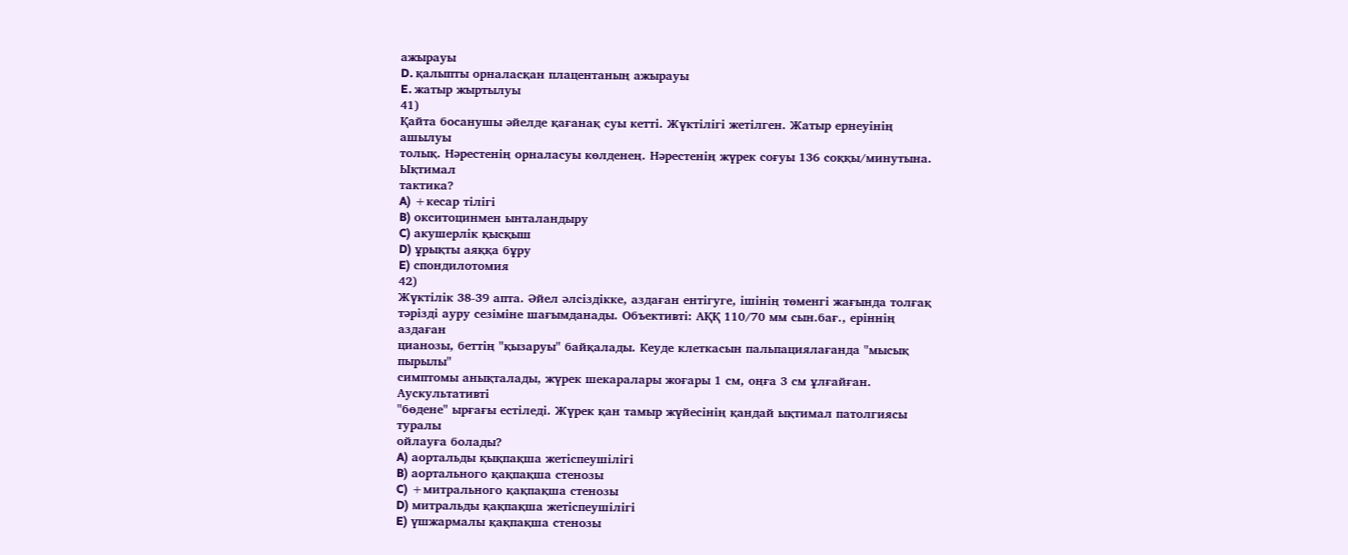ажырауы
D. қалыпты орналасқан плацентаның ажырауы
E. жатыр жыртылуы
41)
Қайта босанушы әйелде қағанақ суы кетті. Жүктілігі жетілген. Жатыр ернеуінің ашылуы
толық. Нәрестенің орналасуы көлденең. Нәрестенің жүрек соғуы 136 соққы/минутына. Ықтимал
тактика?
A) +кесар тілігі
B) окситоцинмен ынталандыру
C) акушерлік қысқыш
D) ұрықты аяққа бұру
E) спондилотомия
42)
Жүктілік 38-39 апта. Әйел әлсіздікке, аздаған ентігуге, ішінің төменгі жағында толғақ
тәрізді ауру сезіміне шағымданады. Объективті: АҚҚ 110/70 мм сын.бағ., еріннің аздаған
цианозы, беттің "қызаруы" байқалады. Кеуде клеткасын пальпациялағанда "мысық пырылы"
симптомы анықталады, жүрек шекаралары жоғары 1 см, оңға 3 см ұлғайған. Аускультативті
"бөдене" ырғағы естіледі. Жүрек қан тамыр жүйесінің қандай ықтимал патолгиясы туралы
ойлауға болады?
A) аортальды қықпақша жетіспеушілігі
B) аортального қақпақша стенозы
C) +митрального қақпақша стенозы
D) митральды қақпақша жетіспеушілігі
E) үшжармалы қақпақша стенозы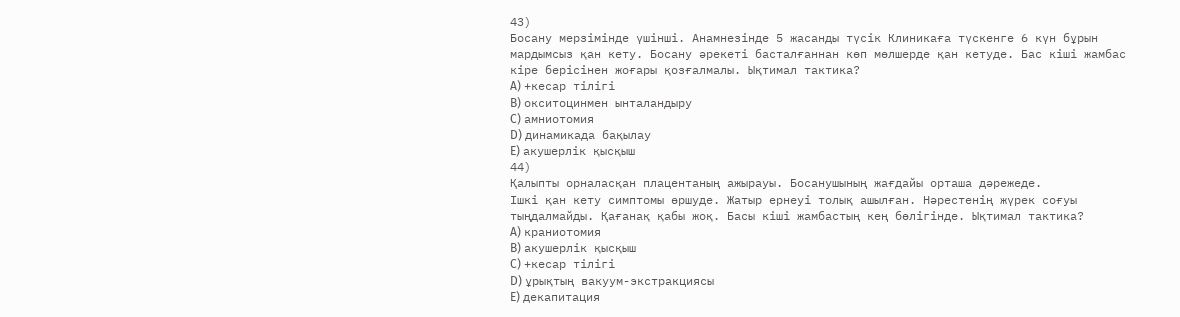43)
Босану мерзімінде үшінші. Анамнезінде 5 жасанды түсік Клиникаға түскенге 6 күн бұрын
мардымсыз қан кету. Босану әрекеті басталғаннан көп мөлшерде қан кетуде. Бас кіші жамбас
кіре берісінен жоғары қозғалмалы. Ықтимал тактика?
A) +кесар тілігі
B) окситоцинмен ынталандыру
C) амниотомия
D) динамикада бақылау
E) акушерлік қысқыш
44)
Қалыпты орналасқан плацентаның ажырауы. Босанушының жағдайы орташа дәрежеде.
Ішкі қан кету симптомы өршуде. Жатыр ернеуі толық ашылған. Нәрестенің жүрек соғуы
тыңдалмайды. Қағанақ қабы жоқ. Басы кіші жамбастың кең бөлігінде. Ықтимал тактика?
A) краниотомия
B) акушерлік қысқыш
C) +кесар тілігі
D) ұрықтың вакуум-экстракциясы
E) декапитация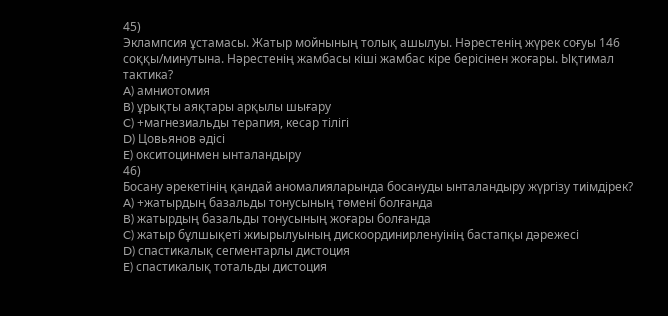45)
Эклампсия ұстамасы. Жатыр мойнының толық ашылуы. Нәрестенің жүрек соғуы 146
соққы/минутына. Нәрестенің жамбасы кіші жамбас кіре берісінен жоғары. Ықтимал тактика?
A) амниотомия
B) ұрықты аяқтары арқылы шығару
C) +магнезиальды терапия, кесар тілігі
D) Цовьянов әдісі
E) окситоцинмен ынталандыру
46)
Босану әрекетінің қандай аномалияларында босануды ынталандыру жүргізу тиімдірек?
A) +жатырдың базальды тонусының төмені болғанда
B) жатырдың базальды тонусының жоғары болғанда
C) жатыр бұлшықеті жиырылуының дискоординирленуінің бастапқы дәрежесі
D) спастикалық сегментарлы дистоция
E) спастикалық тотальды дистоция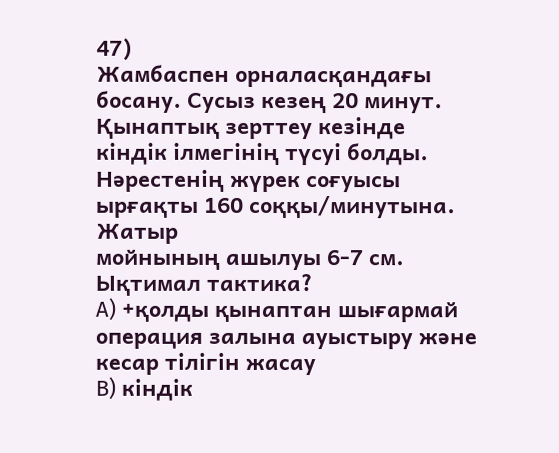47)
Жамбаспен орналасқандағы босану. Сусыз кезең 20 минут. Қынаптық зерттеу кезінде
кіндік ілмегінің түсуі болды. Нәрестенің жүрек соғуысы ырғақты 160 соққы/минутына. Жатыр
мойнының ашылуы 6-7 см. Ықтимал тактика?
A) +қолды қынаптан шығармай операция залына ауыстыру және кесар тілігін жасау
B) кіндік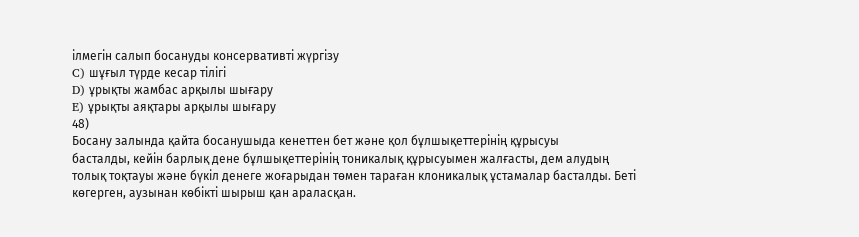ілмегін салып босануды консервативті жүргізу
C) шұғыл түрде кесар тілігі
D) ұрықты жамбас арқылы шығару
E) ұрықты аяқтары арқылы шығару
48)
Босану залында қайта босанушыда кенеттен бет және қол бұлшықеттерінің құрысуы
басталды, кейін барлық дене бұлшықеттерінің тоникалық құрысуымен жалғасты, дем алудың
толық тоқтауы және бүкіл денеге жоғарыдан төмен тараған клоникалық ұстамалар басталды. Беті
көгерген, аузынан көбікті шырыш қан араласқан.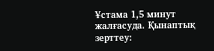Ұстама 1,5 минут жалғасуда. Қынаптық
зерттеу: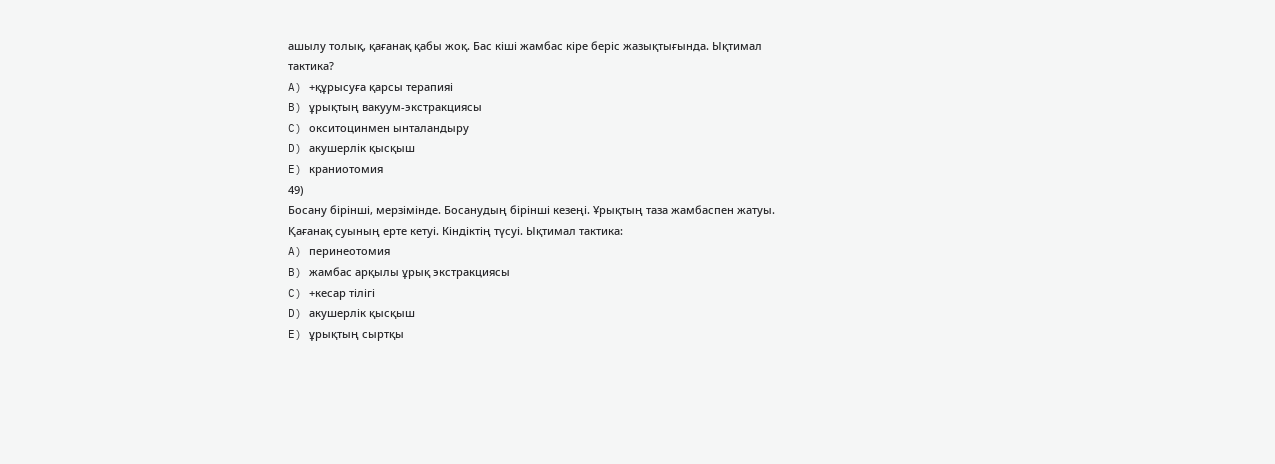ашылу толық, қағанақ қабы жоқ. Бас кіші жамбас кіре беріс жазықтығында. Ықтимал
тактика?
A) +құрысуға қарсы терапияі
B) ұрықтың вакуум-экстракциясы
C) окситоцинмен ынталандыру
D) акушерлік қысқыш
E) краниотомия
49)
Босану бірінші, мерзімінде. Босанудың бірінші кезеңі. Ұрықтың таза жамбаспен жатуы.
Қағанақ суының ерте кетуі. Кіндіктің түсуі. Ықтимал тактика:
A) перинеотомия
B) жамбас арқылы ұрық экстракциясы
C) +кесар тілігі
D) акушерлік қысқыш
E) ұрықтың сыртқы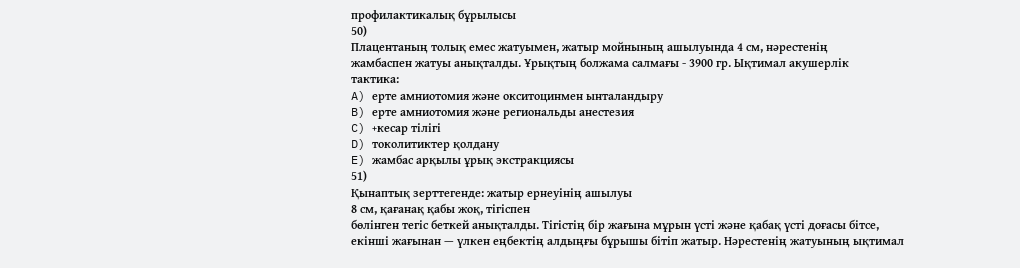профилактикалық бұрылысы
50)
Плацентаның толық емес жатуымен, жатыр мойнының ашылуында 4 см, нәрестенің
жамбаспен жатуы анықталды. Ұрықтың болжама салмағы - 3900 гр. Ықтимал акушерлік
тактика:
A) ерте амниотомия және окситоцинмен ынталандыру
B) ерте амниотомия және региональды анестезия
C) +кесар тілігі
D) токолитиктер қолдану
E) жамбас арқылы ұрық экстракциясы
51)
Қынаптық зерттегенде: жатыр ернеуінің ашылуы
8 см, қағанақ қабы жоқ, тігіспен
бөлінген тегіс беткей анықталды. Тігістің бір жағына мұрын үсті және қабақ үсті доғасы бітсе,
екінші жағынан — үлкен еңбектің алдыңғы бұрышы бітіп жатыр. Нәрестенің жатуының ықтимал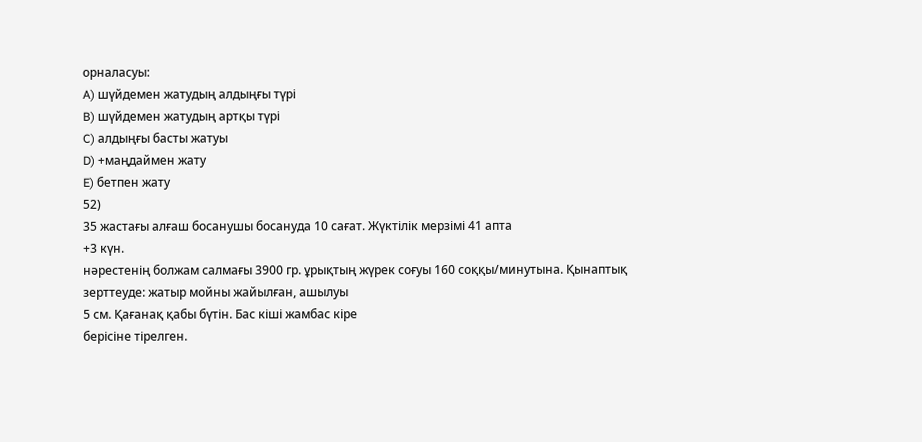орналасуы:
A) шүйдемен жатудың алдыңғы түрі
B) шүйдемен жатудың артқы түрі
C) алдыңғы басты жатуы
D) +маңдаймен жату
E) бетпен жату
52)
35 жастағы алғаш босанушы босануда 10 сағат. Жүктілік мерзімі 41 апта
+3 күн.
нәрестенің болжам салмағы 3900 гр. ұрықтың жүрек соғуы 160 соққы/минутына. Қынаптық
зерттеуде: жатыр мойны жайылған, ашылуы
5 см. Қағанақ қабы бүтін. Бас кіші жамбас кіре
берісіне тірелген.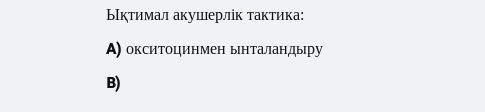Ықтимал акушерлік тактика:
A) окситоцинмен ынталандыру
B)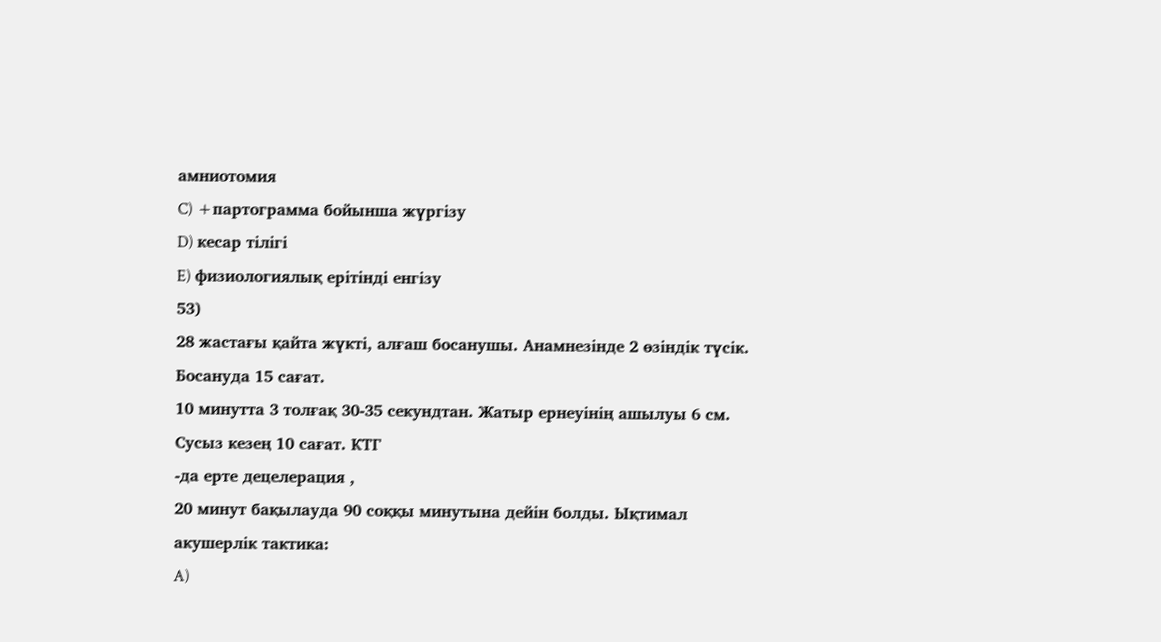амниотомия
C) +партограмма бойынша жүргізу
D) кесар тілігі
E) физиологиялық ерітінді енгізу
53)
28 жастағы қайта жүкті, алғаш босанушы. Анамнезінде 2 өзіндік түсік. Босануда 15 сағат.
10 минутта 3 толғақ 30-35 секундтан. Жатыр ернеуінің ашылуы 6 см. Сусыз кезең 10 сағат. КТГ
-да ерте децелерация ,
20 минут бақылауда 90 соққы минутына дейін болды. Ықтимал
акушерлік тактика:
A)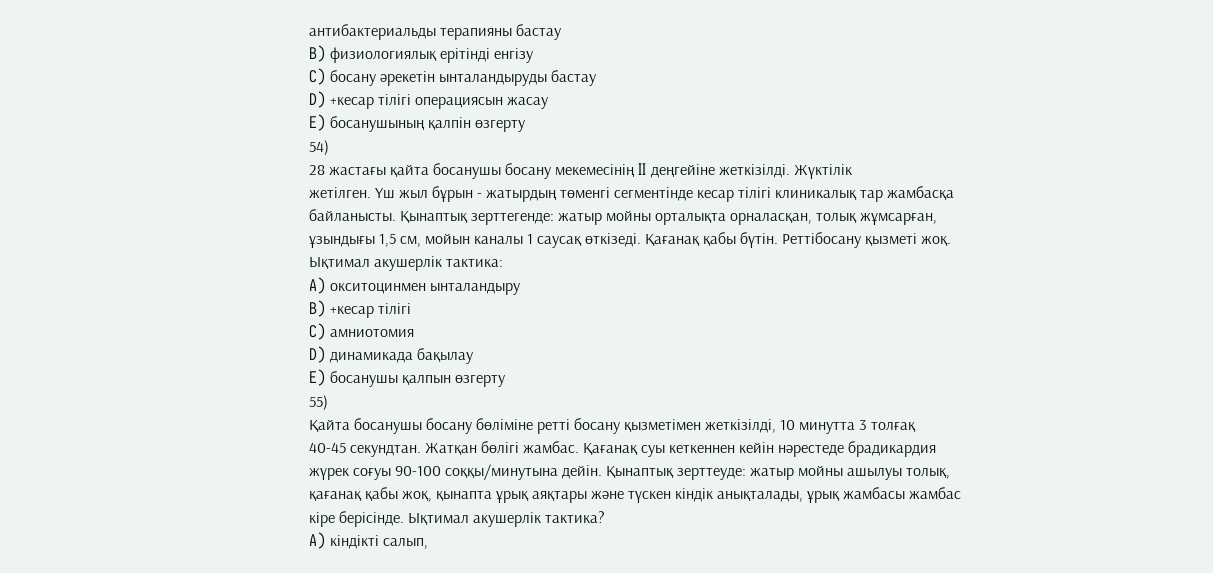антибактериальды терапияны бастау
B) физиологиялық ерітінді енгізу
C) босану әрекетін ынталандыруды бастау
D) +кесар тілігі операциясын жасау
E) босанушының қалпін өзгерту
54)
28 жастағы қайта босанушы босану мекемесінің II деңгейіне жеткізілді. Жүктілік
жетілген. Үш жыл бұрын - жатырдың төменгі сегментінде кесар тілігі клиникалық тар жамбасқа
байланысты. Қынаптық зерттегенде: жатыр мойны орталықта орналасқан, толық жұмсарған,
ұзындығы 1,5 см, мойын каналы 1 саусақ өткізеді. Қағанақ қабы бүтін. Реттібосану қызметі жоқ.
Ықтимал акушерлік тактика:
A) окситоцинмен ынталандыру
B) +кесар тілігі
C) амниотомия
D) динамикада бақылау
E) босанушы қалпын өзгерту
55)
Қайта босанушы босану бөліміне ретті босану қызметімен жеткізілді, 10 минутта 3 толғақ
40-45 секундтан. Жатқан бөлігі жамбас. Қағанақ суы кеткеннен кейін нәрестеде брадикардия
жүрек соғуы 90-100 соққы/минутына дейін. Қынаптық зерттеуде: жатыр мойны ашылуы толық,
қағанақ қабы жоқ, қынапта ұрық аяқтары және түскен кіндік анықталады, ұрық жамбасы жамбас
кіре берісінде. Ықтимал акушерлік тактика?
A) кіндікті салып,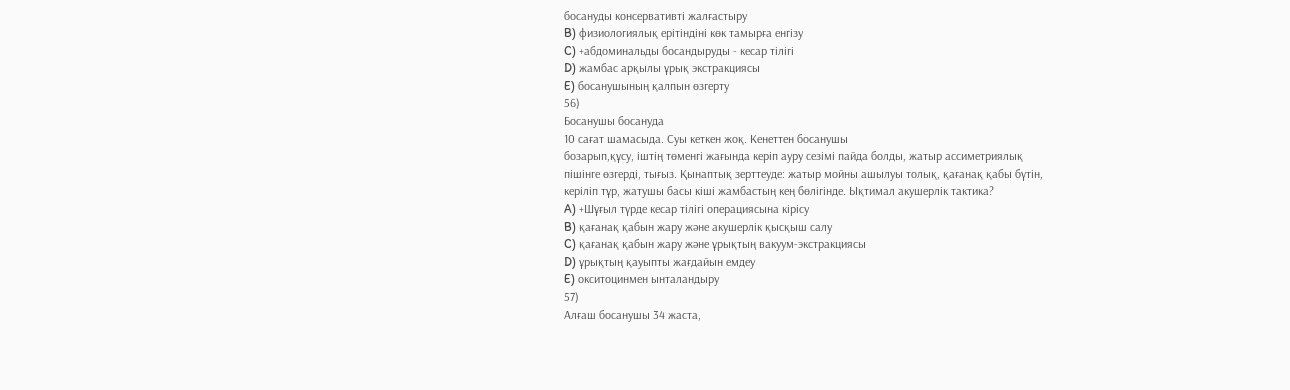босануды консервативті жалғастыру
B) физиологиялық ерітіндіні көк тамырға енгізу
C) +абдоминальды босандыруды - кесар тілігі
D) жамбас арқылы ұрық экстракциясы
E) босанушының қалпын өзгерту
56)
Босанушы босануда
10 сағат шамасыда. Суы кеткен жоқ. Кенеттен босанушы
бозарып,құсу, іштің төменгі жағында керіп ауру сезімі пайда болды, жатыр ассиметриялық
пішінге өзгерді, тығыз. Қынаптық зерттеуде: жатыр мойны ашылуы толық, қағанақ қабы бүтін,
керіліп тұр, жатушы басы кіші жамбастың кең бөлігінде. Ықтимал акушерлік тактика?
A) +Шұғыл түрде кесар тілігі операциясына кірісу
B) қағанақ қабын жару және акушерлік қысқыш салу
C) қағанақ қабын жару және ұрықтың вакуум-экстракциясы
D) ұрықтың қауыпты жағдайын емдеу
E) окситоцинмен ынталандыру
57)
Алғаш босанушы 34 жаста,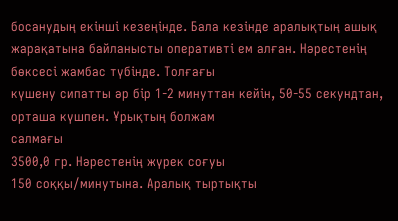босанудың екінші кезеңінде. Бала кезінде аралықтың ашық
жарақатына байланысты оперативті ем алған. Нәрестенің бөксесі жамбас түбінде. Толғағы
күшену сипатты әр бір 1-2 минуттан кейін, 50-55 секундтан, орташа күшпен. Ұрықтың болжам
салмағы
3500,0 гр. Нәрестенің жүрек соғуы
150 соққы/минутына. Аралық тыртықты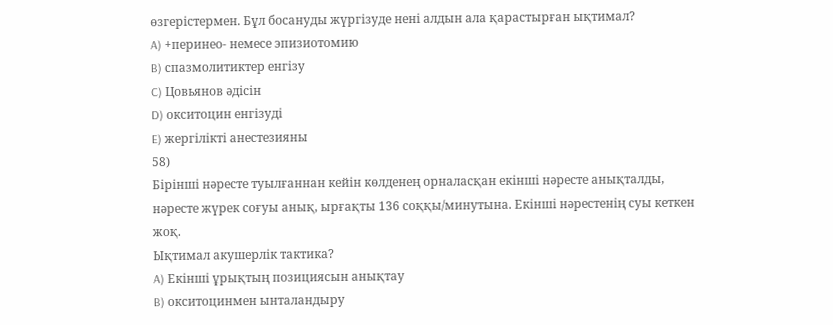өзгерістермен. Бұл босануды жүргізуде нені алдын ала қарастырған ықтимал?
A) +перинео- немесе эпизиотомию
B) спазмолитиктер енгізу
C) Цовьянов әдісін
D) окситоцин енгізуді
E) жергілікті анестезияны
58)
Бірінші нәресте туылғаннан кейін көлденең орналасқан екінші нәресте анықталды,
нәресте жүрек соғуы анық, ырғақты 136 соққы/минутына. Екінші нәрестенің суы кеткен жоқ.
Ықтимал акушерлік тактика?
A) Екінші ұрықтың позициясын анықтау
B) окситоцинмен ынталандыру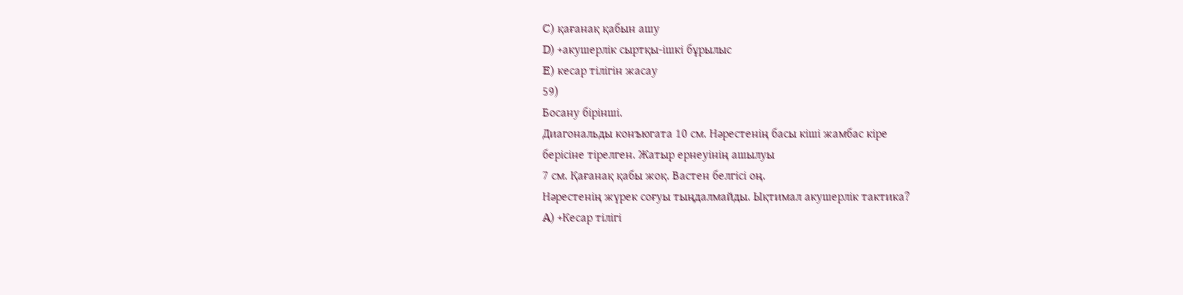C) қағанақ қабын ашу
D) +акушерлік сыртқы-ішкі бұрылыс
E) кесар тілігін жасау
59)
Босану бірінші.
Диагональды конъюгата 10 см. Нәрестенің басы кіші жамбас кіре
берісіне тірелген. Жатыр ернеуінің ашылуы
7 см. Қағанақ қабы жоқ. Вастен белгісі оң.
Нәрестенің жүрек соғуы тыңдалмайды. Ықтимал акушерлік тактика?
A) +Кесар тілігі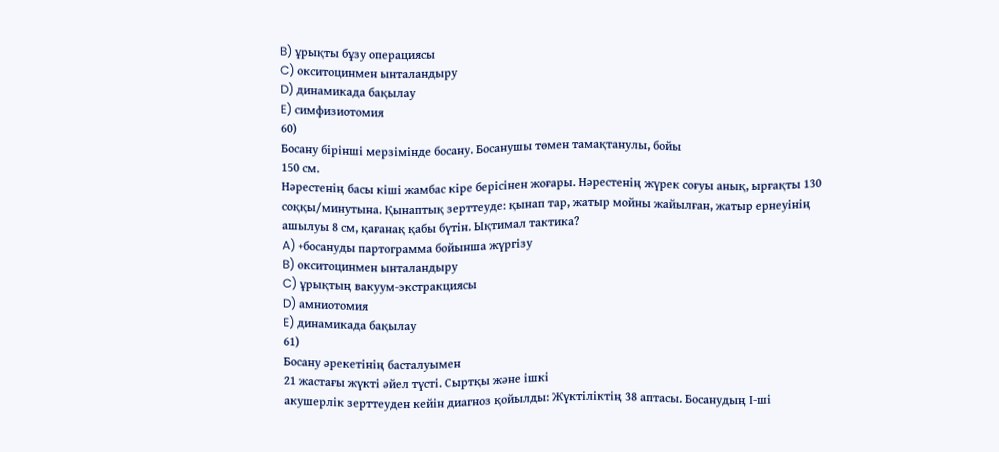B) ұрықты бұзу операциясы
C) окситоцинмен ынталандыру
D) динамикада бақылау
E) симфизиотомия
60)
Босану бірінші мерзімінде босану. Босанушы төмен тамақтанулы, бойы
150 см.
Нәрестенің басы кіші жамбас кіре берісінен жоғары. Нәрестенің жүрек соғуы анық, ырғақты 130
соққы/минутына. Қынаптық зерттеуде: қынап тар, жатыр мойны жайылған, жатыр ернеуінің
ашылуы 8 см, қағанақ қабы бүтін. Ықтимал тактика?
A) +босануды партограмма бойынша жүргізу
B) окситоцинмен ынталандыру
C) ұрықтың вакуум-экстракциясы
D) амниотомия
E) динамикада бақылау
61)
Босану әрекетінің басталуымен
21 жастағы жүкті әйел түсті. Сыртқы және ішкі
акушерлік зерттеуден кейін диагноз қойылды: Жүктіліктің 38 аптасы. Босанудың І-ші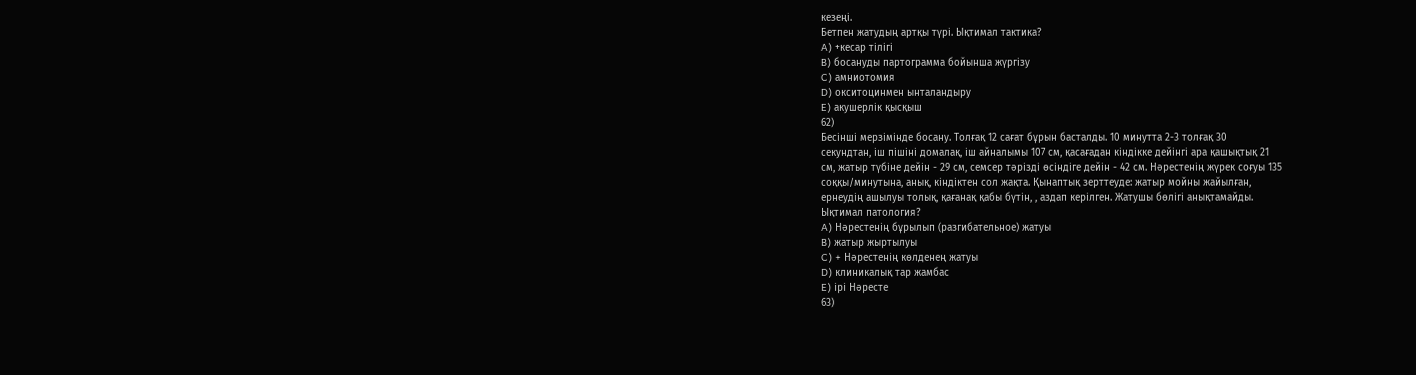кезеңі.
Бетпен жатудың артқы түрі. Ықтимал тактика?
A) +кесар тілігі
B) босануды партограмма бойынша жүргізу
C) амниотомия
D) окситоцинмен ынталандыру
E) акушерлік қысқыш
62)
Бесінші мерзімінде босану. Толғақ 12 сағат бұрын басталды. 10 минутта 2-3 толғақ 30
секундтан, іш пішіні домалақ, іш айналымы 107 см, қасағадан кіндікке дейінгі ара қашықтық 21
см, жатыр түбіне дейін - 29 см, семсер тәрізді өсіндіге дейін - 42 см. Нәрестенің жүрек соғуы 135
соққы/минутына, анық, кіндіктен сол жақта. Қынаптық зерттеуде: жатыр мойны жайылған,
ернеудің ашылуы толық, қағанақ қабы бүтін, , аздап керілген. Жатушы бөлігі анықтамайды.
Ықтимал патология?
A) Нәрестенің бұрылып (разгибательное) жатуы
B) жатыр жыртылуы
C) + Нәрестенің көлденең жатуы
D) клиникалық тар жамбас
E) ірі Нәресте
63)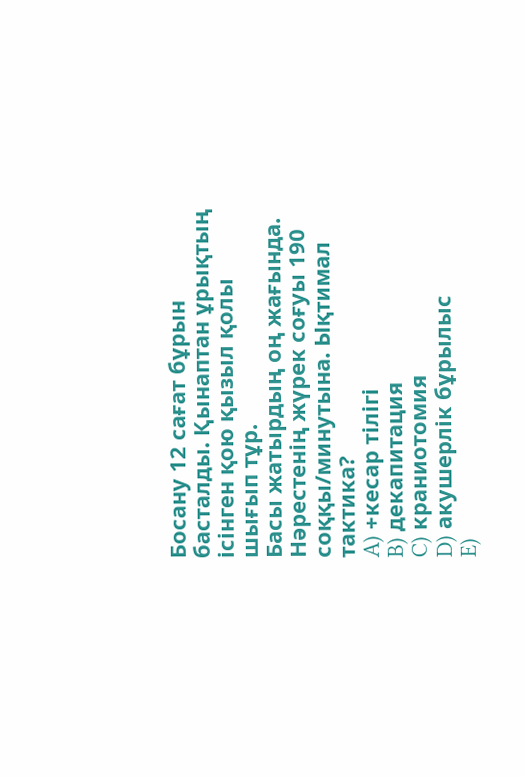Босану 12 сағат бұрын басталды. Қынаптан ұрықтың ісінген қою қызыл қолы шығып тұр.
Басы жатырдың оң жағында. Нәрестенің жүрек соғуы 190 соққы/минутына. Ықтимал тактика?
A) +кесар тілігі
B) декапитация
C) краниотомия
D) акушерлік бұрылыс
E)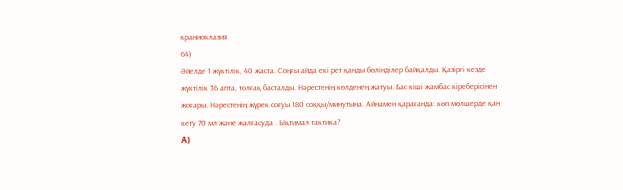краниоклазия
64)
Әйелде 1 жүктілік, 40 жаста. Соңғы айда екі рет қанды бөлінділер байқалды. Қазіргі кезде
жүктілік 36 апта, толғақ басталды. Нәрестенің көлденең жатуы. Бас кіші жамбас кіреберісінен
жоғары. Нәрестенің жүрек соғуы 180 соққы/минутына. Айнамен қарағанда: көп мөлшерде қан
кету 70 мл және жалғасуда . Ықтимал тактика?
A)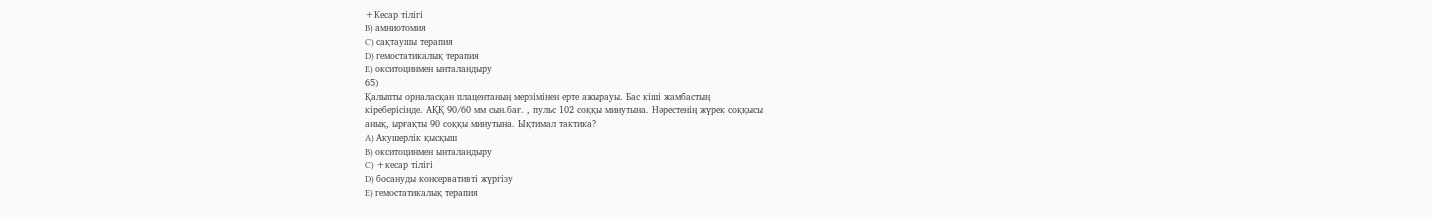+Кесар тілігі
B) амниотомия
C) сақтаушы терапия
D) гемостатикалық терапия
E) окситоцинмен ынталандыру
65)
Қалыпты орналасқан плацентаның мерзімінен ерте ажырауы. Бас кіші жамбастың
кіреберісінде. АҚҚ 90/60 мм сын.бағ. , пульс 102 соққы минутына. Нәрестенің жүрек соққысы
анық, ырғақты 90 соққы минутына. Ықтимал тактика?
A) Акушерлік қысқыш
B) окситоцинмен ынталандыру
C) +кесар тілігі
D) босануды консервативті жүргізу
E) гемостатикалық терапия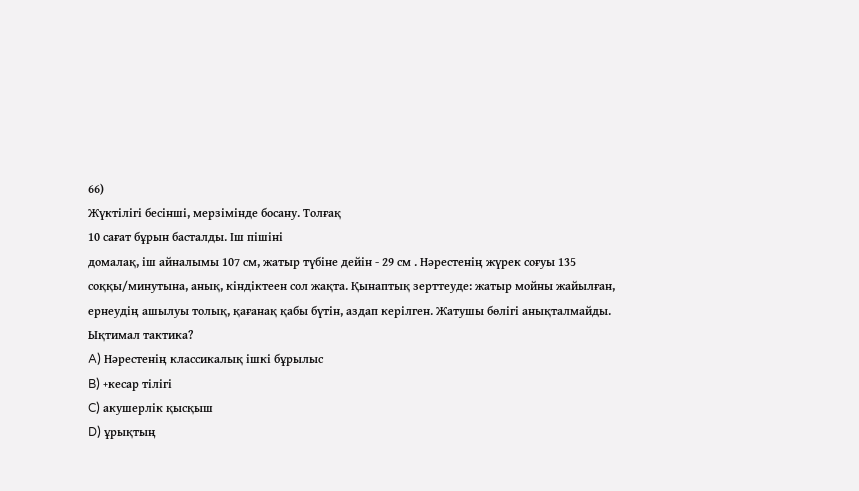66)
Жүктілігі бесінші, мерзімінде босану. Толғақ
10 сағат бұрын басталды. Іш пішіні
домалақ, іш айналымы 107 см, жатыр түбіне дейін - 29 см . Нәрестенің жүрек соғуы 135
соққы/минутына, анық, кіндіктеен сол жақта. Қынаптық зерттеуде: жатыр мойны жайылған,
ернеудің ашылуы толық, қағанақ қабы бүтін, аздап керілген. Жатушы бөлігі анықталмайды.
Ықтимал тактика?
A) Нәрестенің классикалық ішкі бұрылыс
B) +кесар тілігі
C) акушерлік қысқыш
D) ұрықтың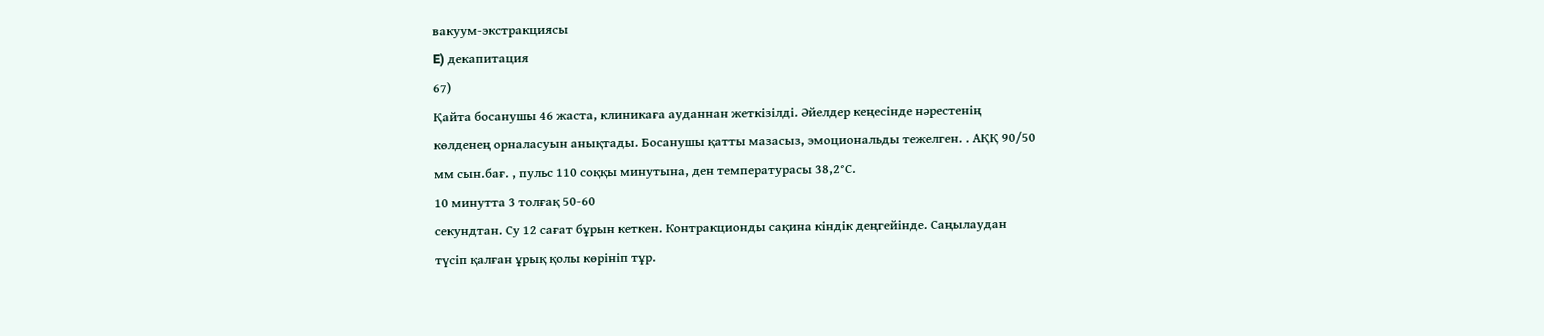вакуум-экстракциясы
E) декапитация
67)
Қайта босанушы 46 жаста, клиникаға ауданнан жеткізілді. Әйелдер кеңесінде нәрестенің
көлденең орналасуын анықтады. Босанушы қатты мазасыз, эмоциональды тежелген. . АҚҚ 90/50
мм сын.бағ. , пульс 110 соққы минутына, ден температурасы 38,2°С.
10 минутта 3 толғақ 50-60
секундтан. Су 12 сағат бұрын кеткен. Контракционды сақина кіндік деңгейінде. Саңылаудан
түсіп қалған ұрық қолы көрініп тұр.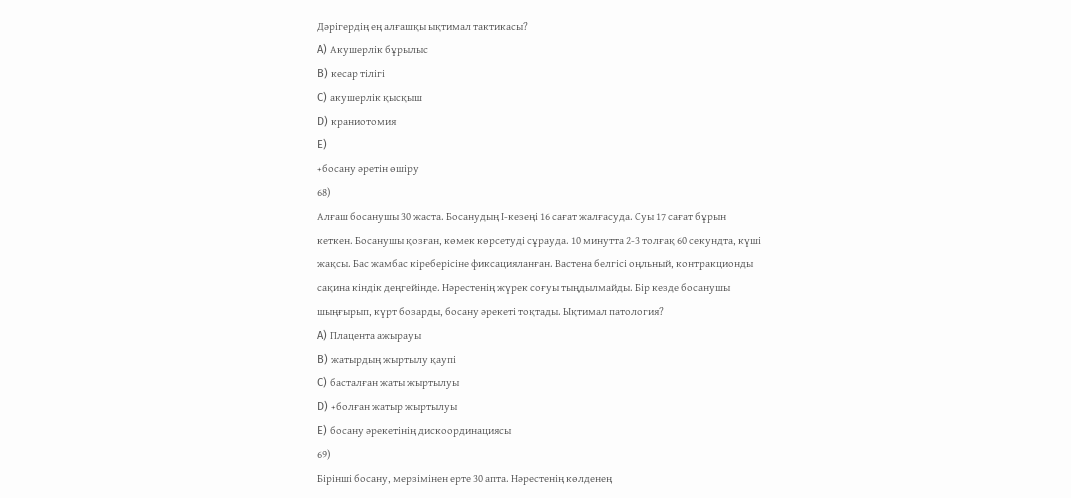Дәрігердің ең алғашқы ықтимал тактикасы?
A) Акушерлік бұрылыс
B) кесар тілігі
C) акушерлік қысқыш
D) краниотомия
E)
+босану әретін өшіру
68)
Алғаш босанушы 30 жаста. Босанудың І-кезеңі 16 сағат жалғасуда. Суы 17 сағат бұрын
кеткен. Босанушы қозған, көмек көрсетуді сұрауда. 10 минутта 2-3 толғақ 60 секундта, күші
жақсы. Бас жамбас кіреберісіне фиксацияланған. Вастена белгісі оңльный, контракционды
сақина кіндік деңгейінде. Нәрестенің жүрек соғуы тыңдылмайды. Бір кезде босанушы
шыңғырып, күрт бозарды, босану әрекеті тоқтады. Ықтимал патология?
A) Плацента ажырауы
B) жатырдың жыртылу қаупі
C) басталған жаты жыртылуы
D) +болған жатыр жыртылуы
E) босану әрекетінің дискоординациясы
69)
Бірінші босану, мерзімінен ерте 30 апта. Нәрестенің көлденең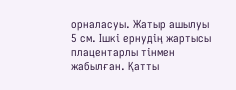орналасуы. Жатыр ашылуы
5 см. Ішкі ернудің жартысы плацентарлы тінмен жабылған. Қатты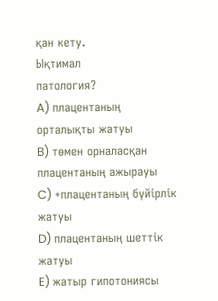қан кету.
Ықтимал
патология?
A) плацентаның орталықты жатуы
B) төмен орналасқан плацентаның ажырауы
C) +плацентаның бүйірлік жатуы
D) плацентаның шеттік жатуы
E) жатыр гипотониясы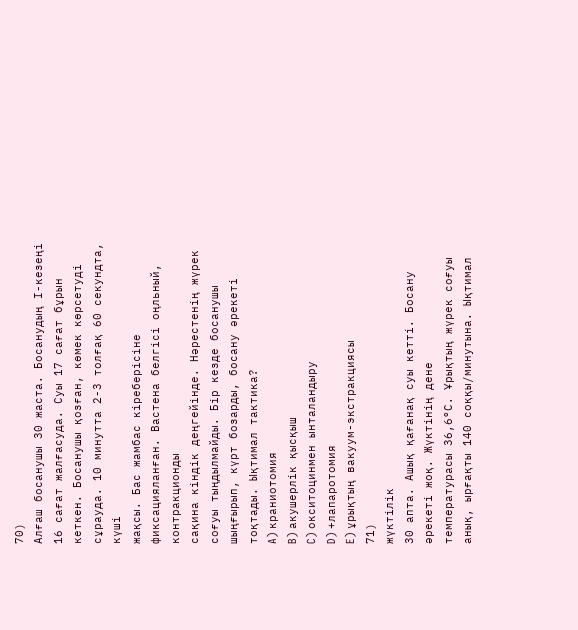70)
Алғаш босанушы 30 жаста. Босанудың І-кезеңі 16 сағат жалғасуда. Суы 17 сағат бұрын
кеткен. Босанушы қозған, көмек көрсетуді сұрауда. 10 минутта 2-3 толғақ 60 секундта, күші
жақсы. Бас жамбас кіреберісіне фиксацияланған. Вастена белгісі оңльный, контракционды
сақина кіндік деңгейінде. Нәрестенің жүрек соғуы тыңдылмайды. Бір кезде босанушы
шыңғырып, күрт бозарды, босану әрекеті тоқтады. Ықтимал тактика?
A) краниотомия
B) акушерлік қысқыш
C) окситоцинмен ынталандыру
D) +лапаротомия
E) ұрықтың вакуум-экстракциясы
71)
жүктілік
30 апта. Ашық қағанақ суы кетті. Босану әрекеті жоқ. Жүктінің дене
температурасы 36,6°С. Ұрықтың жүрек соғуы анық, ырғақты 140 соққы/минутына. Ықтимал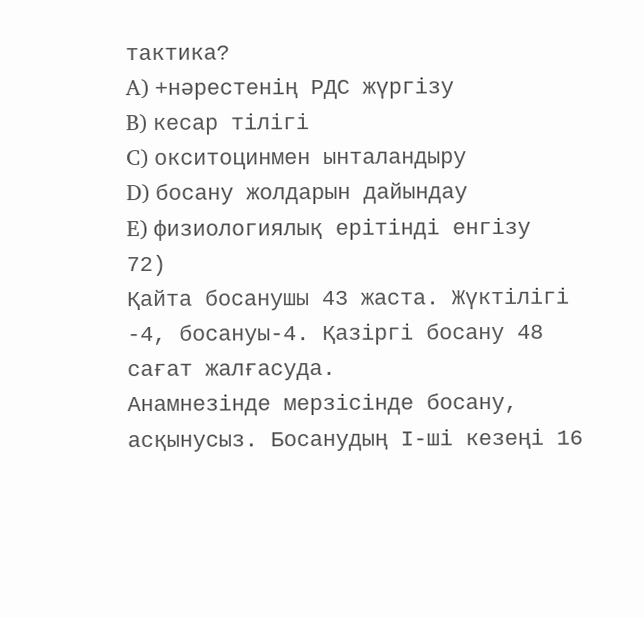тактика?
A) +нәрестенің РДС жүргізу
B) кесар тілігі
C) окситоцинмен ынталандыру
D) босану жолдарын дайындау
E) физиологиялық ерітінді енгізу
72)
Қайта босанушы 43 жаста. Жүктілігі -4, босануы-4. Қазіргі босану 48 сағат жалғасуда.
Анамнезінде мерзісінде босану, асқынусыз. Босанудың І-ші кезеңі 16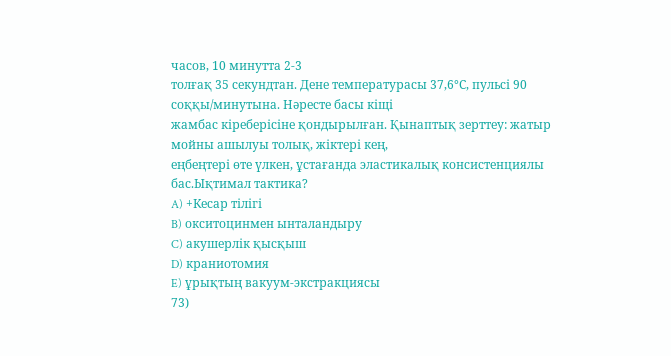часов, 10 минутта 2-3
толғақ 35 секундтан. Дене температурасы 37,6°С, пульсі 90 соққы/минутына. Нәресте басы кіщі
жамбас кіреберісіне қондырылған. Қынаптық зерттеу: жатыр мойны ашылуы толық, жіктері кең,
еңбеңтері өте үлкен, ұстағанда эластикалық консистенциялы бас.Ықтимал тактика?
A) +Кесар тілігі
B) окситоцинмен ынталандыру
C) акушерлік қысқыш
D) краниотомия
E) ұрықтың вакуум-экстракциясы
73)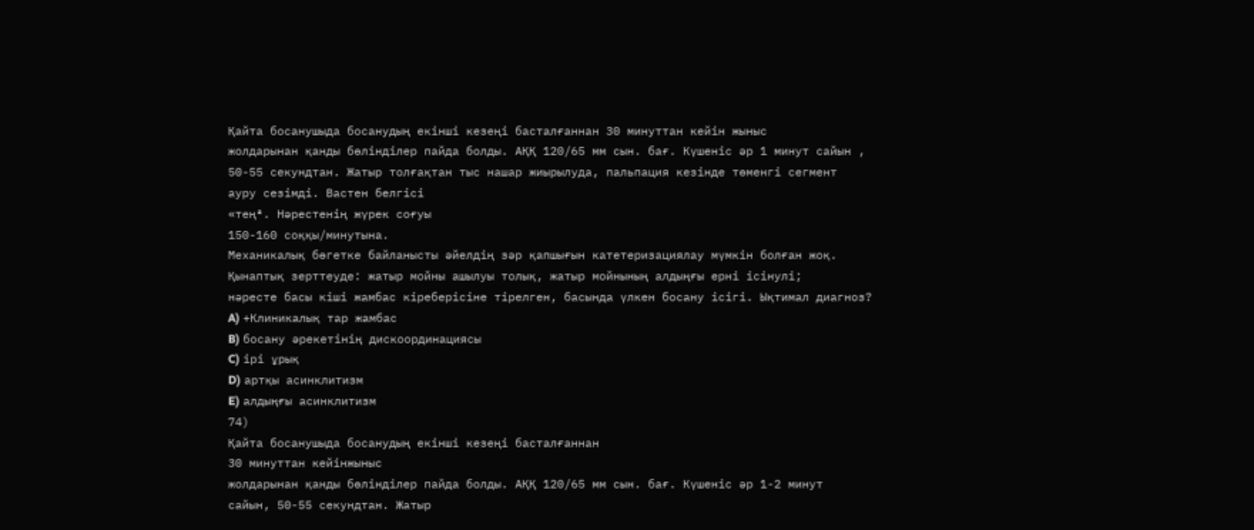Қайта босанушыда босанудың екінші кезеңі басталғаннан 30 минуттан кейін жыныс
жолдарынан қанды бөлінділер пайда болды. АҚҚ 120/65 мм сын. бағ. Күшеніс әр 1 минут сайын ,
50-55 секундтан. Жатыр толғақтан тыс нашар жиырылуда, пальпация кезінде төменгі сегмент
ауру сезімді. Вастен белгісі
«теңª. Нәрестенің жүрек соғуы
150-160 соққы/минутына.
Механикалық бөгетке байланысты әйелдің зәр қапшығын катетеризациялау мүмкін болған жоқ.
Қынаптық зерттеуде: жатыр мойны ашылуы толық, жатыр мойнының алдыңғы ерні ісінулі;
нәресте басы кіші жамбас кіреберісіне тірелген, басында үлкен босану ісігі. Ықтимал диагноз?
A) +Клиникалық тар жамбас
B) босану әрекетінің дискоординациясы
C) ірі ұрық
D) артқы асинклитизм
E) алдыңғы асинклитизм
74)
Қайта босанушыда босанудың екінші кезеңі басталғаннан
30 минуттан кейінжыныс
жолдарынан қанды бөлінділер пайда болды. АҚҚ 120/65 мм сын. бағ. Күшеніс әр 1-2 минут
сайын, 50-55 секундтан. Жатыр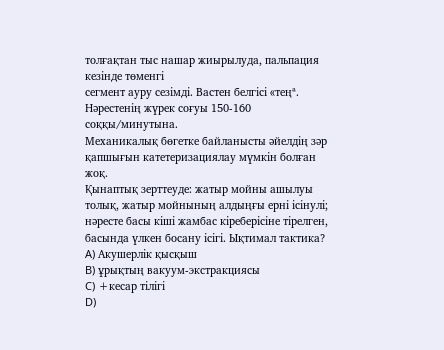толғақтан тыс нашар жиырылуда, пальпация кезінде төменгі
сегмент ауру сезімді. Вастен белгісі «теңª. Нәрестенің жүрек соғуы 150-160 соққы/минутына.
Механикалық бөгетке байланысты әйелдің зәр қапшығын катетеризациялау мүмкін болған жоқ.
Қынаптық зерттеуде: жатыр мойны ашылуы толық, жатыр мойнының алдыңғы ерні ісінулі;
нәресте басы кіші жамбас кіреберісіне тірелген, басында үлкен босану ісігі. Ықтимал тактика?
A) Акушерлік қысқыш
B) ұрықтың вакуум-экстракциясы
C) +кесар тілігі
D)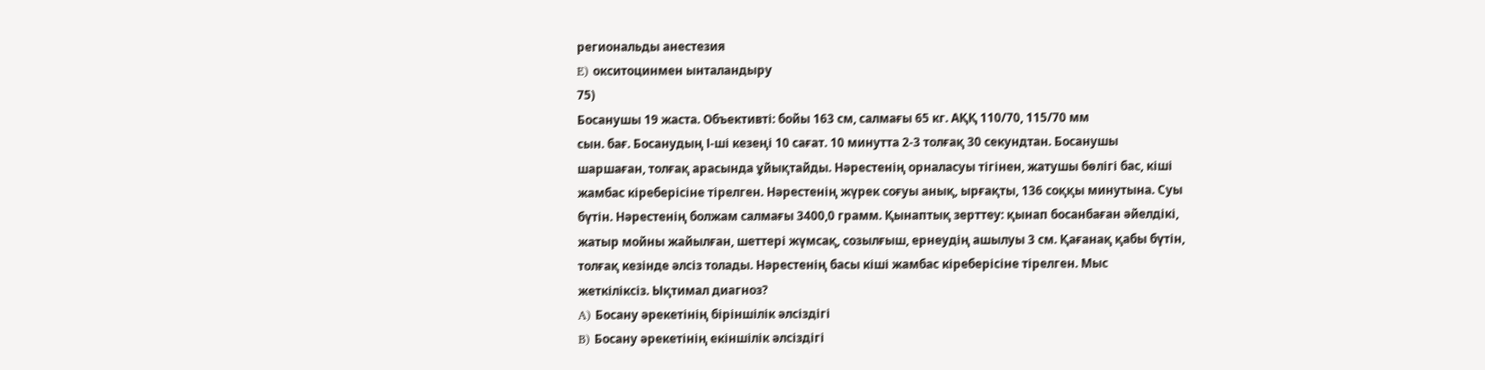региональды анестезия
E) окситоцинмен ынталандыру
75)
Босанушы 19 жаста. Объективті: бойы 163 см, салмағы 65 кг. АҚҚ 110/70, 115/70 мм
сын. бағ. Босанудың І-ші кезеңі 10 сағат. 10 минутта 2-3 толғақ 30 секундтан. Босанушы
шаршаған, толғақ арасында ұйықтайды. Нәрестенің орналасуы тігінен, жатушы бөлігі бас, кіші
жамбас кіреберісіне тірелген. Нәрестенің жүрек соғуы анық, ырғақты, 136 соққы минутына. Суы
бүтін. Нәрестенің болжам салмағы 3400,0 грамм. Қынаптық зерттеу: қынап босанбаған әйелдікі,
жатыр мойны жайылған, шеттері жүмсақ, созылғыш, ернеудің ашылуы 3 см. Қағанақ қабы бүтін,
толғақ кезінде әлсіз толады. Нәрестенің басы кіші жамбас кіреберісіне тірелген. Мыс
жеткіліксіз. Ықтимал диагноз?
A) Босану әрекетінің біріншілік әлсіздігі
B) Босану әрекетінің екіншілік әлсіздігі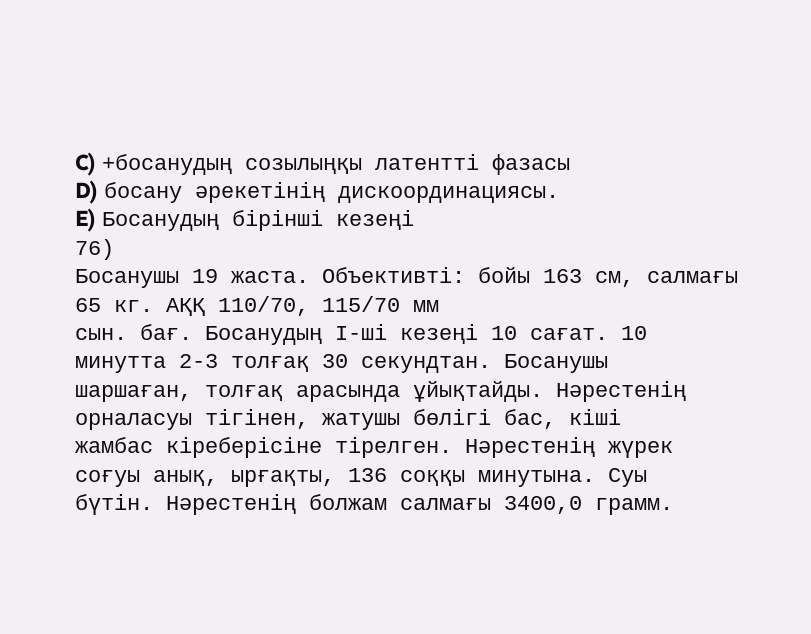C) +босанудың созылыңқы латентті фазасы
D) босану әрекетінің дискоординациясы.
E) Босанудың бірінші кезеңі
76)
Босанушы 19 жаста. Объективті: бойы 163 см, салмағы 65 кг. АҚҚ 110/70, 115/70 мм
сын. бағ. Босанудың І-ші кезеңі 10 сағат. 10 минутта 2-3 толғақ 30 секундтан. Босанушы
шаршаған, толғақ арасында ұйықтайды. Нәрестенің орналасуы тігінен, жатушы бөлігі бас, кіші
жамбас кіреберісіне тірелген. Нәрестенің жүрек соғуы анық, ырғақты, 136 соққы минутына. Суы
бүтін. Нәрестенің болжам салмағы 3400,0 грамм.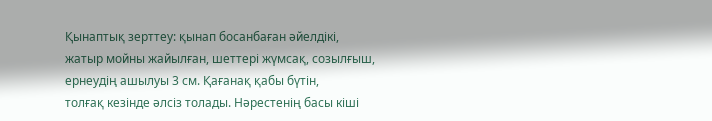Қынаптық зерттеу: қынап босанбаған әйелдікі,
жатыр мойны жайылған, шеттері жүмсақ, созылғыш, ернеудің ашылуы 3 см. Қағанақ қабы бүтін,
толғақ кезінде әлсіз толады. Нәрестенің басы кіші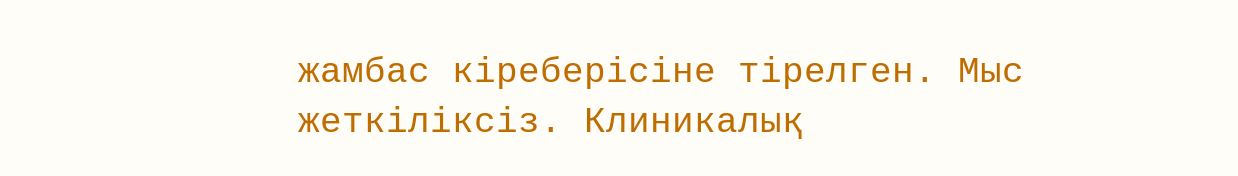жамбас кіреберісіне тірелген. Мыс
жеткіліксіз. Клиникалық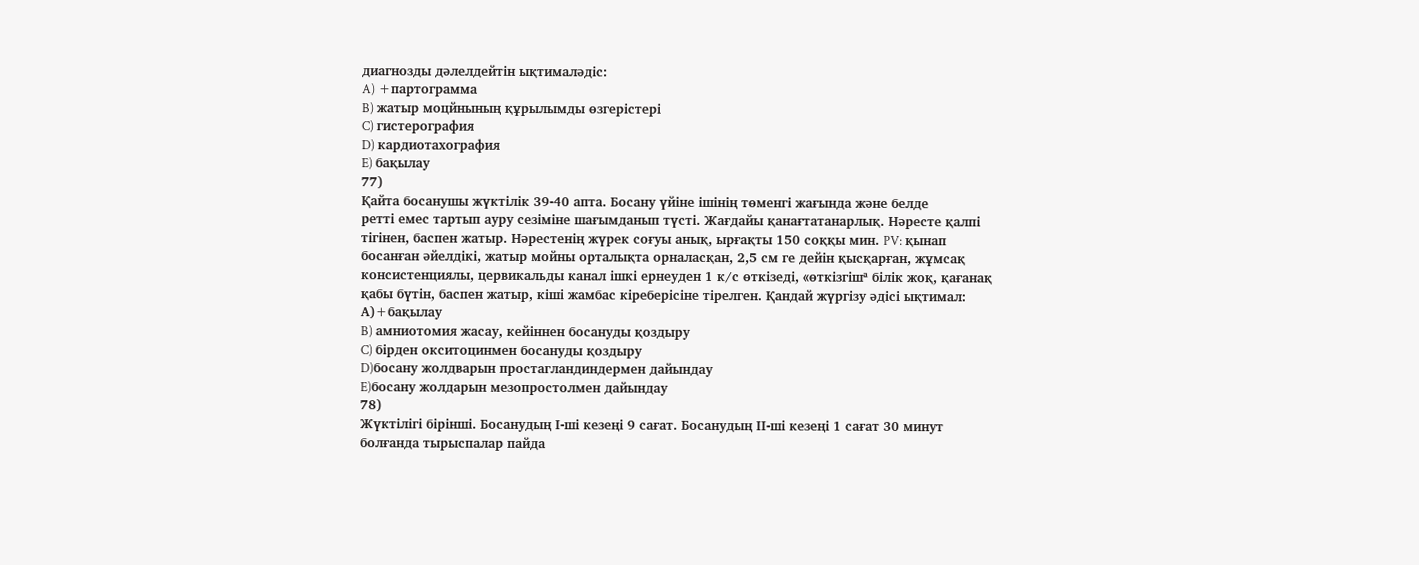диагнозды дәлелдейтін ықтималәдіс:
A) +партограмма
B) жатыр моцйнының құрылымды өзгерістері
C) гистерография
D) кардиотахография
E) бақылау
77)
Қайта босанушы жүктілік 39-40 апта. Босану үйіне ішінің төменгі жағында және белде
ретті емес тартып ауру сезіміне шағымданып түсті. Жағдайы қанағтатанарлық. Нәресте қалпі
тігінен, баспен жатыр. Нәрестенің жүрек соғуы анық, ырғақты 150 соққы мин. PV: қынап
босанған әйелдікі, жатыр мойны орталықта орналасқан, 2,5 см ге дейін қысқарған, жұмсақ
консистенциялы, цервикальды канал ішкі ернеуден 1 к/с өткізеді, «өткізгішª білік жоқ, қағанақ
қабы бүтін, баспен жатыр, кіші жамбас кіреберісіне тірелген. Қандай жүргізу әдісі ықтимал:
А)+бақылау
B) амниотомия жасау, кейіннен босануды қоздыру
C) бірден окситоцинмен босануды қоздыру
D)босану жолдварын простагландиндермен дайындау
E)босану жолдарын мезопростолмен дайындау
78)
Жүктілігі бірінші. Босанудың І-ші кезеңі 9 сағат. Босанудың ІІ-ші кезеңі 1 сағат 30 минут
болғанда тырыспалар пайда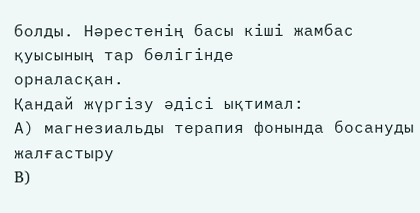болды. Нәрестенің басы кіші жамбас қуысының тар бөлігінде
орналасқан.
Қандай жүргізу әдісі ықтимал:
А) магнезиальды терапия фонында босануды жалғастыру
B)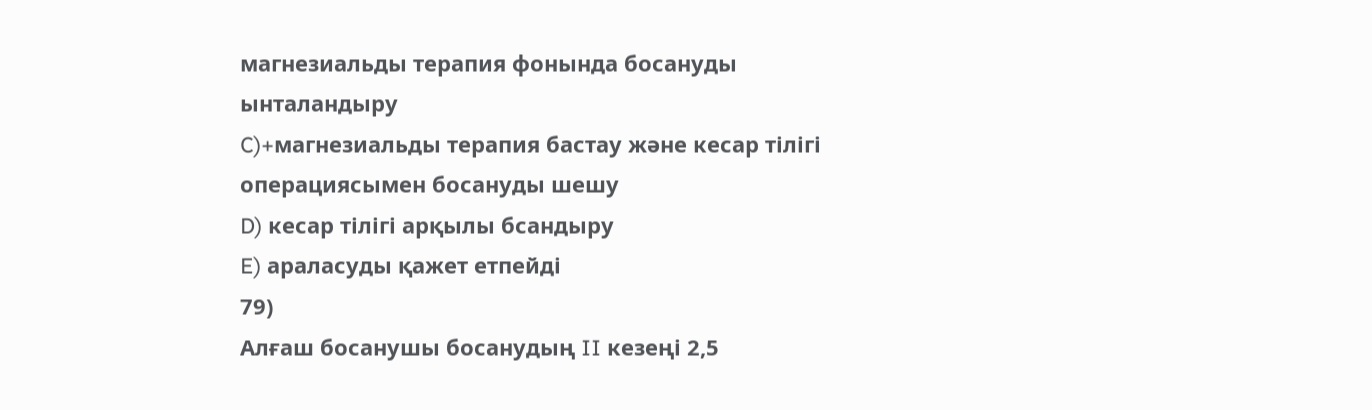магнезиальды терапия фонында босануды ынталандыру
C)+магнезиальды терапия бастау және кесар тілігі операциясымен босануды шешу
D) кесар тілігі арқылы бсандыру
E) араласуды қажет етпейді
79)
Алғаш босанушы босанудың II кезеңі 2,5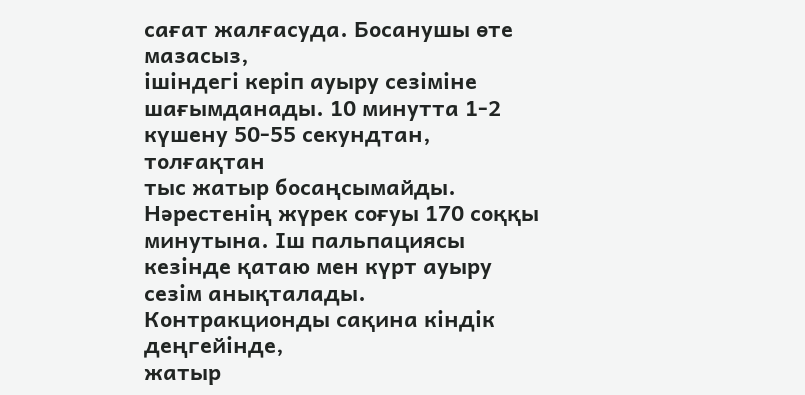сағат жалғасуда. Босанушы өте мазасыз,
ішіндегі керіп ауыру сезіміне шағымданады. 10 минутта 1-2 күшену 50-55 секундтан, толғақтан
тыс жатыр босаңсымайды. Нәрестенің жүрек соғуы 170 соққы минутына. Іш пальпациясы
кезінде қатаю мен күрт ауыру сезім анықталады. Контракционды сақина кіндік деңгейінде,
жатыр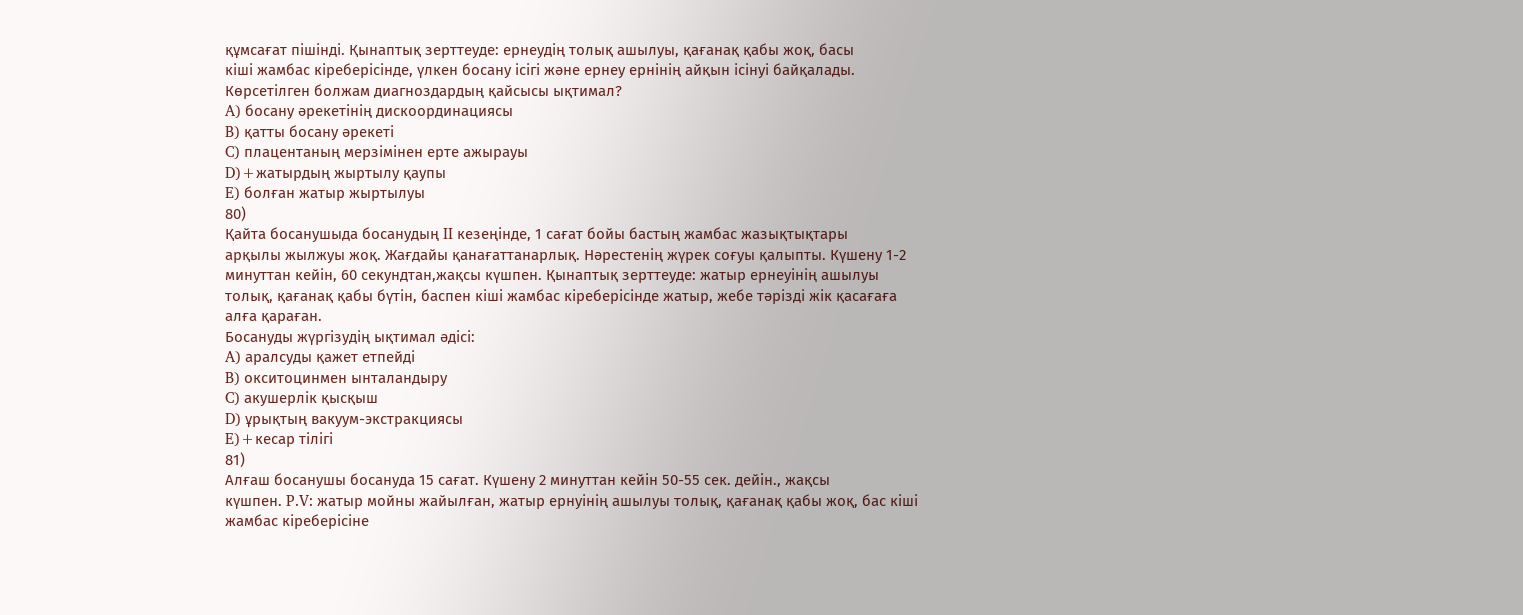құмсағат пішінді. Қынаптық зерттеуде: ернеудің толық ашылуы, қағанақ қабы жоқ, басы
кіші жамбас кіреберісінде, үлкен босану ісігі және ернеу ернінің айқын ісінуі байқалады.
Көрсетілген болжам диагноздардың қайсысы ықтимал?
A) босану әрекетінің дискоординациясы
B) қатты босану әрекеті
C) плацентаның мерзімінен ерте ажырауы
D)+жатырдың жыртылу қаупы
E) болған жатыр жыртылуы
80)
Қайта босанушыда босанудың II кезеңінде, 1 сағат бойы бастың жамбас жазықтықтары
арқылы жылжуы жоқ. Жағдайы қанағаттанарлық. Нәрестенің жүрек соғуы қалыпты. Күшену 1-2
минуттан кейін, 60 секундтан,жақсы күшпен. Қынаптық зерттеуде: жатыр ернеуінің ашылуы
толық, қағанақ қабы бүтін, баспен кіші жамбас кіреберісінде жатыр, жебе тәрізді жік қасағаға
алға қараған.
Босануды жүргізудің ықтимал әдісі:
A) аралсуды қажет етпейді
B) окситоцинмен ынталандыру
C) акушерлік қысқыш
D) ұрықтың вакуум-экстракциясы
E)+кесар тілігі
81)
Алғаш босанушы босануда 15 сағат. Күшену 2 минуттан кейін 50-55 сек. дейін., жақсы
күшпен. P.V: жатыр мойны жайылған, жатыр ернуінің ашылуы толық, қағанақ қабы жоқ, бас кіші
жамбас кіреберісіне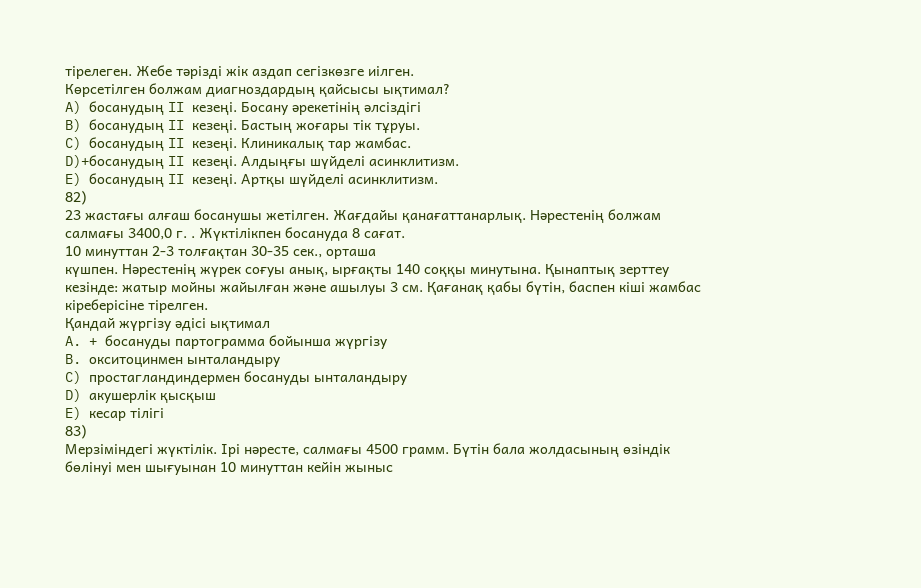тірелеген. Жебе тәрізді жік аздап сегізкөзге иілген.
Көрсетілген болжам диагноздардың қайсысы ықтимал?
A) босанудың II кезеңі. Босану әрекетінің әлсіздігі
B) босанудың II кезеңі. Бастың жоғары тік тұруы.
C) босанудың II кезеңі. Клиникалық тар жамбас.
D)+босанудың II кезеңі. Алдыңғы шүйделі асинклитизм.
E) босанудың II кезеңі. Артқы шүйделі асинклитизм.
82)
23 жастағы алғаш босанушы жетілген. Жағдайы қанағаттанарлық. Нәрестенің болжам
салмағы 3400,0 г. . Жүктілікпен босануда 8 сағат.
10 минуттан 2-3 толғақтан 30-35 сек., орташа
күшпен. Нәрестенің жүрек соғуы анық, ырғақты 140 соққы минутына. Қынаптық зерттеу
кезінде: жатыр мойны жайылған және ашылуы 3 см. Қағанақ қабы бүтін, баспен кіші жамбас
кіреберісіне тірелген.
Қандай жүргізу әдісі ықтимал
A. + босануды партограмма бойынша жүргізу
B. окситоцинмен ынталандыру
C) простагландиндермен босануды ынталандыру
D) акушерлік қысқыш
E) кесар тілігі
83)
Мерзіміндегі жүктілік. Ірі нәресте, салмағы 4500 грамм. Бүтін бала жолдасының өзіндік
бөлінуі мен шығуынан 10 минуттан кейін жыныс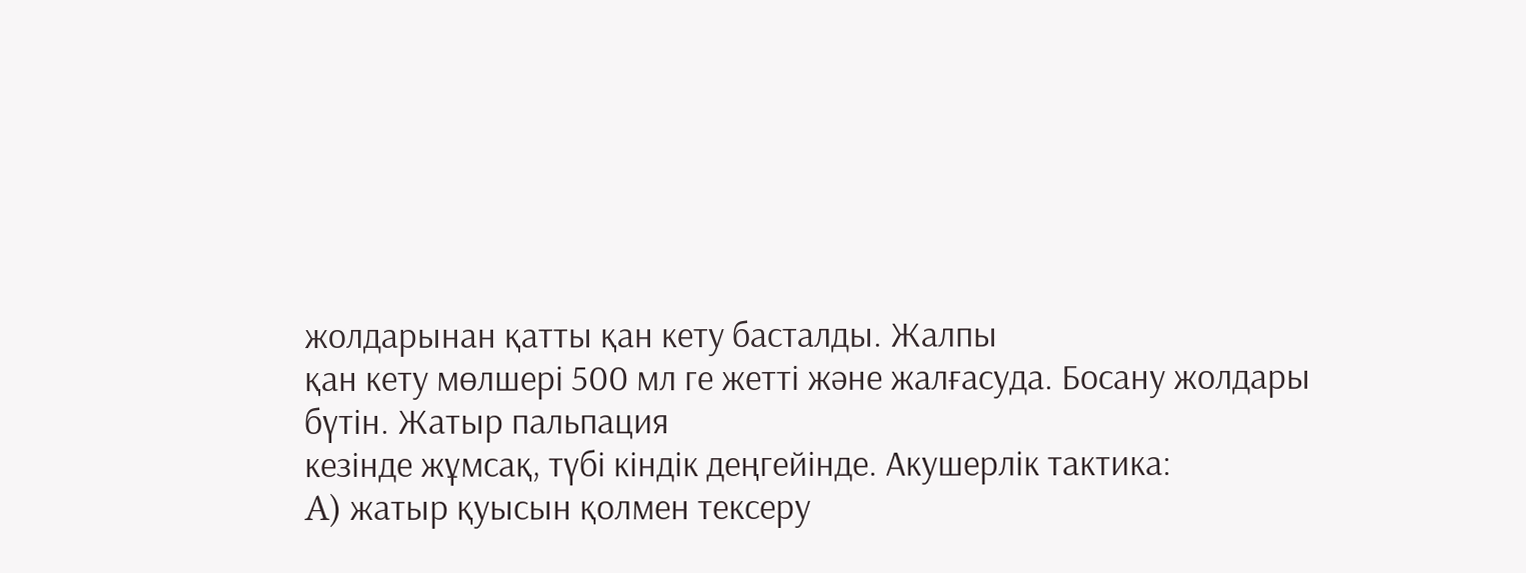жолдарынан қатты қан кету басталды. Жалпы
қан кету мөлшері 500 мл ге жетті және жалғасуда. Босану жолдары бүтін. Жатыр пальпация
кезінде жұмсақ, түбі кіндік деңгейінде. Акушерлік тактика:
A) жатыр қуысын қолмен тексеру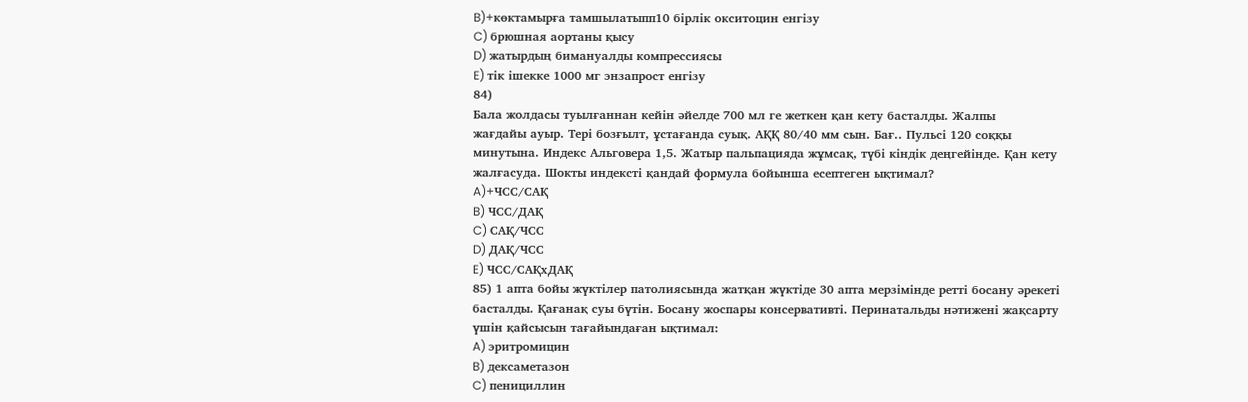B)+көктамырға тамшылатыпп10 бірлік окситоцин енгізу
C) брюшная аортаны қысу
D) жатырдың бимануалды компрессиясы
E) тік ішекке 1000 мг энзапрост енгізу
84)
Бала жолдасы туылғаннан кейін әйелде 700 мл ге жеткен қан кету басталды. Жалпы
жағдайы ауыр. Тері бозғылт, ұстағанда суық. АҚҚ 80/40 мм сын. Бағ.. Пульсі 120 соққы
минутына. Индекс Альговера 1,5. Жатыр пальпацияда жұмсақ, түбі кіндік деңгейінде. Қан кету
жалғасуда. Шокты индексті қандай формула бойынша есептеген ықтимал?
A)+ЧСС/САҚ
B) ЧСС/ДАҚ
C) САҚ/ЧСС
D) ДАҚ/ЧСС
E) ЧСС/САҚхДАҚ
85) 1 апта бойы жүктілер патолиясында жатқан жүктіде 30 апта мерзімінде ретті босану әрекеті
басталды. Қағанақ суы бүтін. Босану жоспары консервативті. Перинатальды нәтижені жақсарту
үшін қайсысын тағайындаған ықтимал:
A) эритромицин
B) дексаметазон
C) пенициллин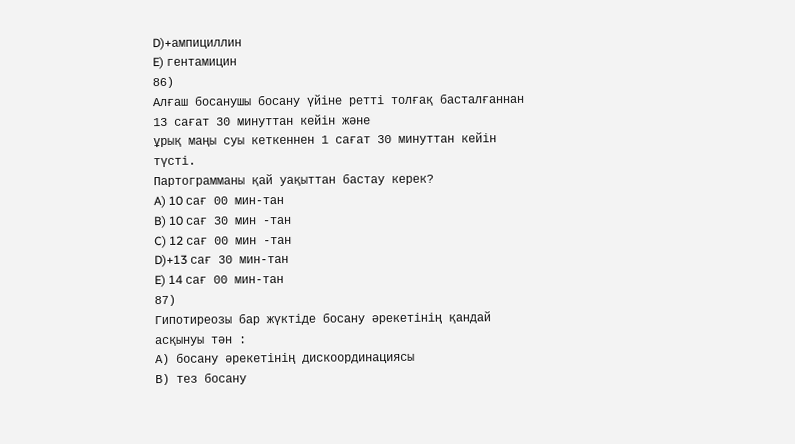D)+ампициллин
E) гентамицин
86)
Алғаш босанушы босану үйіне ретті толғақ басталғаннан 13 сағат 30 минуттан кейін және
ұрық маңы суы кеткеннен 1 сағат 30 минуттан кейін түсті.
Партограмманы қай уақыттан бастау керек?
A) 10 сағ 00 мин-тан
B) 10 сағ 30 мин -тан
C) 12 сағ 00 мин -тан
D)+13 сағ 30 мин-тан
E) 14 сағ 00 мин-тан
87)
Гипотиреозы бар жүктіде босану әрекетінің қандай асқынуы тән :
А) босану әрекетінің дискоординациясы
В) тез босану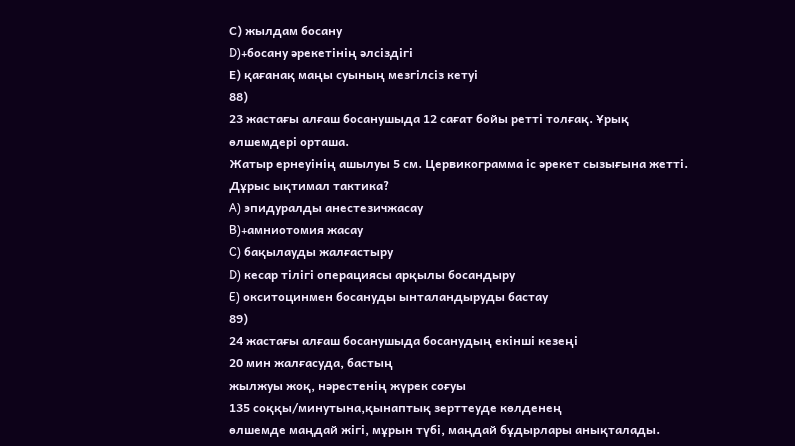С) жылдам босану
D)+босану әрекетінің әлсіздігі
Е) қағанақ маңы суының мезгілсіз кетуі
88)
23 жастағы алғаш босанушыда 12 сағат бойы ретті толғақ. Ұрық
өлшемдері орташа.
Жатыр ернеуінің ашылуы 5 см. Цервикограмма іс әрекет сызығына жетті.
Дұрыс ықтимал тактика?
A) эпидуралды анестезичжасау
B)+амниотомия жасау
C) бақылауды жалғастыру
D) кесар тілігі операциясы арқылы босандыру
E) окситоцинмен босануды ынталандыруды бастау
89)
24 жастағы алғаш босанушыда босанудың екінші кезеңі
20 мин жалғасуда, бастың
жылжуы жоқ, нәрестенің жүрек соғуы
135 соққы/минутына,қынаптық зерттеуде көлденең
өлшемде маңдай жігі, мұрын түбі, маңдай бұдырлары анықталады.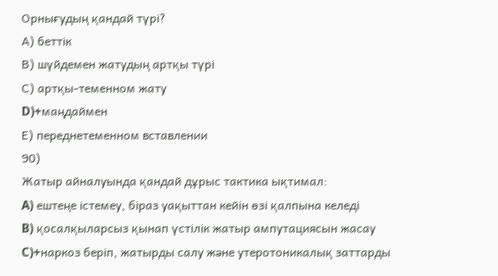Орнығудың қандай түрі?
А) беттік
В) шүйдемен жатудың артқы түрі
С) артқы-теменном жату
D)+маңдаймен
Е) переднетеменном вставлении
90)
Жатыр айналуында қандай дұрыс тактика ықтимал:
A) ештеңе істемеу, біраз уақыттан кейін өзі қалпына келеді
B) қосалқыларсыз қынап үстілік жатыр ампутациясын жасау
C)+наркоз беріп, жатырды салу және утеротоникалық заттарды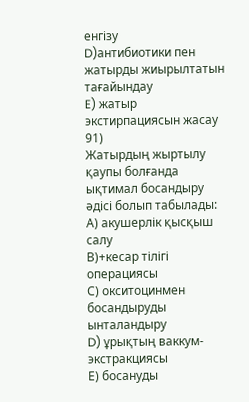енгізу
D)антибиотики пен жатырды жиырылтатын тағайындау
E) жатыр экстирпациясын жасау
91)
Жатырдың жыртылу қаупы болғанда ықтимал босандыру әдісі болып табылады:
А) акушерлік қысқыш салу
В)+кесар тілігі операциясы
С) окситоцинмен босандыруды ынталандыру
D) ұрықтың ваккум-экстракциясы
Е) босануды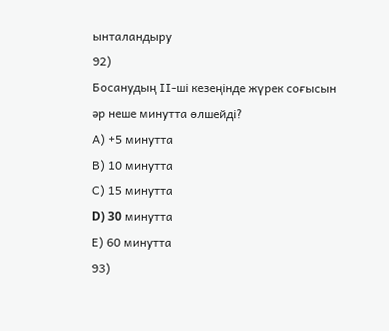ынталандыру
92)
Босанудың ІІ-ші кезеңінде жүрек соғысын әр неше минутта өлшейді?
А) +5 минутта
В) 10 минутта
С) 15 минутта
D) 30 минутта
Е) 60 минутта
93)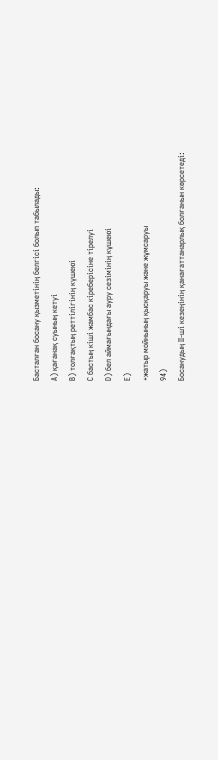Басталған босану қызметінің белгісі болып табылады:
А) қағанақ суының кетуі
В) толғақтың реттілігінің күшеюі
С бастың кіші жамбас кіреберісіне тірелуі
D) бел аймағындағы ауру сезімінің кұшеюі
Е)
+жатыр мойнының қысқаруы және жұмсаруы
94)
Босанудың ІІ-ші кезеңінің қанағаттанарлық болғанын көрсетеді: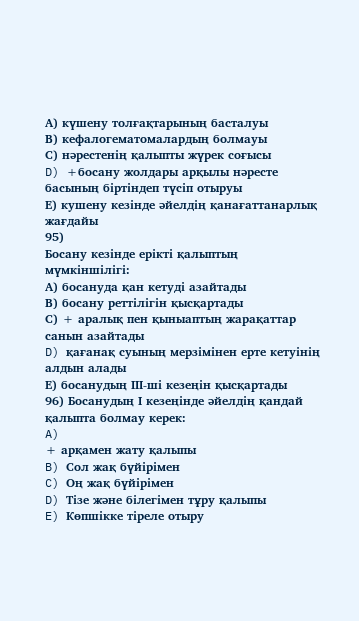А) күшену толғақтарының басталуы
В) кефалогематомалардың болмауы
С) нәрестенің қалыпты жүрек соғысы
D) +босану жолдары арқылы нәресте басының біртіндеп түсіп отыруы
Е) кушену кезінде әйелдің қанағаттанарлық жағдайы
95)
Босану кезінде ерікті қалыптың мүмкіншілігі:
А) босануда қан кетуді азайтады
В) босану реттілігін қысқартады
С) + аралық пен қыныаптың жарақаттар санын азайтады
D) қағанақ суының мерзімінен ерте кетуінің алдын алады
Е) босанудың ІІІ-ші кезеңін қысқартады
96) Босанудың І кезеңінде әйелдің қандай қалыпта болмау керек:
A)
+ арқамен жату қалыпы
B) Сол жақ бүйірімен
C) Оң жақ бүйірімен
D) Тізе және білегімен тұру қалыпы
E) Көпшікке тіреле отыру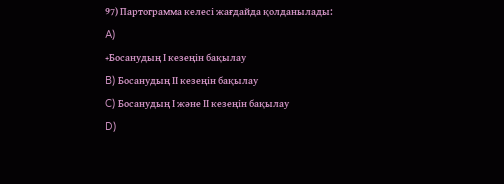97) Партограмма келесі жағдайда қолданылады:
A)
+Босанудың І кезеңін бақылау
B) Босанудың ІІ кезеңін бақылау
C) Босанудың І және ІІ кезеңін бақылау
D)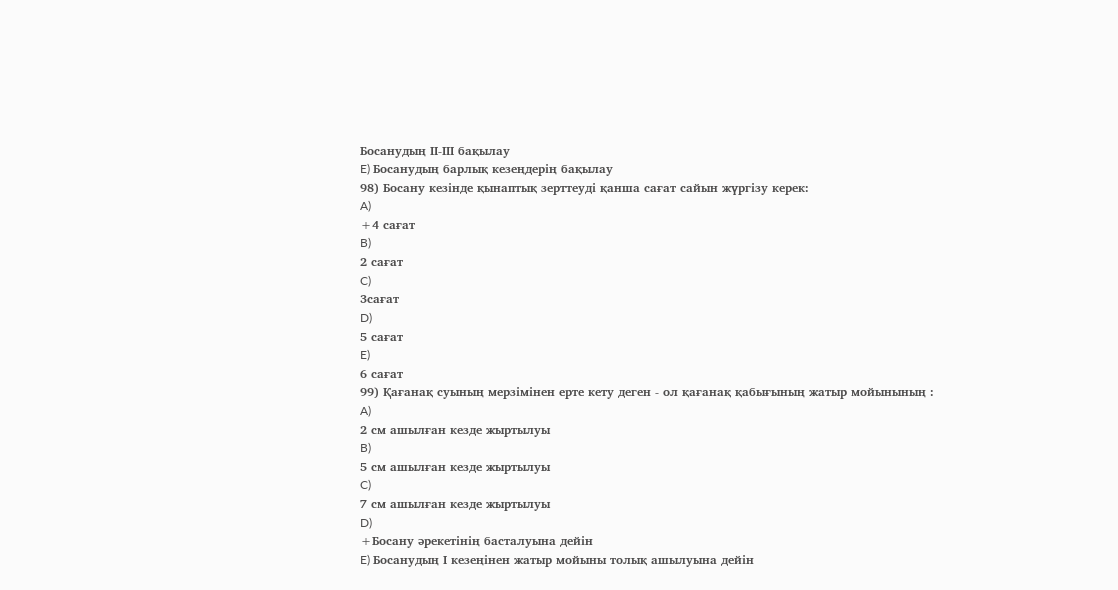Босанудың ІІ-ІІІ бақылау
E) Босанудың барлық кезеңдерің бақылау
98) Босану кезінде қынаптық зерттеуді қанша сағат сайын жүргізу керек:
A)
+4 сағат
B)
2 сағат
C)
3сағат
D)
5 сағат
E)
6 сағат
99) Қағанақ суының мерзімінен ерте кету деген - ол қағанақ қабығының жатыр мойынының :
A)
2 см ашылған кезде жыртылуы
B)
5 см ашылған кезде жыртылуы
C)
7 см ашылған кезде жыртылуы
D)
+Босану әрекетінің басталуына дейін
E) Босанудың І кезеңінен жатыр мойыны толық ашылуына дейін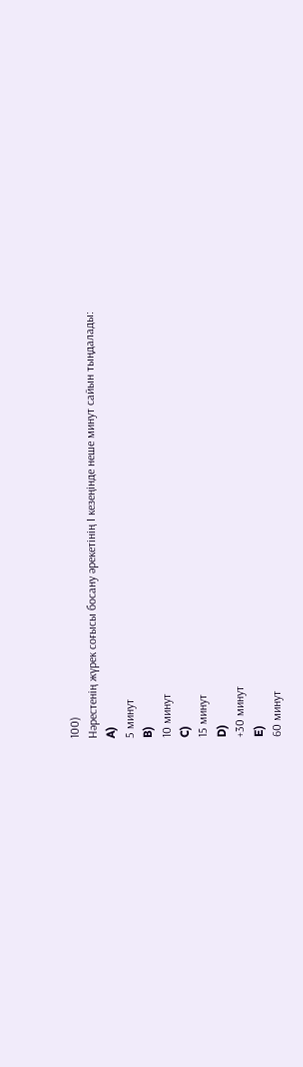100)
Нәрестенің жүрек соғысы босану әрекетінің І кезеңінде неше минут сайын тыңдалады:
A)
5 минут
B)
10 минут
C)
15 минут
D)
+30 минут
E)
60 минут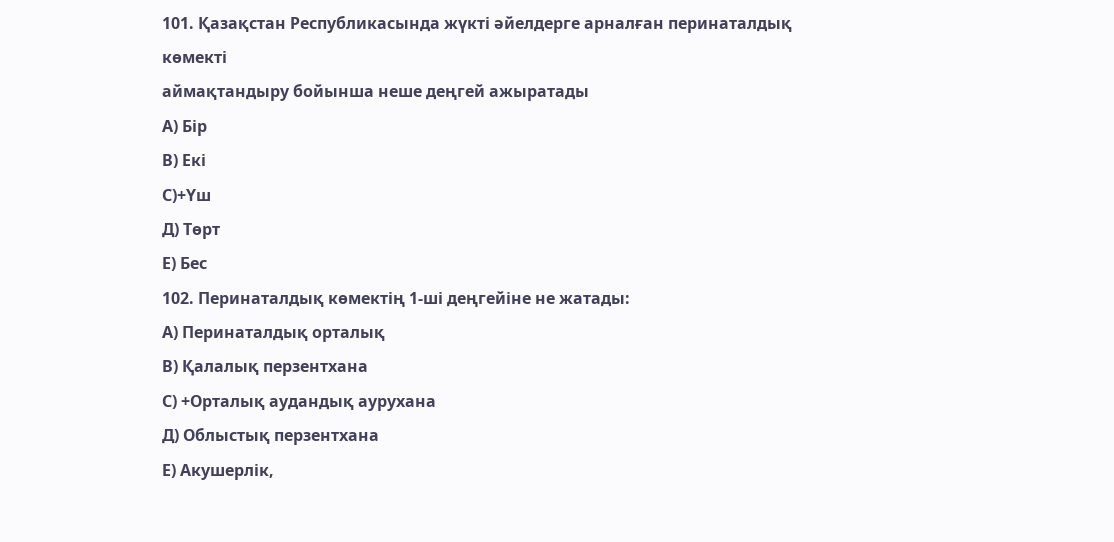101. Қазақстан Республикасында жүкті әйелдерге арналған перинаталдық көмекті
аймақтандыру бойынша неше деңгей ажыратады
А) Бір
В) Екі
С)+Үш
Д) Төрт
Е) Бес
102. Перинаталдық көмектің 1-ші деңгейіне не жатады:
А) Перинаталдық орталық
В) Қалалық перзентхана
С) +Орталық аудандық аурухана
Д) Облыстық перзентхана
Е) Акушерлік,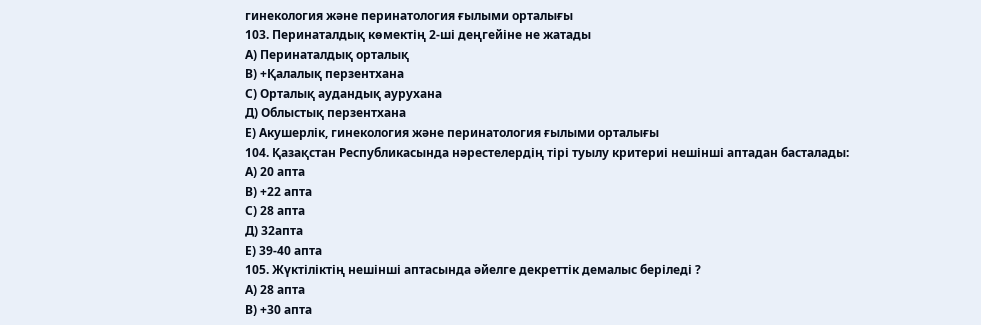гинекология және перинатология ғылыми орталығы
103. Перинаталдық көмектің 2-ші деңгейіне не жатады
А) Перинаталдық орталық
В) +Қалалық перзентхана
С) Орталық аудандық аурухана
Д) Облыстық перзентхана
Е) Акушерлік, гинекология және перинатология ғылыми орталығы
104. Қазақстан Республикасында нәрестелердің тірі туылу критериі нешінші аптадан басталады:
А) 20 апта
В) +22 апта
С) 28 апта
Д) 32апта
Е) 39-40 апта
105. Жүктіліктің нешінші аптасында әйелге декреттік демалыс беріледі ?
А) 28 апта
В) +30 апта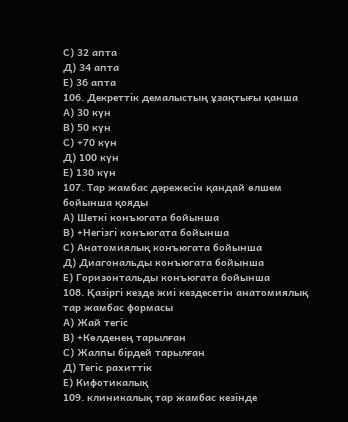С) 32 апта
Д) 34 апта
Е) 36 апта
106. Декреттік демалыстың ұзақтығы қанша
А) 30 күн
В) 50 күн
С) +70 күн
Д) 100 күн
Е) 130 күн
107. Тар жамбас дәрежесін қандай өлшем бойынша қояды
А) Шеткі конъюгата бойынша
В) +Негізгі конъюгата бойынша
С) Анатомиялық конъюгата бойынша
Д) Диагональды конъюгата бойынша
Е) Горизонтальды конъюгата бойынша
108. Қазіргі кезде жиі кездесетін анатомиялық тар жамбас формасы
А) Жай тегіс
В) +Көлденең тарылған
С) Жалпы бірдей тарылған
Д) Тегіс рахиттік
Е) Кифотикалық
109. клиникалық тар жамбас кезінде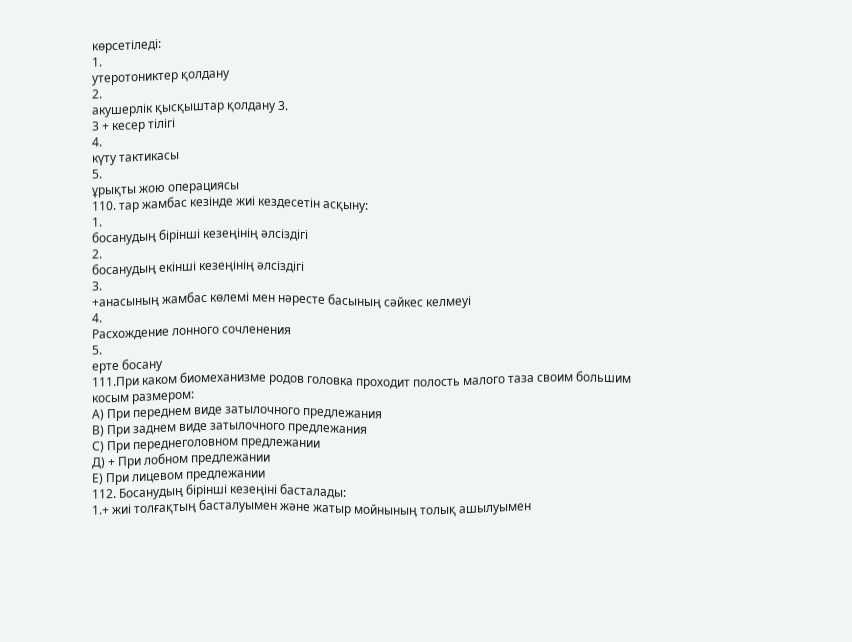көрсетіледі:
1.
утеротониктер қолдану
2.
акушерлік қысқыштар қолдану 3.
3 + кесер тілігі
4.
күту тактикасы
5.
ұрықты жою операциясы
110. тар жамбас кезінде жиі кездесетін асқыну:
1.
босанудың бірінші кезеңінің әлсіздігі
2.
босанудың екінші кезеңінің әлсіздігі
3.
+анасының жамбас көлемі мен нәресте басының сәйкес келмеуі
4.
Расхождение лонного сочленения
5.
ерте босану
111.При каком биомеханизме родов головка проходит полость малого таза своим большим
косым размером:
А) При переднем виде затылочного предлежания
В) При заднем виде затылочного предлежания
С) При переднеголовном предлежании
Д) + При лобном предлежании
Е) При лицевом предлежании
112. Босанудың бірінші кезеңіні басталады:
1.+ жиі толғақтың басталуымен және жатыр мойнының толық ашылуымен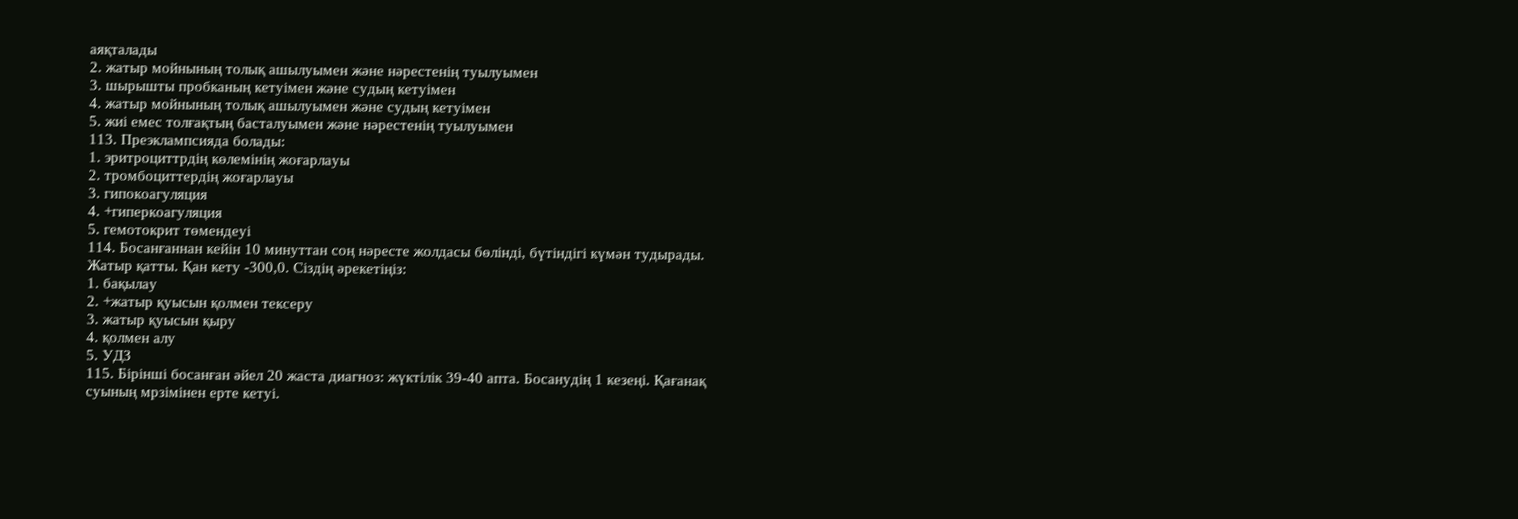аяқталады
2. жатыр мойнының толық ашылуымен және нәрестенің туылуымен
3. шырышты пробканың кетуімен және судың кетуімен
4. жатыр мойнының толық ашылуымен және судың кетуімен
5. жиі емес толғақтың басталуымен және нәрестенің туылуымен
113. Преэклампсияда болады:
1. эритроциттрдің көлемінің жоғарлауы
2. тромбоциттердің жоғарлауы
3. гипокоагуляция
4. +гиперкоагуляция
5. гемотокрит төмендеуі
114. Босанғаннан кейін 10 минуттан соң нәресте жолдасы бөлінді, бүтіндігі күмән тудырады.
Жатыр қатты. Қан кету -300,0. Сіздің әрекетіңіз:
1. бақылау
2. +жатыр қуысын қолмен тексеру
3. жатыр қуысын қыру
4. қолмен алу
5. УДЗ
115. Бірінші босанған әйел 20 жаста диагноз: жүктілік 39-40 апта. Босанудің 1 кезеңі. Қағанақ
суының мрзімінен ерте кетуі.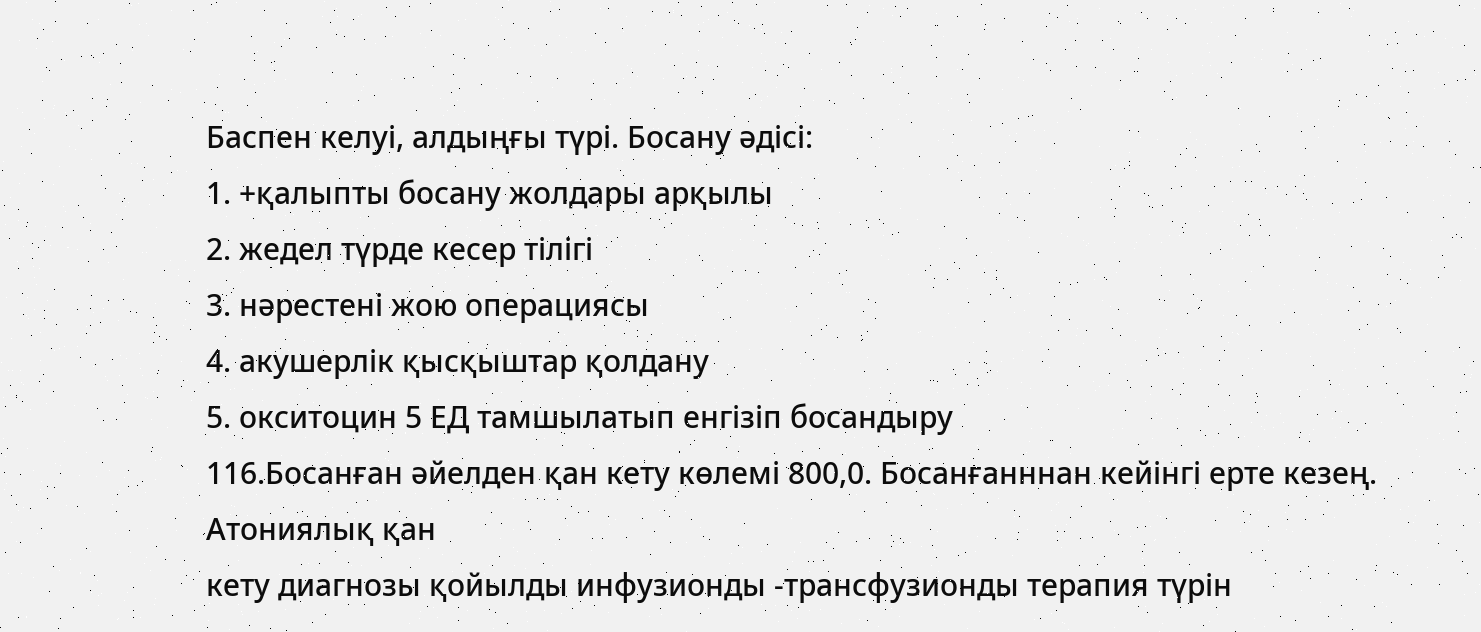Баспен келуі, алдыңғы түрі. Босану әдісі:
1. +қалыпты босану жолдары арқылы
2. жедел түрде кесер тілігі
3. нәрестені жою операциясы
4. акушерлік қысқыштар қолдану
5. окситоцин 5 ЕД тамшылатып енгізіп босандыру
116.Босанған әйелден қан кету көлемі 800,0. Босанғанннан кейінгі ерте кезең. Атониялық қан
кету диагнозы қойылды инфузионды -трансфузионды терапия түрін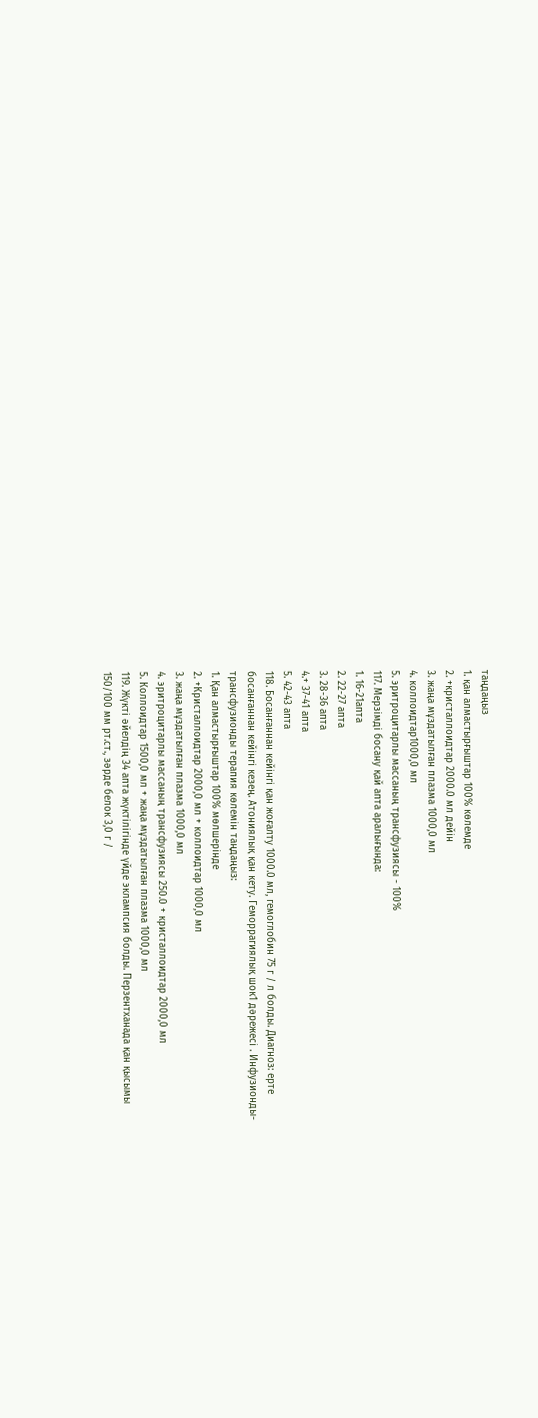таңдаңыз
1. қан алмастырғыштар 100% көлемде
2. +кристаллоидтар 2000.0 мл дейін
3. жаңа мұздатылған плазма 1000,0 мл
4. коллоидтар1000,0 мл
5. эритроцитарлы массаның трансфузиясы - 100%
117. Мерзімді босану қай апта аралығында:
1. 16-21апта
2. 22-27 апта
3. 28-36 апта
4.+ 37-41 апта
5. 42-43 апта
118. Босанғаннан кейінгі қан жоғалту 1000.0 мл, гемоглобин 75 г / л болды. Диагноз: ерте
босанғаннан кейінгі кезең. Атониялық қан кету. Геморрагиялық шок1 дәрежесі . Инфузионды-
трансфузионды терапия көлемін таңдаңыз:
1. Қан алмастырғыштар 100% мөлшерінде
2. +Кристаллоидтар 2000,0 мл + коллоидтар 1000,0 мл
3. жаңа мұздатылған плазма 1000,0 мл
4. эритроцитарлы массаның трансфузиясы 250.0 + кристаллоидтар 2000,0 мл
5. Коллоидтар 1500,0 мл + жаңа мұздатылған плазма 1000,0 мл
119. Жүкті әйелдің 34 апта жүктілігінде үйде эклампсия болды. Перзентханада қан қысымы
150/100 мм рт.ст., зәрде белок 3,0 г /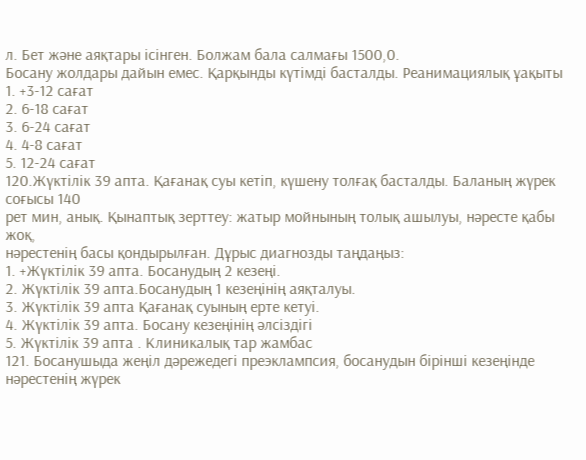л. Бет және аяқтары ісінген. Болжам бала салмағы 1500,0.
Босану жолдары дайын емес. Қарқынды күтімді басталды. Реанимациялық ұақыты
1. +3-12 сағат
2. 6-18 сағат
3. 6-24 сағат
4. 4-8 сағат
5. 12-24 сағат
120.Жүктілік 39 апта. Қағанақ суы кетіп, күшену толғақ басталды. Баланың жүрек соғысы 140
рет мин, анық. Қынаптық зерттеу: жатыр мойнының толық ашылуы, нәресте қабы жоқ,
нәрестенің басы қондырылған. Дұрыс диагнозды таңдаңыз:
1. +Жүктілік 39 апта. Босанудың 2 кезеңі.
2. Жүктілік 39 апта.Босанудың 1 кезеңінің аяқталуы.
3. Жүктілік 39 апта Қағанақ суының ерте кетуі.
4. Жүктілік 39 апта. Босану кезеңінің әлсіздігі
5. Жүктілік 39 апта . Клиникалық тар жамбас
121. Босанушыда жеңіл дәрежедегі преэклампсия, босанудын бірінші кезеңінде нәрестенің жүрек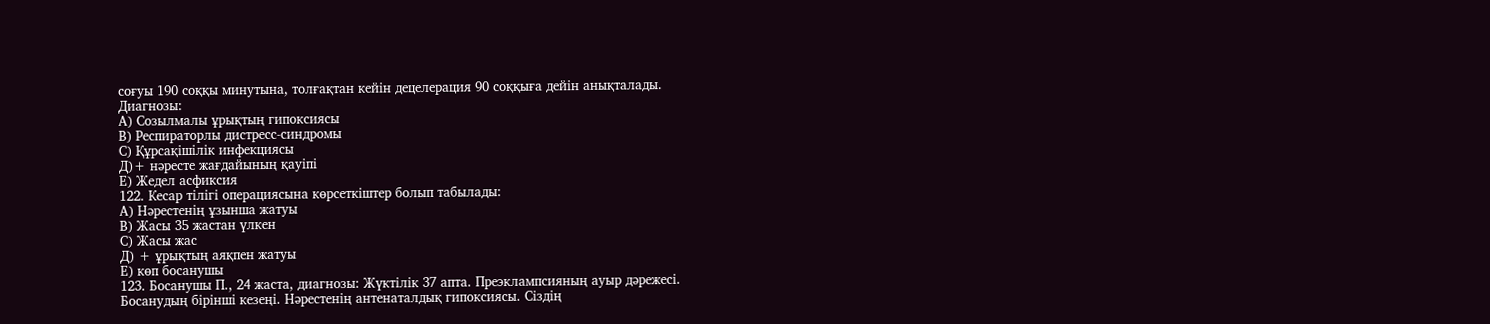соғуы 190 соққы минутына, толғақтан кейін децелерация 90 соққыға дейін анықталады.
Диагнозы:
А) Созылмалы ұрықтың гипоксиясы
В) Респираторлы дистресс-синдромы
С) Құрсақішілік инфекциясы
Д)+ нәресте жағдайының қауіпі
Е) Жедел асфиксия
122. Кесар тілігі операциясына көрсеткіштер болып табылады:
А) Нәрестенің ұзынша жатуы
В) Жасы 35 жастан үлкен
С) Жасы жас
Д) + ұрықтың аяқпен жатуы
Е) көп босанушы
123. Босанушы П., 24 жаста, диагнозы: Жүктілік 37 апта. Преэклампсияның ауыр дәрежесі.
Босанудың бірінші кезеңі. Нәрестенің антенаталдық гипоксиясы. Сіздің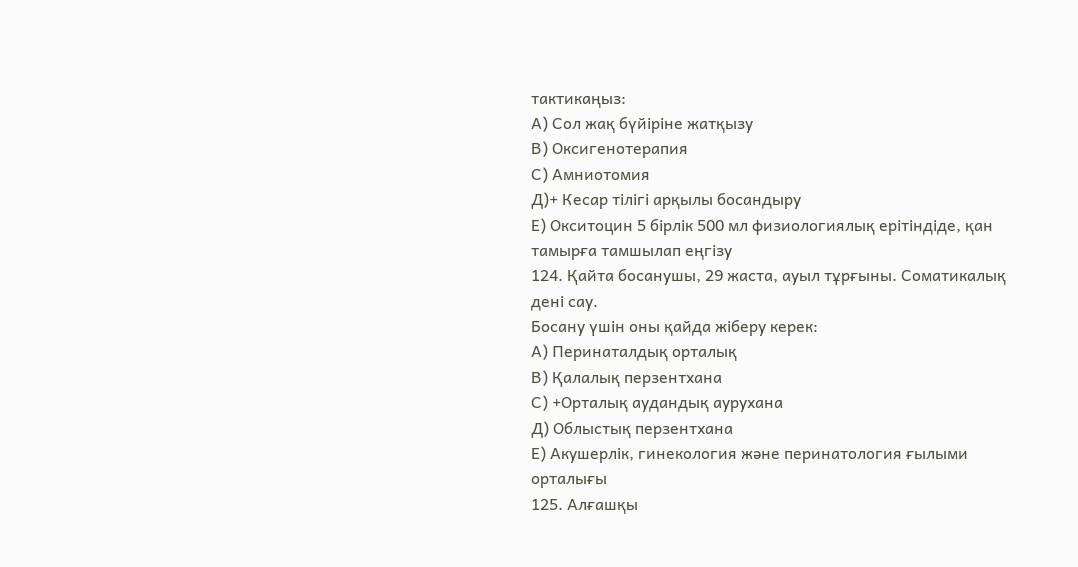тактикаңыз:
А) Сол жақ бүйіріне жатқызу
В) Оксигенотерапия
С) Амниотомия
Д)+ Кесар тілігі арқылы босандыру
Е) Окситоцин 5 бірлік 500 мл физиологиялық ерітіндіде, қан тамырға тамшылап еңгізу
124. Қайта босанушы, 29 жаста, ауыл тұрғыны. Соматикалық дені сау.
Босану үшін оны қайда жіберу керек:
А) Перинаталдық орталық
В) Қалалық перзентхана
С) +Орталық аудандық аурухана
Д) Облыстық перзентхана
Е) Акушерлік, гинекология және перинатология ғылыми орталығы
125. Алғашқы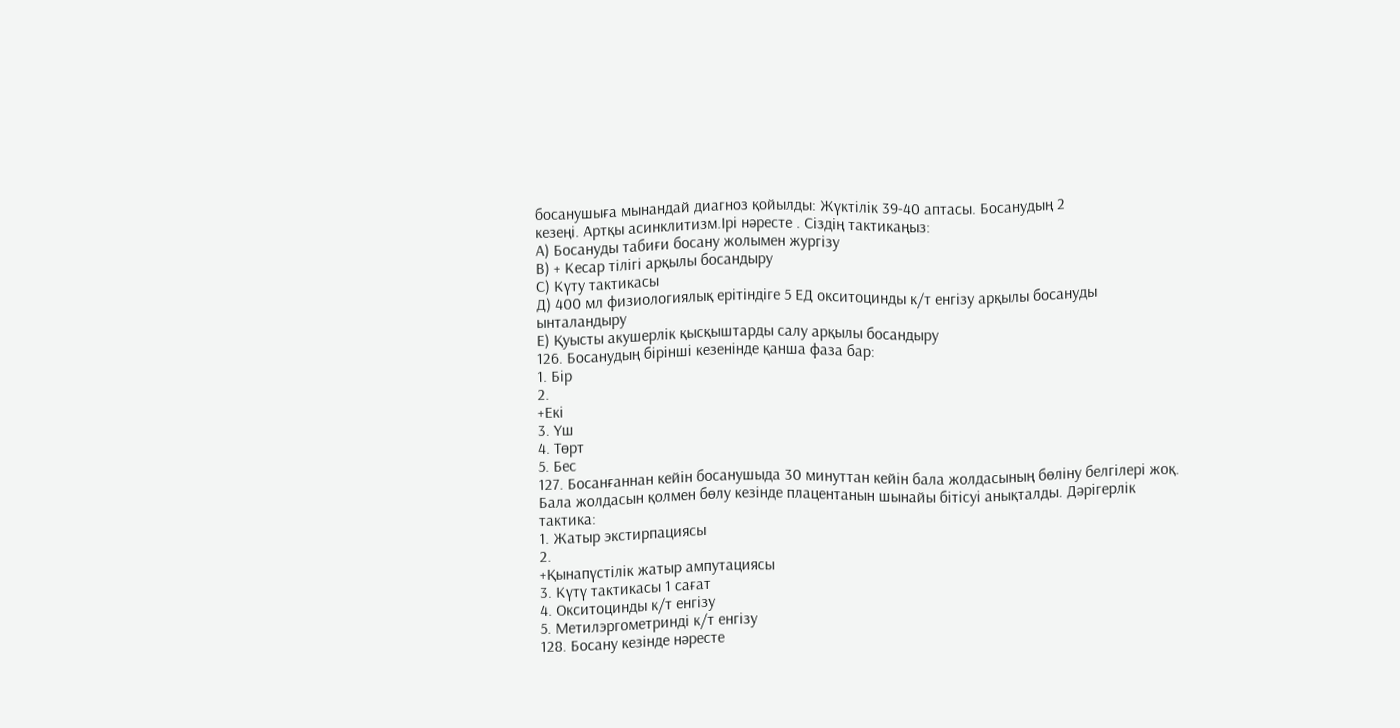босанушыға мынандай диагноз қойылды: Жүктілік 39-40 аптасы. Босанудың 2
кезеңі. Артқы асинклитизм.Ірі нәресте . Сіздің тактикаңыз:
А) Босануды табиғи босану жолымен жургізу
В) + Кесар тілігі арқылы босандыру
С) Күту тактикасы
Д) 400 мл физиологиялық ерітіндіге 5 ЕД окситоцинды к/т енгізу арқылы босануды
ынталандыру
Е) Қуысты акушерлік қысқыштарды салу арқылы босандыру
126. Босанудың бірінші кезенінде қанша фаза бар:
1. Бір
2.
+Екі
3. Үш
4. Төрт
5. Бес
127. Босанғаннан кейін босанушыда 30 минуттан кейін бала жолдасының бөліну белгілері жоқ.
Бала жолдасын қолмен бөлу кезінде плацентанын шынайы бітісуі анықталды. Дәрігерлік
тактика:
1. Жатыр экстирпациясы
2.
+Қынапүстілік жатыр ампутациясы
3. Күтү тактикасы 1 сағат
4. Окситоцинды к/т енгізу
5. Метилэргометринді к/т енгізу
128. Босану кезінде нәресте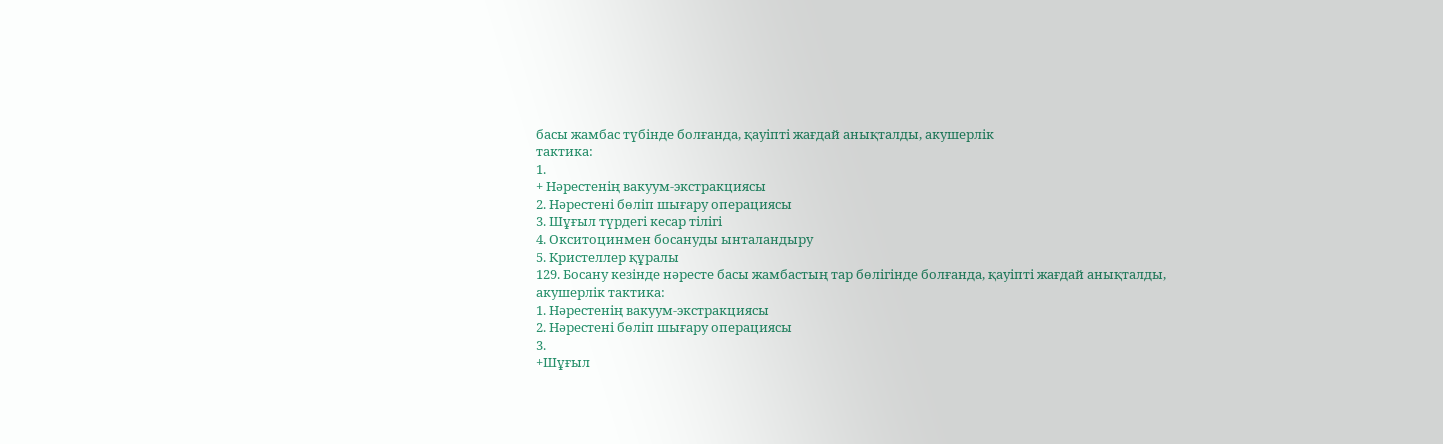басы жамбас түбінде болғанда, қауіпті жағдай анықталды, акушерлік
тактика:
1.
+ Нәрестенің вакуум-экстракциясы
2. Нәрестені бөліп шығару операциясы
3. Шұғыл түрдегі кесар тілігі
4. Окситоцинмен босануды ынталандыру
5. Кристеллер құралы
129. Босану кезінде нәресте басы жамбастың тар бөлігінде болғанда, қауіпті жағдай анықталды,
акушерлік тактика:
1. Нәрестенің вакуум-экстракциясы
2. Нәрестені бөліп шығару операциясы
3.
+Шұғыл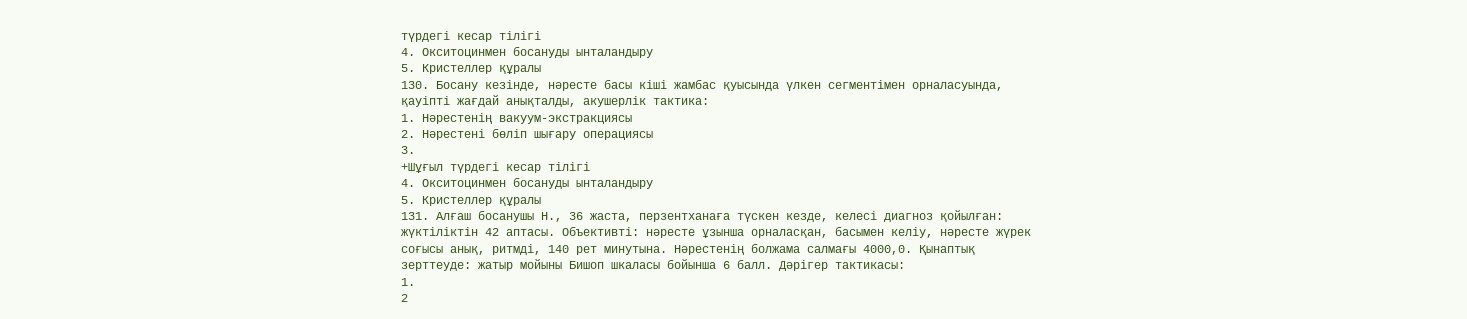түрдегі кесар тілігі
4. Окситоцинмен босануды ынталандыру
5. Кристеллер құралы
130. Босану кезінде, нәресте басы кіші жамбас қуысында үлкен сегментімен орналасуында,
қауіпті жағдай анықталды, акушерлік тактика:
1. Нәрестенің вакуум-экстракциясы
2. Нәрестені бөліп шығару операциясы
3.
+Шұғыл түрдегі кесар тілігі
4. Окситоцинмен босануды ынталандыру
5. Кристеллер құралы
131. Алғаш босанушы Н., 36 жаста, перзентханаға түскен кезде, келесі диагноз қойылған:
жүктіліктін 42 аптасы. Объективті: нәресте ұзынша орналасқан, басымен келіу, нәресте жүрек
соғысы анық, ритмді, 140 рет минутына. Нәрестенің болжама салмағы 4000,0. Қынаптық
зерттеуде: жатыр мойыны Бишоп шкаласы бойынша 6 балл. Дәрігер тактикасы:
1.
2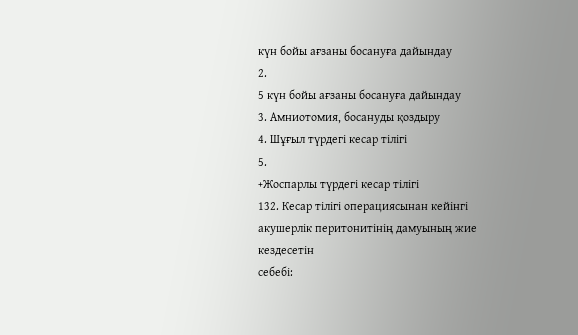күн бойы ағзаны босануға дайындау
2.
5 күн бойы ағзаны босануға дайындау
3. Амниотомия, босануды қоздыру
4. Шұғыл түрдегі кесар тілігі
5.
+Жоспарлы түрдегі кесар тілігі
132. Кесар тілігі операциясынан кейінгі акушерлік перитонитінің дамуының жие кездесетін
себебі: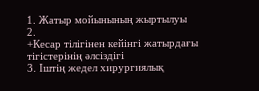1. Жатыр мойынының жыртылуы
2.
+Кесар тілігінен кейінгі жатырдағы тігістерінің әлсіздігі
3. Іштің жедел хирургиялық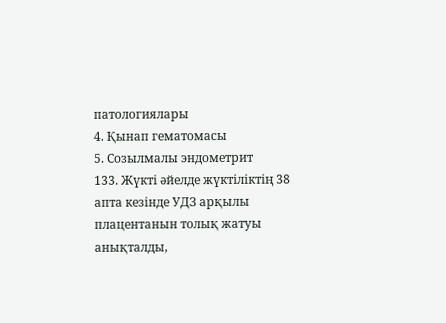патологиялары
4. Қынап гематомасы
5. Созылмалы эндометрит
133. Жүкті әйелде жүктіліктің 38 апта кезінде УДЗ арқылы плацентанын толық жатуы
анықталды,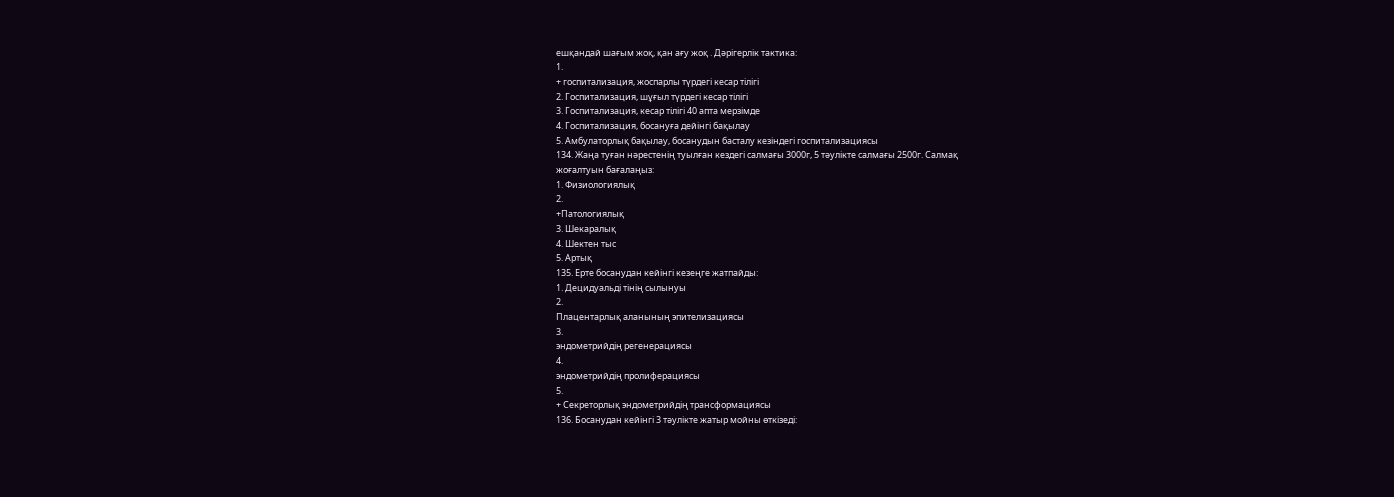ешқандай шағым жоқ, қан ағу жоқ . Дәрігерлік тактика:
1.
+ госпитализация, жоспарлы түрдегі кесар тілігі
2. Госпитализация, шұғыл түрдегі кесар тілігі
3. Госпитализация, кесар тілігі 40 апта мерзімде
4. Госпитализация, босануға дейінгі бақылау
5. Амбулаторлық бақылау, босанудын басталу кезіндегі госпитализациясы
134. Жаңа туған нәрестенің туылған кездегі салмағы 3000г, 5 тәулікте салмағы 2500г. Салмақ
жоғалтуын бағалаңыз:
1. Физиологиялық
2.
+Патологиялық
3. Шекаралық
4. Шектен тыс
5. Артық
135. Ерте босанудан кейінгі кезеңге жатпайды:
1. Децидуальді тінің сылынуы
2.
Плацентарлық аланының эпителизациясы
3.
эндометрийдің регенерациясы
4.
эндометрийдің пролиферациясы
5.
+ Секреторлық эндометрийдің трансформациясы
136. Босанудан кейінгі 3 тәулікте жатыр мойны өткізеді: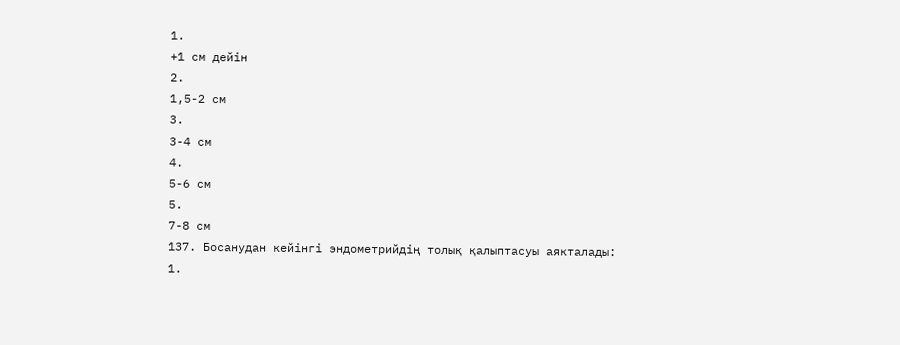1.
+1 см дейін
2.
1,5-2 см
3.
3-4 см
4.
5-6 см
5.
7-8 см
137. Босанудан кейінгі эндометрийдің толық қалыптасуы аякталады:
1.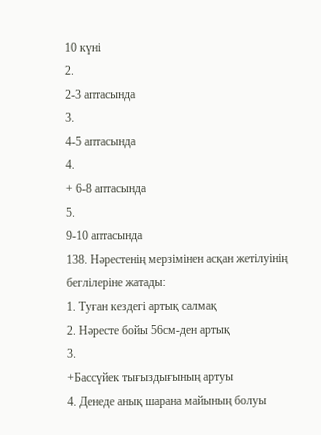10 күні
2.
2-3 аптасында
3.
4-5 аптасында
4.
+ 6-8 аптасында
5.
9-10 аптасында
138. Нәрестенің мерзімінен асқан жетілуінің беглілеріне жатады:
1. Туған кездегі артық салмақ
2. Нәресте бойы 56см-ден артық
3.
+Бассүйек тығыздығының артуы
4. Денеде анық шарана майының болуы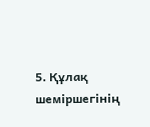5. Құлақ шеміршегінің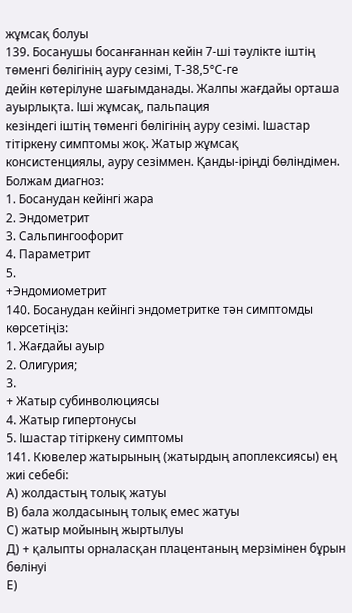жұмсақ болуы
139. Босанушы босанғаннан кейін 7-ші тәулікте іштің төменгі бөлігінің ауру сезімі, Т-38,5°С-ге
дейін көтерілуне шағымданады. Жалпы жағдайы орташа ауырлықта. Іші жұмсақ, пальпация
кезіндегі іштің төменгі бөлігінің ауру сезімі. Ішастар тітіркену симптомы жоқ. Жатыр жұмсақ
консистенциялы, ауру сезіммен. Қанды-іріңді бөліндімен. Болжам диагноз:
1. Босанудан кейінгі жара
2. Эндометрит
3. Сальпингоофорит
4. Параметрит
5.
+Эндомиометрит
140. Босанудан кейінгі эндометритке тән симптомды көрсетіңіз:
1. Жағдайы ауыр
2. Олигурия;
3.
+ Жатыр субинволюциясы
4. Жатыр гипертонусы
5. Ішастар тітіркену симптомы
141. Кювелер жатырының (жатырдың апоплексиясы) ең жиі себебі:
А) жолдастың толық жатуы
В) бала жолдасының толық емес жатуы
С) жатыр мойының жыртылуы
Д) + қалыпты орналасқан плацентаның мерзімінен бұрын бөлінуі
Е)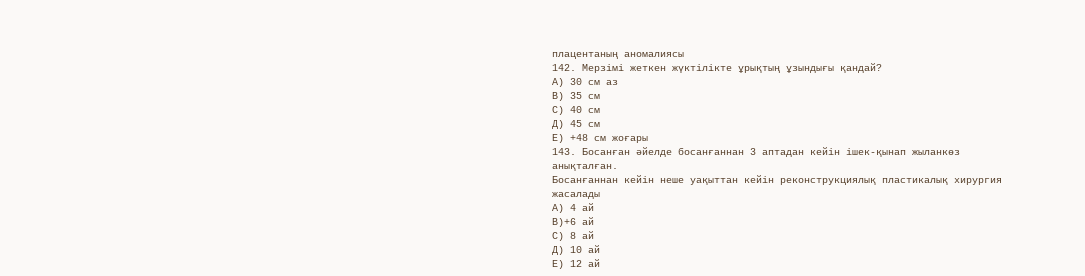плацентаның аномалиясы
142. Мерзімі жеткен жүктілікте ұрықтың ұзындығы қандай?
А) 30 см аз
В) 35 см
С) 40 см
Д) 45 см
Е) +48 см жоғары
143. Босанған әйелде босанғаннан 3 аптадан кейін ішек-қынап жыланкөз анықталған.
Босанғаннан кейін неше уақыттан кейін реконструкциялық пластикалық хирургия жасалады
А) 4 ай
В)+6 ай
С) 8 ай
Д) 10 ай
Е) 12 ай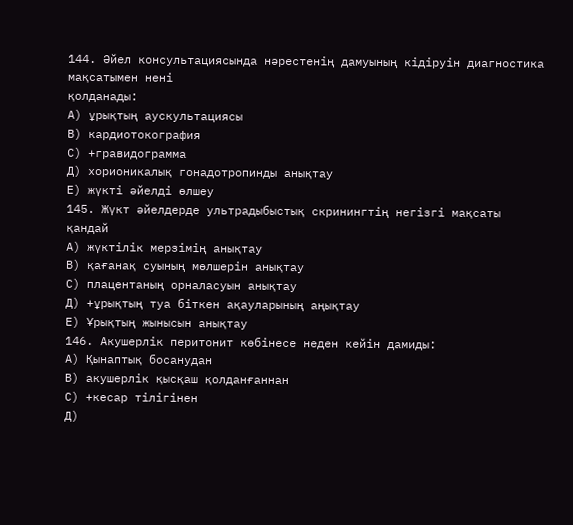144. Әйел консультациясында нәрестенің дамуының кідіруін диагностика мақсатымен нені
қолданады:
А) ұрықтың аускультациясы
В) кардиотокография
С) +гравидограмма
Д) хорионикалық гонадотропинды анықтау
Е) жүкті әйелді өлшеу
145. Жүкт әйелдерде ультрадыбыстық скринингтің негізгі мақсаты қандай
А) жүктілік мерзімің анықтау
В) қағанақ суының мөлшерін анықтау
С) плацентаның орналасуын анықтау
Д) +ұрықтың туа біткен ақауларының аңықтау
Е) Ұрықтың жынысын анықтау
146. Акушерлік перитонит көбінесе неден кейін дамиды:
А) Қынаптық босанудан
В) акушерлік қысқаш қолданғаннан
С) +кесар тілігінен
Д)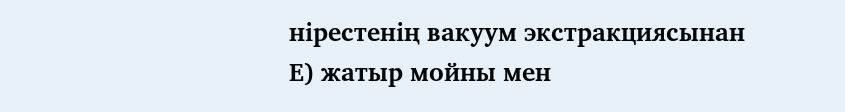нірестенің вакуум экстракциясынан
Е) жатыр мойны мен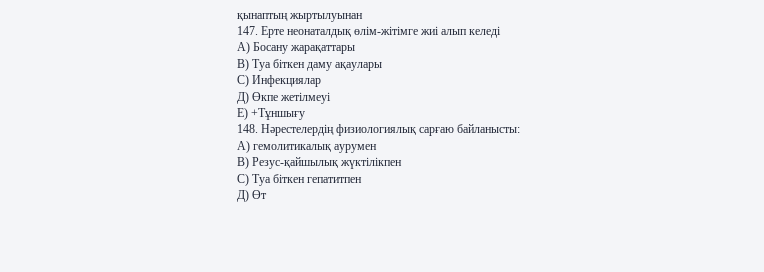қынаптың жыртылуынан
147. Ерте неонаталдық өлім-жітімге жиі алып келеді
А) Босану жарақаттары
В) Туа біткен даму ақаулары
С) Инфекциялар
Д) Өкпе жетілмеуі
Е) +Тұншығу
148. Нәрестелердің физиологиялық сарғаю байланысты:
А) гемолитикалық аурумен
В) Резус-қайшылық жүктілікпен
С) Туа біткен гепатитпен
Д) Өт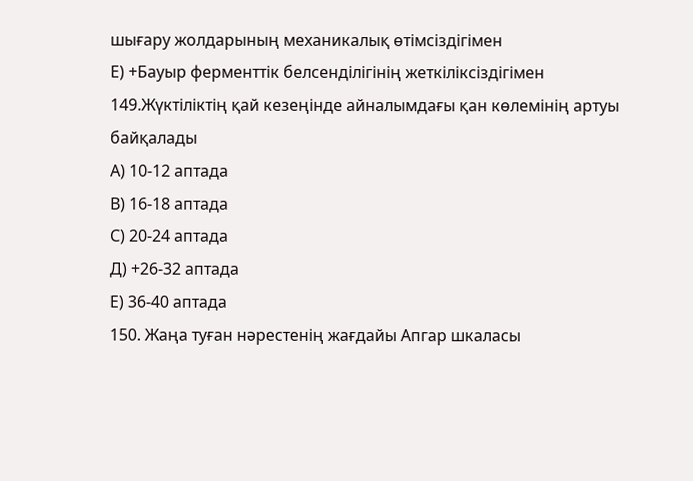шығару жолдарының механикалық өтімсіздігімен
Е) +Бауыр ферменттік белсенділігінің жеткіліксіздігімен
149.Жүктіліктің қай кезеңінде айналымдағы қан көлемінің артуы байқалады
А) 10-12 аптада
В) 16-18 аптада
С) 20-24 аптада
Д) +26-32 аптада
Е) 36-40 аптада
150. Жаңа туған нәрестенің жағдайы Апгар шкаласы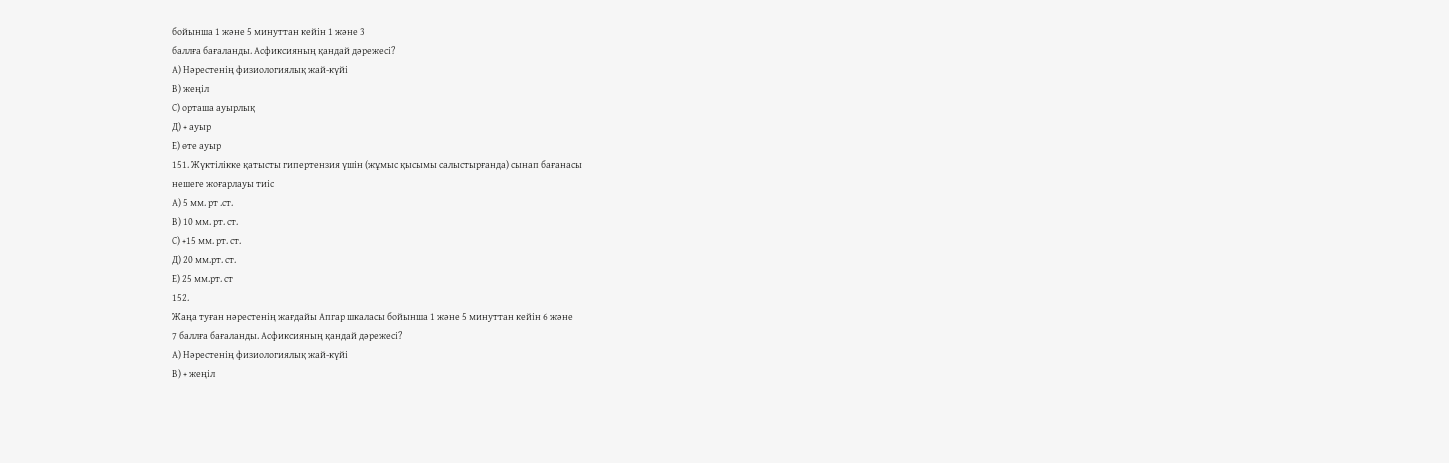бойынша 1 және 5 минуттан кейін 1 және 3
баллға бағаланды. Асфиксияның қандай дәрежесі?
А) Нәрестенің физиологиялық жай-күйі
В) жеңіл
С) орташа ауырлық
Д) + ауыр
Е) өте ауыр
151. Жүктілікке қатысты гипертензия үшін (жұмыс қысымы салыстырғанда) сынап бағанасы
нешеге жоғарлауы тиіс
А) 5 мм. рт .ст.
В) 10 мм. рт. ст.
С) +15 мм. рт. ст.
Д) 20 мм.рт. ст.
Е) 25 мм.рт. ст
152.
Жаңа туған нәрестенің жағдайы Апгар шкаласы бойынша 1 және 5 минуттан кейін 6 және
7 баллға бағаланды. Асфиксияның қандай дәрежесі?
А) Нәрестенің физиологиялық жай-күйі
В) + жеңіл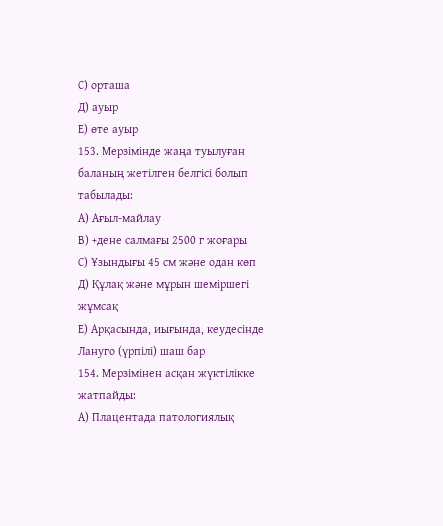С) орташа
Д) ауыр
Е) өте ауыр
153. Мерзімінде жаңа туылуған баланың жетілген белгісі болып табылады:
А) Ағыл-майлау
В) +дене салмағы 2500 г жоғары
С) Ұзындығы 45 см және одан көп
Д) Құлақ және мұрын шеміршегі жұмсақ
Е) Арқасында, иығында, кеудесінде Лануго (үрпілі) шаш бар
154. Мерзімінен асқан жүктілікке жатпайды:
А) Плацентада патологиялық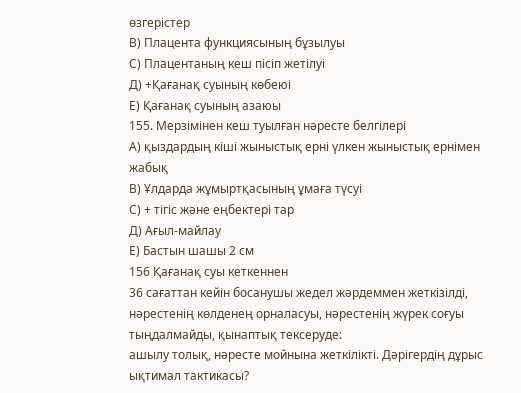өзгерістер
В) Плацента функциясының бұзылуы
С) Плацентаның кеш пісіп жетілуі
Д) +Қағанақ суының көбеюі
Е) Қағанақ суының азаюы
155. Мерзімінен кеш туылған нәресте белгілері
А) қыздардың кіші жыныстық ерні үлкен жыныстық ернімен жабық
В) Ұлдарда жұмыртқасының ұмаға түсуі
С) + тігіс және еңбектері тар
Д) Ағыл-майлау
Е) Бастын шашы 2 см
156 Қағанақ суы кеткеннен
36 сағаттан кейін босанушы жедел жәрдеммен жеткізілді,
нәрестенің көлденең орналасуы, нәрестенің жүрек соғуы тыңдалмайды, қынаптық тексеруде:
ашылу толық, нәресте мойнына жеткілікті. Дәрігердің дұрыс ықтимал тактикасы?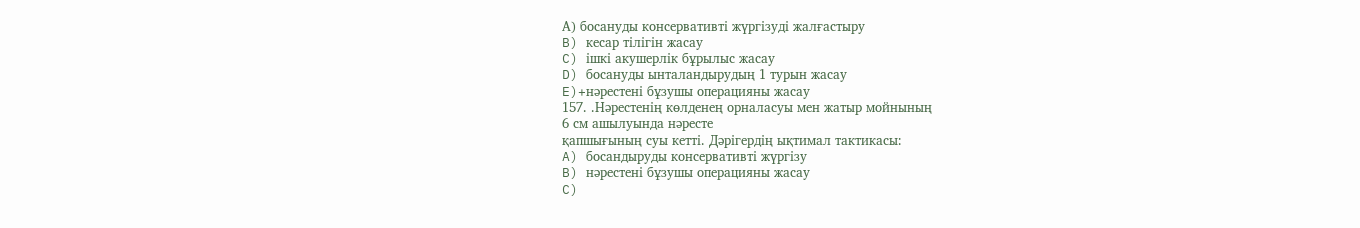А) босануды консервативті жүргізуді жалғастыру
B) кесар тілігін жасау
C) ішкі акушерлік бұрылыс жасау
D) босануды ынталандырудың 1 турын жасау
E)+нәрестені бұзушы операцияны жасау
157. .Нәрестенің көлденең орналасуы мен жатыр мойнының
6 см ашылуында нәресте
қапшығының суы кетті. Дәрігердің ықтимал тактикасы:
A) босандыруды консервативті жүргізу
B) нәрестені бұзушы операцияны жасау
C)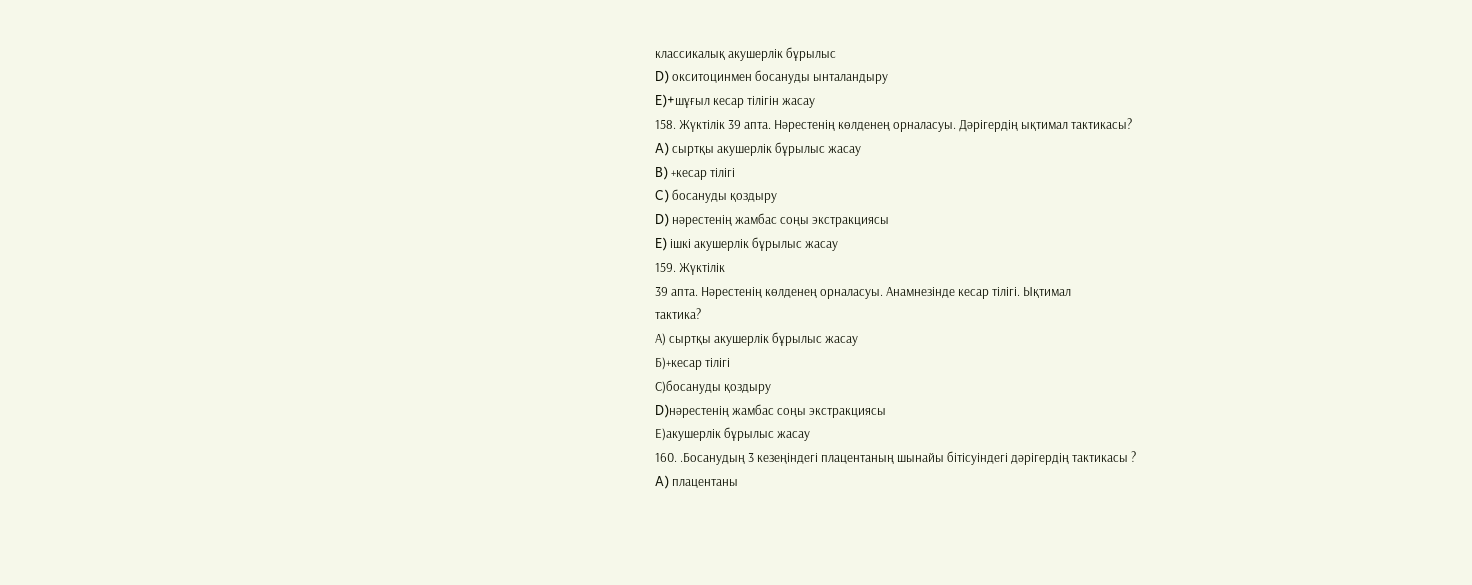классикалық акушерлік бұрылыс
D) окситоцинмен босануды ынталандыру
E)+шұғыл кесар тілігін жасау
158. Жүктілік 39 апта. Нәрестенің көлденең орналасуы. Дәрігердің ықтимал тактикасы?
A) сыртқы акушерлік бұрылыс жасау
B) +кесар тілігі
C) босануды қоздыру
D) нәрестенің жамбас соңы экстракциясы
E) ішкі акушерлік бұрылыс жасау
159. Жүктілік
39 апта. Нәрестенің көлденең орналасуы. Анамнезінде кесар тілігі. Ықтимал
тактика?
А) сыртқы акушерлік бұрылыс жасау
Б)+кесар тілігі
С)босануды қоздыру
D)нәрестенің жамбас соңы экстракциясы
Е)акушерлік бұрылыс жасау
160. .Босанудың 3 кезеңіндегі плацентаның шынайы бітісуіндегі дәрігердің тактикасы ?
A) плацентаны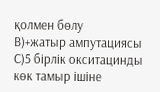қолмен бөлу
В)+жатыр ампутациясы
С)5 бірлік окситацинды көк тамыр ішіне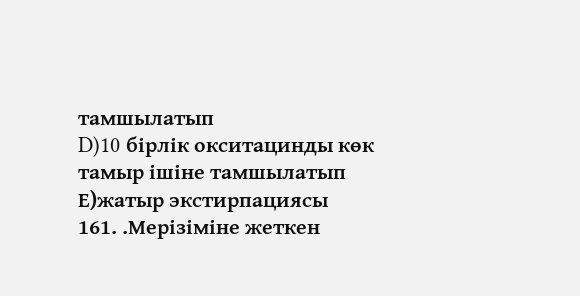тамшылатып
D)10 бірлік окситацинды көк тамыр ішіне тамшылатып
Е)жатыр экстирпациясы
161. .Мерізіміне жеткен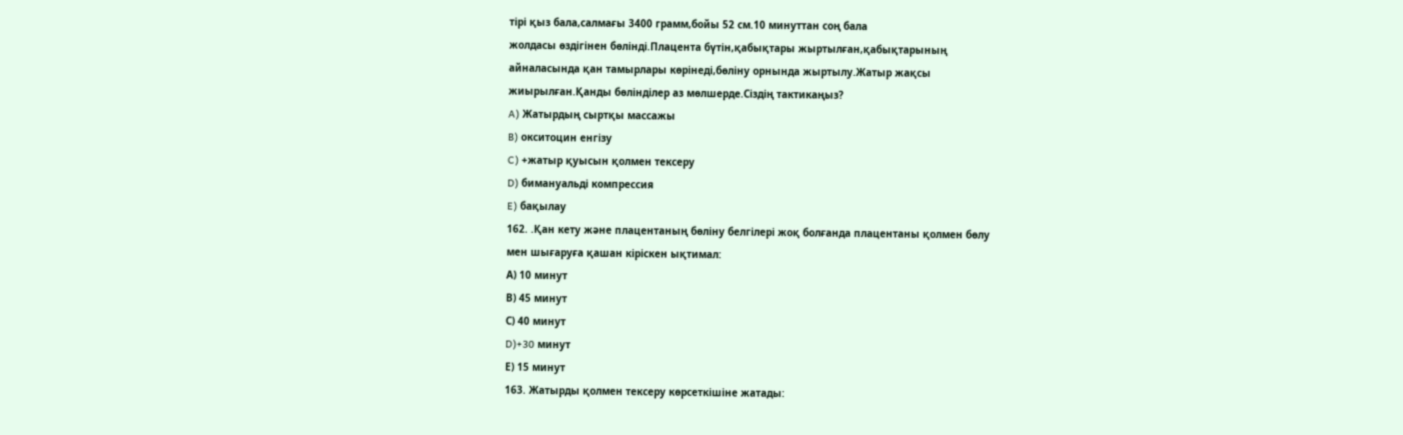тірі қыз бала,салмағы 3400 грамм,бойы 52 см.10 минуттан соң бала
жолдасы өздігінен бөлінді.Плацента бүтін,қабықтары жыртылған,қабықтарының
айналасында қан тамырлары көрінеді,бөліну орнында жыртылу.Жатыр жақсы
жиырылған.Қанды бөлінділер аз мөлшерде.Сіздің тактикаңыз?
A) Жатырдың сыртқы массажы
B) окситоцин енгізу
C) +жатыр қуысын қолмен тексеру
D) бимануальді компрессия
E) бақылау
162. .Қан кету және плацентаның бөліну белгілері жоқ болғанда плацентаны қолмен бөлу
мен шығаруға қашан кіріскен ықтимал:
А) 10 минут
В) 45 минут
С) 40 минут
D)+30 минут
Е) 15 минут
163. Жатырды қолмен тексеру көрсеткішіне жатады: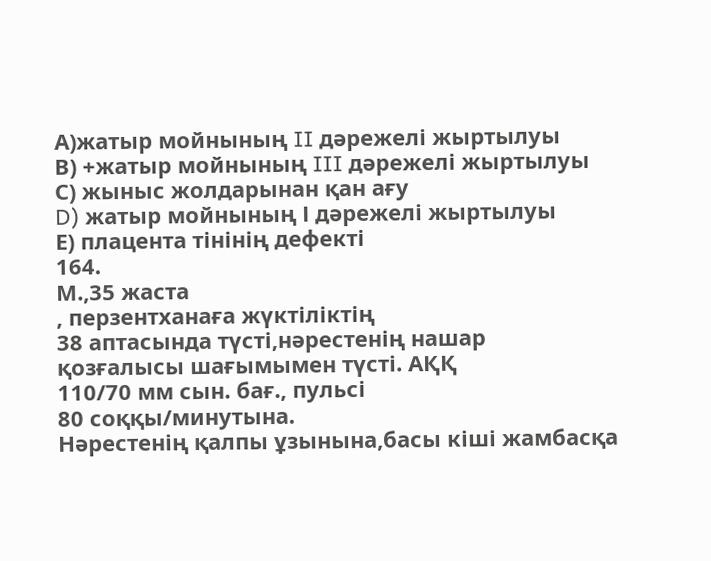А)жатыр мойнының II дәрежелі жыртылуы
В) +жатыр мойнының III дәрежелі жыртылуы
С) жыныс жолдарынан қан ағу
D) жатыр мойнының І дәрежелі жыртылуы
Е) плацента тінінің дефекті
164.
М.,35 жаста
, перзентханаға жүктіліктің
38 аптасында түсті,нәрестенің нашар
қозғалысы шағымымен түсті. АҚҚ
110/70 мм сын. бағ., пульсі
80 соққы/минутына.
Нәрестенің қалпы ұзынына,басы кіші жамбасқа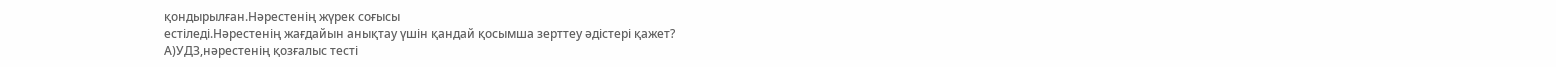қондырылған.Нәрестенің жүрек соғысы
естіледі.Нәрестенің жағдайын анықтау үшін қандай қосымша зерттеу әдістері қажет?
А)УДЗ,нәрестенің қозғалыс тесті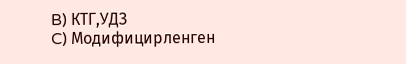B) КТГ,УДЗ
C) Модифицирленген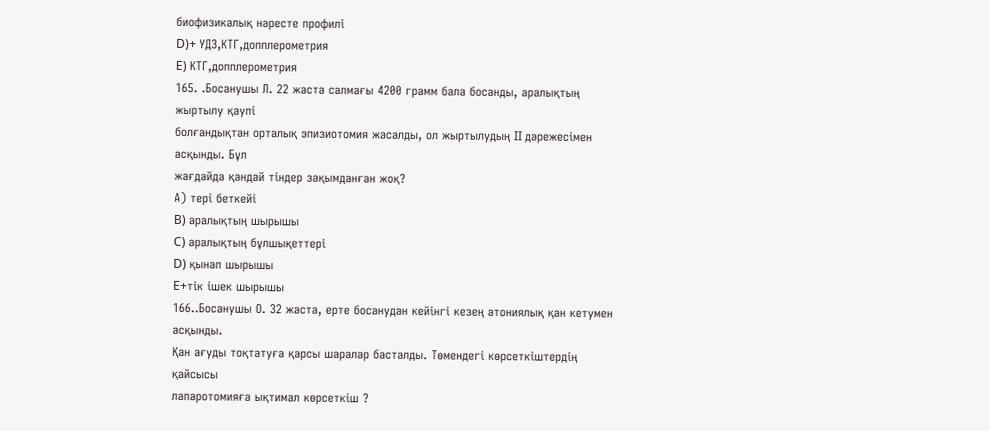биофизикалық нәресте профилі
D)+ УДЗ,КТГ,допплерометрия
E) КТГ,допплерометрия
165. .Босанушы Л. 22 жаста салмағы 4200 грамм бала босанды, аралықтың жыртылу қаупі
болғандықтан орталық эпизиотомия жасалды, ол жыртылудың II дәрежесімен асқынды. Бұл
жағдайда қандай тіндер зақымданған жоқ?
А) тері беткейі
B) аралықтың шырышы
C) аралықтың бұлшықеттері
D) қынап шырышы
E+тік ішек шырышы
166..Босанушы О. 32 жаста, ерте босанудан кейінгі кезең атониялық қан кетумен асқынды.
Қан ағуды тоқтатуға қарсы шаралар басталды. Төмендегі көрсеткіштердің қайсысы
лапаротомияға ықтимал көрсеткіш ?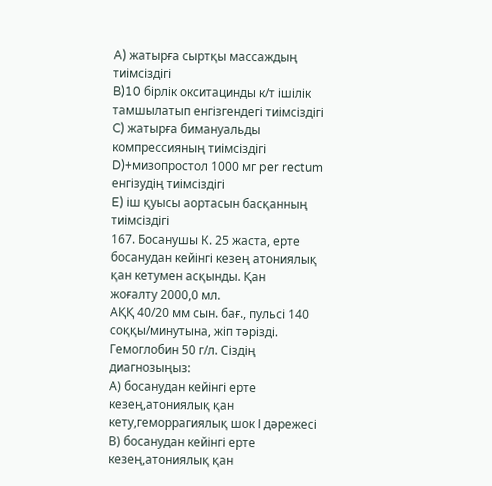A) жатырға сыртқы массаждың тиімсіздігі
B)10 бірлік окситацинды к/т ішілік тамшылатып енгізгендегі тиімсіздігі
C) жатырға бимануальды компрессияның тиімсіздігі
D)+мизопростол 1000 мг per rectum енгізудің тиімсіздігі
E) іш қуысы аортасын басқанның тиімсіздігі
167. Босанушы К. 25 жаста, ерте босанудан кейінгі кезең атониялық қан кетумен асқынды. Қан
жоғалту 2000,0 мл.
АҚҚ 40/20 мм сын. бағ., пульсі 140 соққы/минутына, жіп тәрізді.
Гемоглобин 50 г/л. Сіздің диагнозыңыз:
А) босанудан кейінгі ерте кезең,атониялық қан кету,геморрагиялық шок І дәрежесі
В) босанудан кейінгі ерте кезең,атониялық қан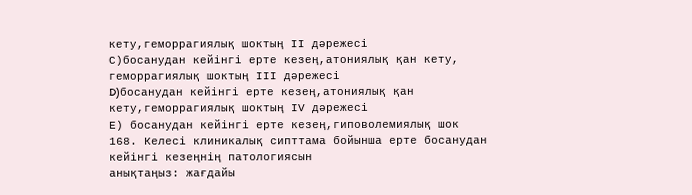кету,геморрагиялық шоктың ІІ дәрежесі
С)босанудан кейінгі ерте кезең,атониялық қан кету, геморрагиялық шоктың ІІІ дәрежесі
D)босанудан кейінгі ерте кезең,атониялық қан кету,геморрагиялық шоктың ІV дәрежесі
Е) босанудан кейінгі ерте кезең,гиповолемиялық шок
168. Келесі клиникалық сипттама бойынша ерте босанудан кейінгі кезеңнің патологиясын
анықтаңыз: жағдайы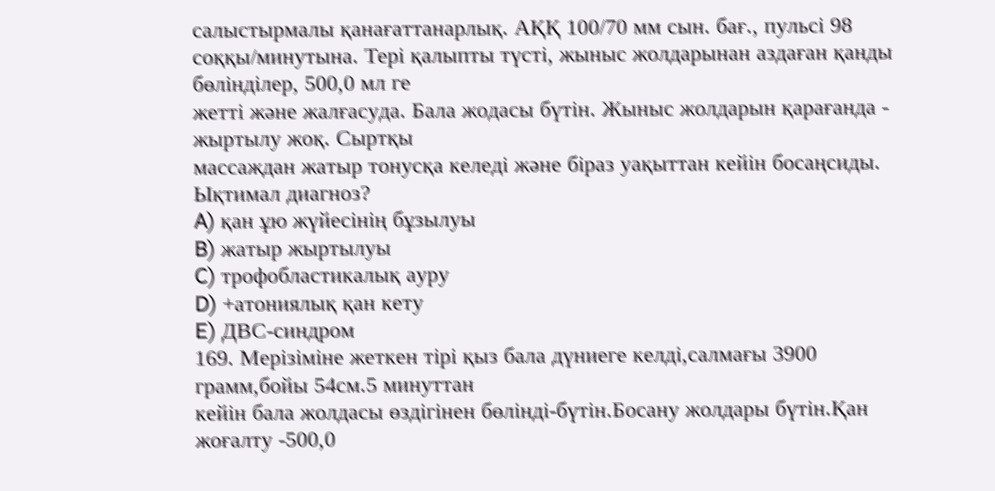салыстырмалы қанағаттанарлық. АҚҚ 100/70 мм сын. бағ., пульсі 98
соққы/минутына. Тері қалыпты түсті, жыныс жолдарынан аздаған қанды бөлінділер, 500,0 мл ге
жетті және жалғасуда. Бала жодасы бүтін. Жыныс жолдарын қарағанда - жыртылу жоқ. Сыртқы
массаждан жатыр тонусқа келеді және біраз уақыттан кейін босаңсиды. Ықтимал диагноз?
A) қан ұю жүйесінің бұзылуы
B) жатыр жыртылуы
C) трофобластикалық ауру
D) +атониялық қан кету
E) ДВС-синдром
169. Мерізіміне жеткен тірі қыз бала дүниеге келді,салмағы 3900 грамм,бойы 54см.5 минуттан
кейін бала жолдасы өздігінен бөлінді-бүтін.Босану жолдары бүтін.Қан жоғалту -500,0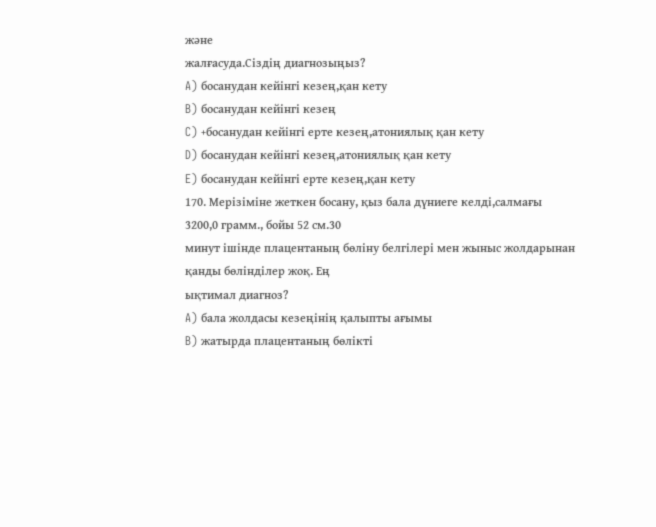және
жалғасуда.Сіздің диагнозыңыз?
A) босанудан кейінгі кезең,қан кету
B) босанудан кейінгі кезең
C) +босанудан кейінгі ерте кезең,атониялық қан кету
D) босанудан кейінгі кезең,атониялық қан кету
E) босанудан кейінгі ерте кезең,қан кету
170. Мерізіміне жеткен босану, қыз бала дүниеге келді,салмағы 3200,0 грамм., бойы 52 см.30
минут ішінде плацентаның бөліну белгілері мен жыныс жолдарынан қанды бөлінділер жоқ. Ең
ықтимал диагноз?
A) бала жолдасы кезеңінің қалыпты ағымы
B) жатырда плацентаның бөлікті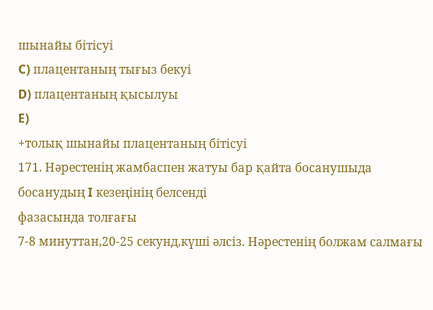шынайы бітісуі
C) плацентаның тығыз бекуі
D) плацентаның қысылуы
E)
+толық шынайы плацентаның бітісуі
171. Нәрестенің жамбаспен жатуы бар қайта босанушыда босанудың I кезеңінің белсенді
фазасында толғағы
7-8 минуттан,20-25 секунд,күші әлсіз. Нәрестенің болжам салмағы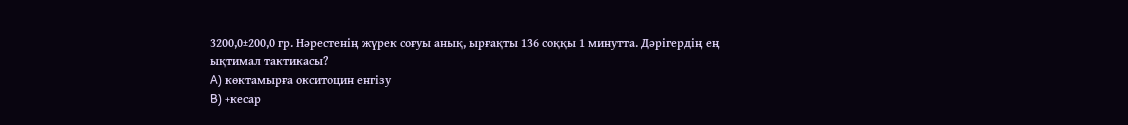3200,0±200,0 гр. Нәрестенің жүрек соғуы анық, ырғақты 136 соққы 1 минутта. Дәрігердің ең
ықтимал тактикасы?
A) көктамырға окситоцин енгізу
B) +кесар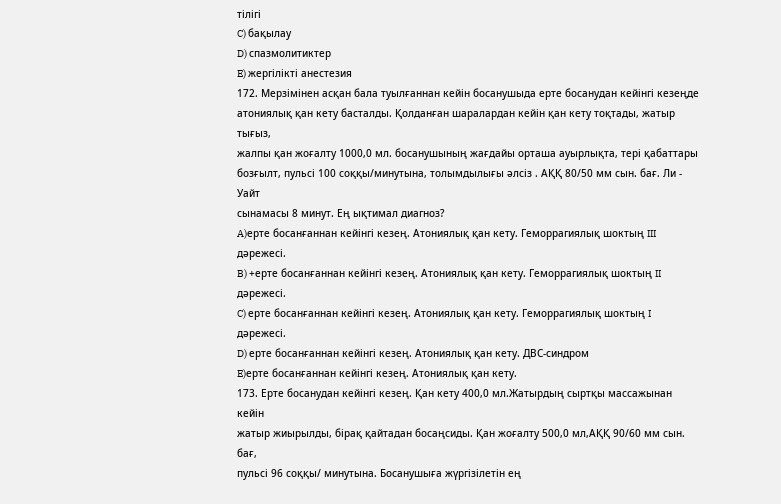тілігі
C) бақылау
D) спазмолитиктер
E) жергілікті анестезия
172. Мерзімінен асқан бала туылғаннан кейін босанушыда ерте босанудан кейінгі кезеңде
атониялық қан кету басталды. Қолданған шаралардан кейін қан кету тоқтады, жатыр тығыз,
жалпы қан жоғалту 1000,0 мл. босанушының жағдайы орташа ауырлықта, тері қабаттары
бозғылт, пульсі 100 соққы/минутына, толымдылығы әлсіз . АҚҚ 80/50 мм сын. бағ. Ли - Уайт
сынамасы 8 минут. Ең ықтимал диагноз?
A)ерте босанғаннан кейінгі кезең. Атониялық қан кету. Геморрагиялық шоктың III дәрежесі.
B) +ерте босанғаннан кейінгі кезең. Атониялық қан кету. Геморрагиялық шоктың II дәрежесі.
C) ерте босанғаннан кейінгі кезең. Атониялық қан кету. Геморрагиялық шоктың I дәрежесі.
D) ерте босанғаннан кейінгі кезең. Атониялық қан кету. ДВС-синдром
E)ерте босанғаннан кейінгі кезең. Атониялық қан кету.
173. Ерте босанудан кейінгі кезең. Қан кету 400,0 мл.Жатырдың сыртқы массажынан кейін
жатыр жиырылды, бірақ қайтадан босаңсиды. Қан жоғалту 500,0 мл,АҚҚ 90/60 мм сын. бағ,
пульсі 96 соққы/ минутына. Босанушыға жүргізілетін ең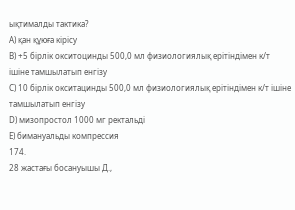ықтималды тактика?
A) қан құюға кірісу
B) +5 бірлік окситоцинды 500,0 мл физиологиялық ерітіндімен к/т ішіне тамшылатып енгізу
C) 10 бірлік окситацинды 500,0 мл физиологиялық ерітіндімен к/т ішіне тамшылатып енгізу
D) мизопростол 1000 мг ректальді
E) бимануальды компрессия
174.
28 жастағы босануышы Д.,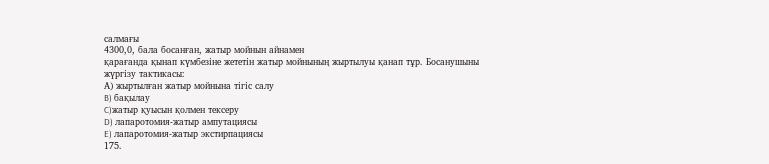салмағы
4300,0, бала босанған, жатыр мойнын айнамен
қарағанда қынап күмбезіне жететін жатыр мойнының жыртылуы қанап тұр. Босанушыны
жүргізу тактикасы:
А) жыртылған жатыр мойнына тігіс салу
B) бақылау
C)жатыр қуысын қолмен тексеру
D) лапаротомия-жатыр ампутациясы
E) лапаротомия-жатыр экстирпациясы
175.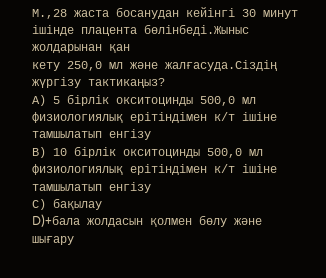М.,28 жаста босанудан кейінгі 30 минут ішінде плацента бөлінбеді.Жыныс жолдарынан қан
кету 250,0 мл және жалғасуда.Сіздің жүргізу тактикаңыз?
А) 5 бірлік окситоцинды 500,0 мл физиологиялық ерітіндімен к/т ішіне тамшылатып енгізу
В) 10 бірлік окситоцинды 500,0 мл физиологиялық ерітіндімен к/т ішіне тамшылатып енгізу
С) бақылау
D)+бала жолдасын қолмен бөлу және шығару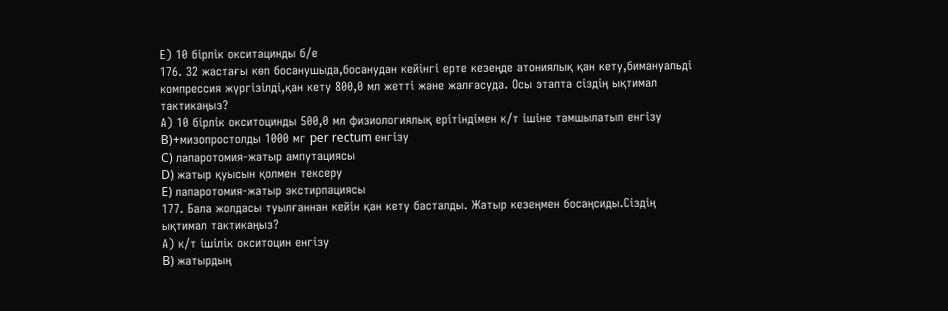Е) 10 бірлік окситацинды б/е
176. 32 жастағы көп босанушыда,босанудан кейінгі ерте кезеңде атониялық қан кету,бимануальді
компрессия жүргізілді,қан кету 800,0 мл жетті және жалғасуда. Осы этапта сіздің ықтимал
тактикаңыз?
А) 10 бірлік окситоцинды 500,0 мл физиологиялық ерітіндімен к/т ішіне тамшылатып енгізу
B)+мизопростолды 1000 мг per rectum енгізу
C) лапаротомия-жатыр ампутациясы
D) жатыр қуысын қолмен тексеру
E) лапаротомия-жатыр экстирпациясы
177. Бала жолдасы туылғаннан кейін қан кету басталды. Жатыр кезеңмен босаңсиды.Сіздің
ықтимал тактикаңыз?
А) к/т ішілік окситоцин енгізу
B) жатырдың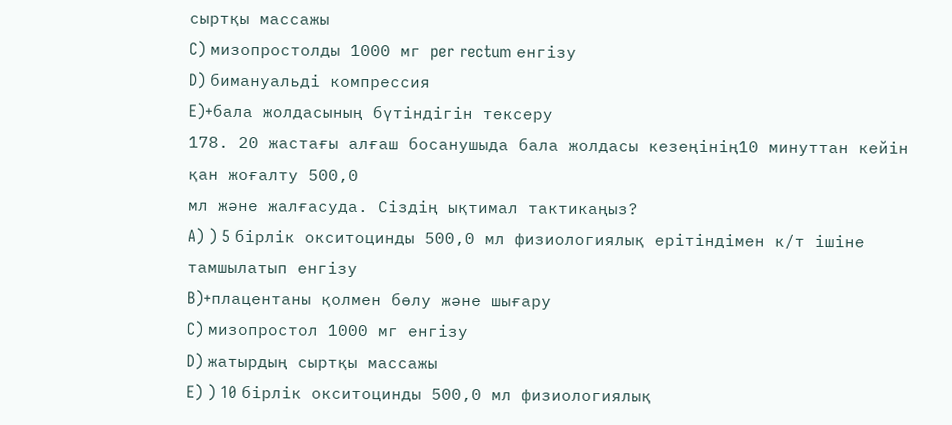сыртқы массажы
C) мизопростолды 1000 мг per rectum енгізу
D) бимануальді компрессия
E)+бала жолдасының бүтіндігін тексеру
178. 20 жастағы алғаш босанушыда бала жолдасы кезеңінің10 минуттан кейін қан жоғалту 500,0
мл және жалғасуда. Сіздің ықтимал тактикаңыз?
A) ) 5 бірлік окситоцинды 500,0 мл физиологиялық ерітіндімен к/т ішіне тамшылатып енгізу
B)+плацентаны қолмен бөлу және шығару
C) мизопростол 1000 мг енгізу
D) жатырдың сыртқы массажы
E) ) 10 бірлік окситоцинды 500,0 мл физиологиялық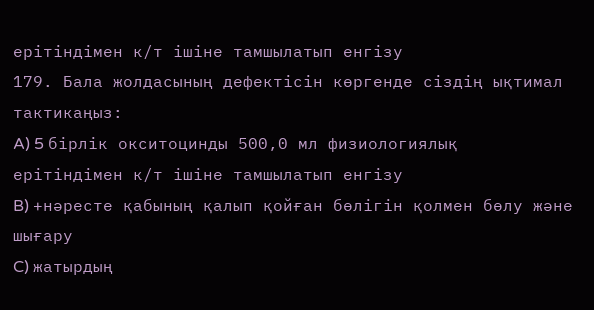ерітіндімен к/т ішіне тамшылатып енгізу
179. Бала жолдасының дефектісін көргенде сіздің ықтимал тактикаңыз:
A) 5 бірлік окситоцинды 500,0 мл физиологиялық ерітіндімен к/т ішіне тамшылатып енгізу
B) +нәресте қабының қалып қойған бөлігін қолмен бөлу және шығару
C) жатырдың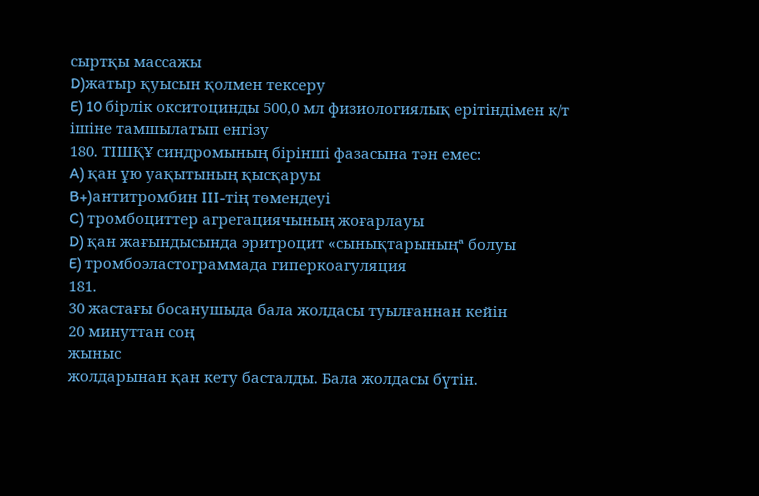сыртқы массажы
D)жатыр қуысын қолмен тексеру
E) 10 бірлік окситоцинды 500,0 мл физиологиялық ерітіндімен к/т ішіне тамшылатып енгізу
180. ТІШҚҰ синдромының бірінші фазасына тән емес:
A) қан ұю уақытының қысқаруы
B+)антитромбин III-тің төмендеуі
C) тромбоциттер агрегациячының жоғарлауы
D) қан жағындысында эритроцит «сынықтарыныңª болуы
E) тромбоэластограммада гиперкоагуляция
181.
30 жастағы босанушыда бала жолдасы туылғаннан кейін
20 минуттан соң
жыныс
жолдарынан қан кету басталды. Бала жолдасы бүтін.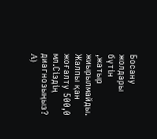Босану жолдары бүтін
,жатыр
жиырылмайды. Жалпы қан жоғалту 500,0 мл.Сіздің диагнозыңыз?
A)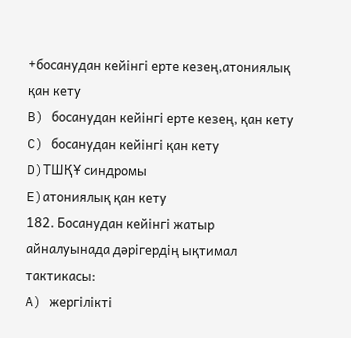+босанудан кейінгі ерте кезең,атониялық қан кету
B) босанудан кейінгі ерте кезең, қан кету
C) босанудан кейінгі қан кету
D)ТШҚҰ синдромы
E)атониялық қан кету
182. Босанудан кейінгі жатыр айналуынада дәрігердің ықтимал тактикасы:
A) жергілікті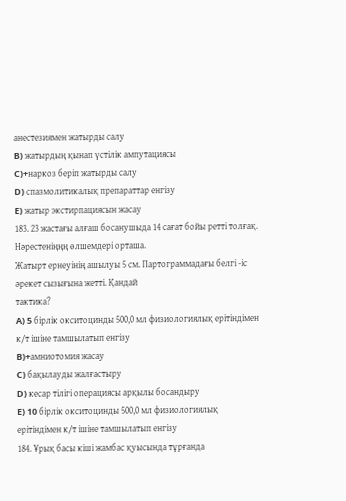анестезиямен жатырды салу
B) жатырдың қынап үстілік ампутациясы
C)+наркоз беріп жатырды салу
D) спазмолитикалық препараттар енгізу
E) жатыр экстирпациясын жасау
183. 23 жастағы алғаш босанушыда 14 сағат бойы ретті толғақ. Нәрестеніңңң өлшемдері орташа.
Жатырт ернеуінің ашылуы 5 см. Партограммадағы белгі -іс әрекет сызығына жетті. Қандай
тактика?
A) 5 бірлік окситоцинды 500,0 мл физиологиялық ерітіндімен к/т ішіне тамшылатып енгізу
B)+амниотомия жасау
C) бақылауды жалғастыру
D) кесар тілігі операциясы арқылы босандыру
E) 10 бірлік окситоцинды 500,0 мл физиологиялық ерітіндімен к/т ішіне тамшылатып енгізу
184. Ұрық басы кіші жамбас қуысында тұрғанда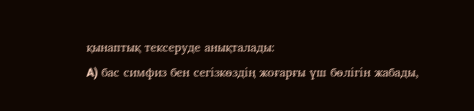қынаптық тексеруде анықталады:
A) бас симфиз бен сегізкөздің жоғарғы үш бөлігін жабады,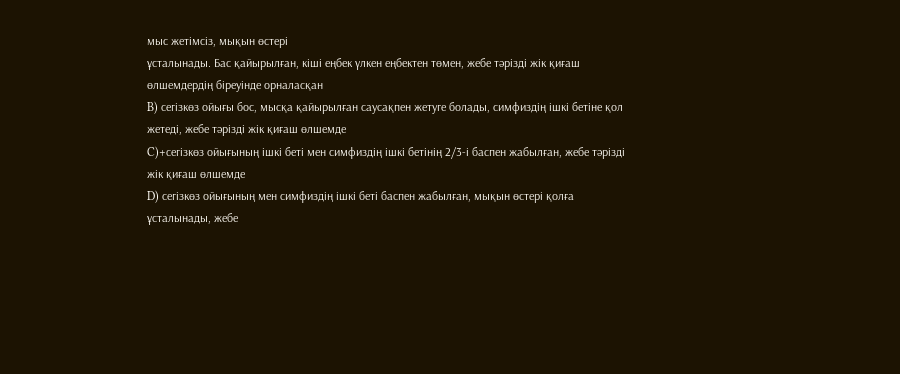мыс жетімсіз, мықын өстері
ұсталынады. Бас қайырылған, кіші еңбек үлкен еңбектен төмен, жебе тәрізді жік қиғаш
өлшемдердің біреуінде орналасқан
B) сегізкөз ойығы бос, мысқа қайырылған саусақпен жетуге болады, симфиздің ішкі бетіне қол
жетеді, жебе тәрізді жік қиғаш өлшемде
C)+сегізкөз ойығының ішкі беті мен симфиздің ішкі бетінің 2/3-і баспен жабылған, жебе тәрізді
жік қиғаш өлшемде
D) сегізкөз ойығының мен симфиздің ішкі беті баспен жабылған, мықын өстері қолға
ұсталынады, жебе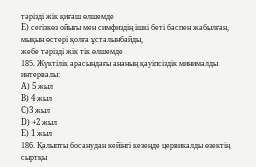тәрізді жік қиғаш өлшемде
E) сегізкөз ойығы мен симфиздің ішкі беті баспен жабылған, мықын өстері қолға ұсталынбайды,
жебе тәрізді жік тік өлшемде
185. Жүктілік арасындағы ананың қауіпсіздік минималды интервалы:
A) 5 жыл
B) 4 жыл
C)3 жыл
D) +2 жыл
E) 1 жыл
186. Қалыпты босанудан кейінгі кезеңде цервикалды өзектің сыртқы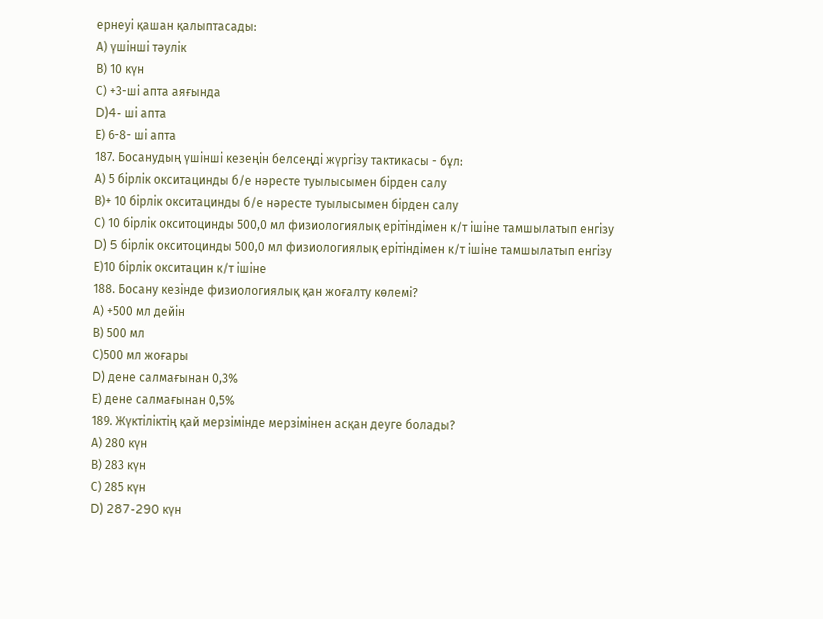ернеуі қашан қалыптасады:
А) үшінші тәулік
В) 10 күн
С) +3-ші апта аяғында
D)4- ші апта
Е) 6-8- ші апта
187. Босанудың үшінші кезеңін белсеңді жүргізу тактикасы - бұл:
А) 5 бірлік окситацинды б/е нәресте туылысымен бірден салу
В)+ 10 бірлік окситацинды б/е нәресте туылысымен бірден салу
С) 10 бірлік окситоцинды 500,0 мл физиологиялық ерітіндімен к/т ішіне тамшылатып енгізу
D) 5 бірлік окситоцинды 500,0 мл физиологиялық ерітіндімен к/т ішіне тамшылатып енгізу
Е)10 бірлік окситацин к/т ішіне
188. Босану кезінде физиологиялық қан жоғалту көлемі?
А) +500 мл дейін
В) 500 мл
С)500 мл жоғары
D) дене салмағынан 0,3%
Е) дене салмағынан 0,5%
189. Жүктіліктің қай мерзімінде мерзімінен асқан деуге болады?
А) 280 күн
В) 283 күн
С) 285 күн
D) 287-290 күн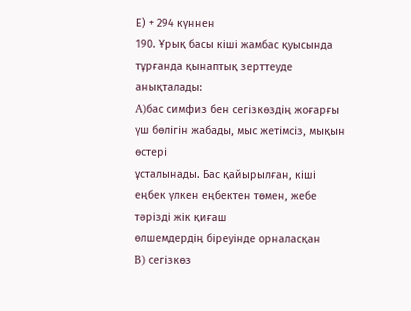Е) + 294 күннен
190. Ұрық басы кіші жамбас қуысында тұрғанда қынаптық зерттеуде анықталады:
A)бас симфиз бен сегізкөздің жоғарғы үш бөлігін жабады, мыс жетімсіз, мықын өстері
ұсталынады. Бас қайырылған, кіші еңбек үлкен еңбектен төмен, жебе тәрізді жік қиғаш
өлшемдердің біреуінде орналасқан
B) сегізкөз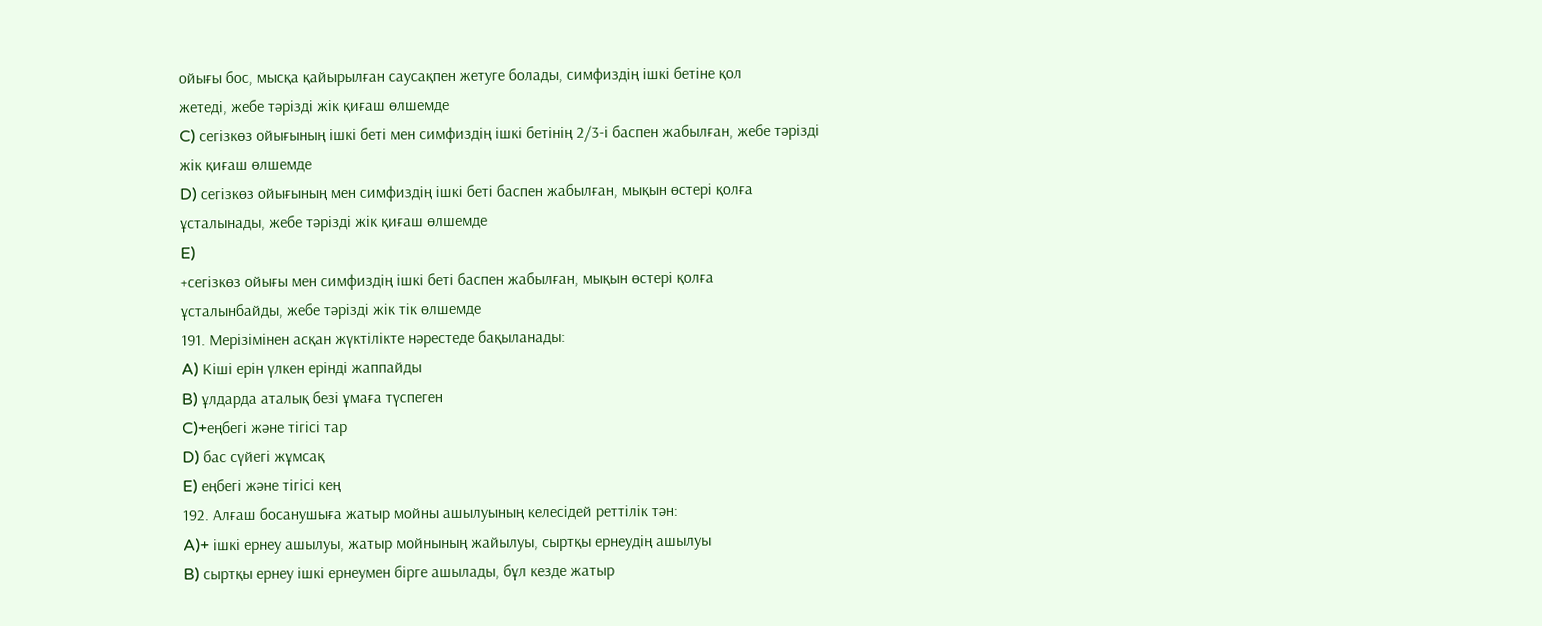ойығы бос, мысқа қайырылған саусақпен жетуге болады, симфиздің ішкі бетіне қол
жетеді, жебе тәрізді жік қиғаш өлшемде
C) сегізкөз ойығының ішкі беті мен симфиздің ішкі бетінің 2/3-і баспен жабылған, жебе тәрізді
жік қиғаш өлшемде
D) сегізкөз ойығының мен симфиздің ішкі беті баспен жабылған, мықын өстері қолға
ұсталынады, жебе тәрізді жік қиғаш өлшемде
E)
+сегізкөз ойығы мен симфиздің ішкі беті баспен жабылған, мықын өстері қолға
ұсталынбайды, жебе тәрізді жік тік өлшемде
191. Мерізімінен асқан жүктілікте нәрестеде бақыланады:
A) Кіші ерін үлкен ерінді жаппайды
B) ұлдарда аталық безі ұмаға түспеген
C)+еңбегі және тігісі тар
D) бас сүйегі жұмсақ
E) еңбегі және тігісі кең
192. Алғаш босанушыға жатыр мойны ашылуының келесідей реттілік тән:
A)+ ішкі ернеу ашылуы, жатыр мойнының жайылуы, сыртқы ернеудің ашылуы
B) сыртқы ернеу ішкі ернеумен бірге ашылады, бұл кезде жатыр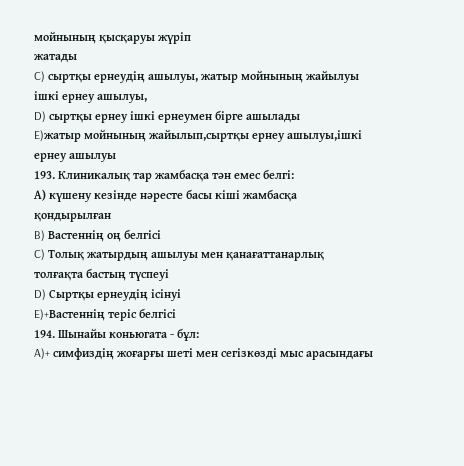мойнының қысқаруы жүріп
жатады
C) сыртқы ернеудің ашылуы, жатыр мойнының жайылуы ішкі ернеу ашылуы,
D) сыртқы ернеу ішкі ернеумен бірге ашылады
E)жатыр мойнының жайылып,сыртқы ернеу ашылуы,ішкі ернеу ашылуы
193. Клиникалық тар жамбасқа тән емес белгі:
А) күшену кезінде нәресте басы кіші жамбасқа қондырылған
B) Вастеннің оң белгісі
C) Толық жатырдың ашылуы мен қанағаттанарлық толғақта бастың түспеуі
D) Сыртқы ернеудің ісінуі
E)+Вастеннің теріс белгісі
194. Шынайы коньюгата - бұл:
A)+ симфиздің жоғарғы шеті мен сегізкөзді мыс арасындағы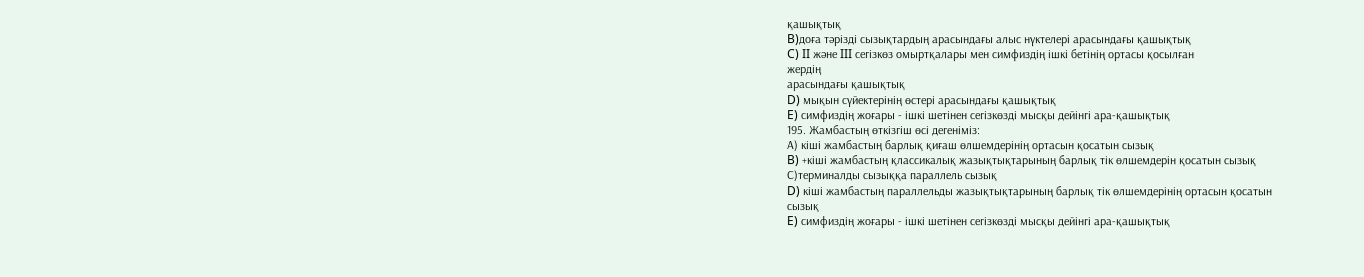қашықтық
B)доға тәрізді сызықтардың арасындағы алыс нүктелері арасындағы қашықтық
C) II және III сегізкөз омыртқалары мен симфиздің ішкі бетінің ортасы қосылған
жердің
арасындағы қашықтық
D) мықын сүйектерінің өстері арасындағы қашықтық
E) симфиздің жоғары - ішкі шетінен сегізкөзді мысқы дейінгі ара-қашықтық
195. Жамбастың өткізгіш өсі дегеніміз:
А) кіші жамбастың барлық қиғаш өлшемдерінің ортасын қосатын сызық
B) +кіші жамбастың қлассикалық жазықтықтарының барлық тік өлшемдерін қосатын сызық
С)терминалды сызыққа параллель сызық
D) кіші жамбастың параллельды жазықтықтарының барлық тік өлшемдерінің ортасын қосатын
сызық
E) симфиздің жоғары - ішкі шетінен сегізкөзді мысқы дейінгі ара-қашықтық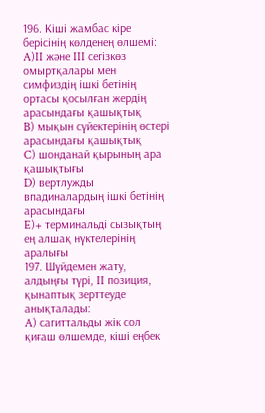196. Кіші жамбас кіре берісінің көлденең өлшемі:
A)II және III сегізкөз омыртқалары мен симфиздің ішкі бетінің ортасы қосылған жердің
арасындағы қашықтық
B) мықын сүйектерінің өстері арасындағы қашықтық
C) шонданай қырының ара қашықтығы
D) вертлужды впадиналардың ішкі бетінің арасындағы
E)+ терминальді сызықтың ең алшақ нүктелерінің аралығы
197. Шүйдемен жату, алдыңғы түрі, II позиция, қынаптық зерттеуде анықталады:
A) сагиттальды жік сол қиғаш өлшемде, кіші еңбек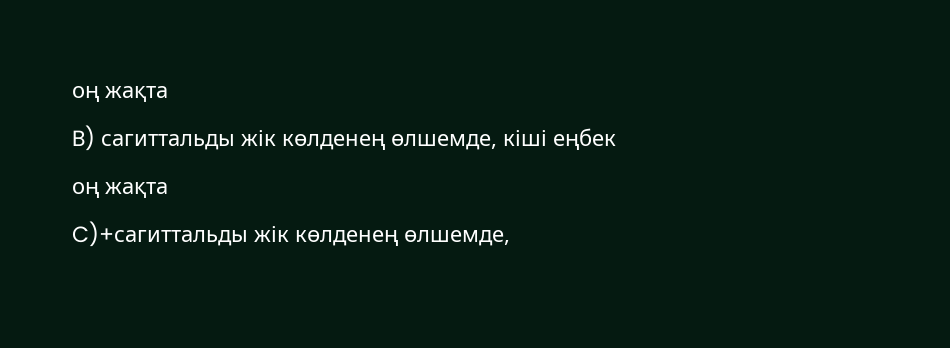оң жақта
B) сагиттальды жік көлденең өлшемде, кіші еңбек оң жақта
C)+сагиттальды жік көлденең өлшемде,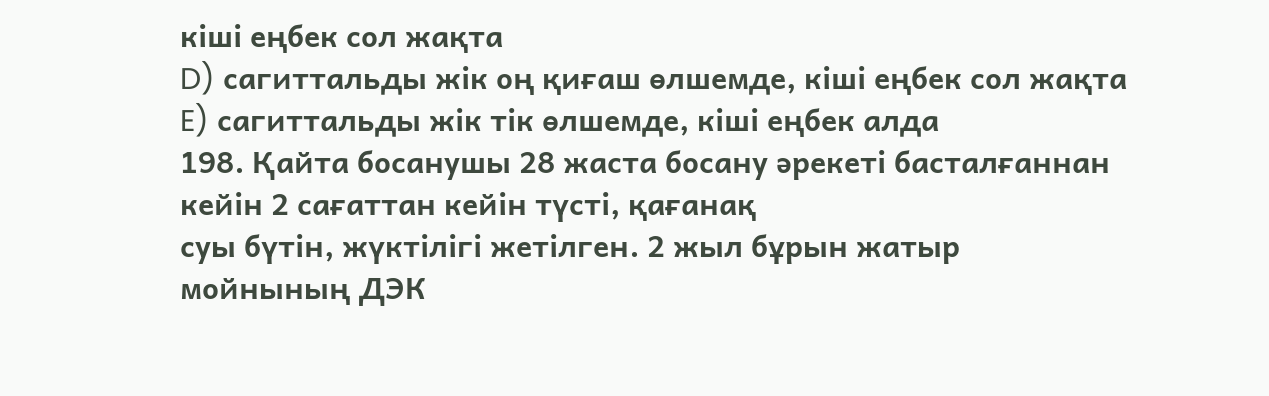кіші еңбек сол жақта
D) сагиттальды жік оң қиғаш өлшемде, кіші еңбек сол жақта
E) сагиттальды жік тік өлшемде, кіші еңбек алда
198. Қайта босанушы 28 жаста босану әрекеті басталғаннан кейін 2 сағаттан кейін түсті, қағанақ
суы бүтін, жүктілігі жетілген. 2 жыл бұрын жатыр мойнының ДЭК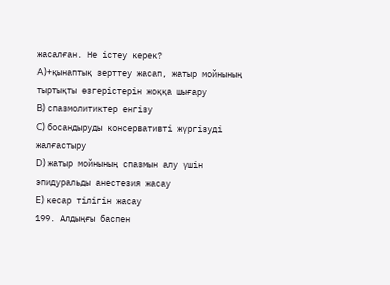жасалған. Не істеу керек?
A)+қынаптық зерттеу жасап, жатыр мойнының тыртықты өзгерістерін жоққа шығару
B) спазмолитиктер енгізу
C) босандыруды консервативті жүргізуді жалғастыру
D) жатыр мойнының спазмын алу үшін эпидуральды анестезия жасау
E) кесар тілігін жасау
199. Алдыңғы баспен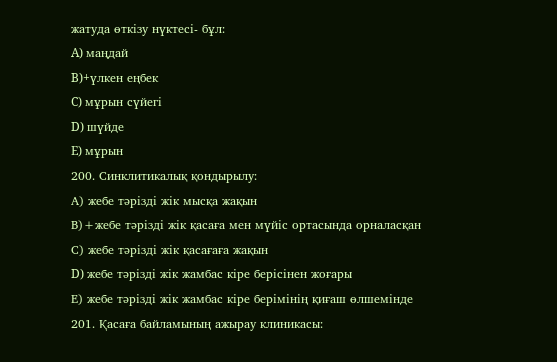жатуда өткізу нүктесі- бұл:
A) маңдай
B)+үлкен еңбек
C) мұрын сүйегі
D) шүйде
E) мұрын
200. Синклитикалық қондырылу:
А) жебе тәрізді жік мысқа жақын
В)+жебе тәрізді жік қасаға мен мүйіс ортасында орналасқан
С) жебе тәрізді жік қасағаға жақын
D) жебе тәрізді жік жамбас кіре берісінен жоғары
Е) жебе тәрізді жік жамбас кіре берімінің қиғаш өлшемінде
201. Қасаға байламының ажырау клиникасы: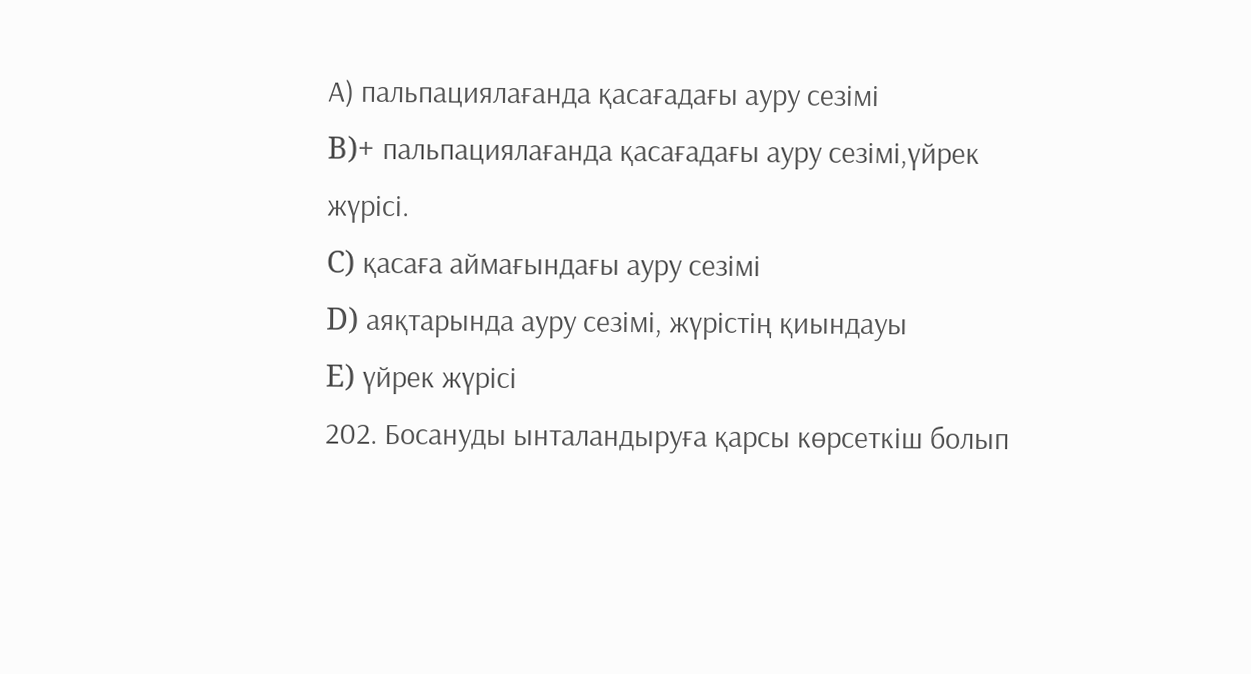А) пальпациялағанда қасағадағы ауру сезімі
B)+ пальпациялағанда қасағадағы ауру сезімі,үйрек жүрісі.
C) қасаға аймағындағы ауру сезімі
D) аяқтарында ауру сезімі, жүрістің қиындауы
E) үйрек жүрісі
202. Босануды ынталандыруға қарсы көрсеткіш болып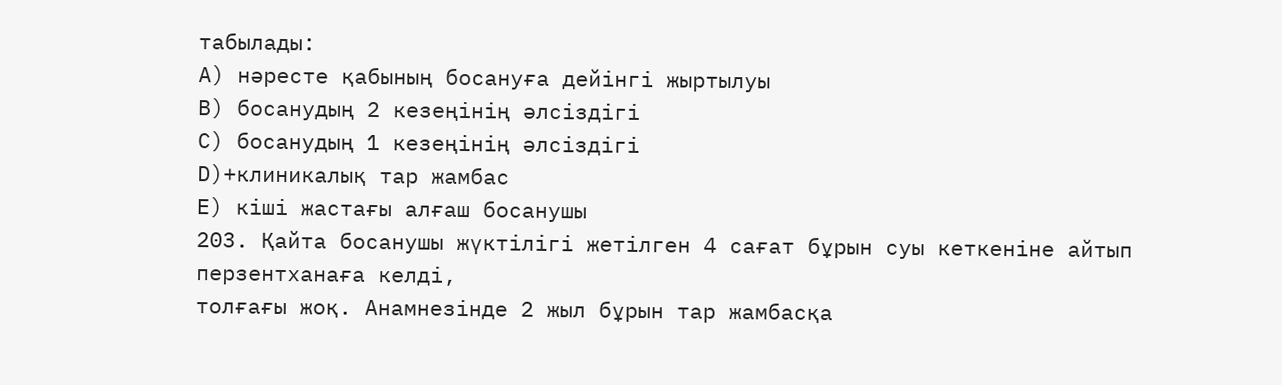табылады:
A) нәресте қабының босануға дейінгі жыртылуы
B) босанудың 2 кезеңінің әлсіздігі
C) босанудың 1 кезеңінің әлсіздігі
D)+клиникалық тар жамбас
E) кіші жастағы алғаш босанушы
203. Қайта босанушы жүктілігі жетілген 4 сағат бұрын суы кеткеніне айтып перзентханаға келді,
толғағы жоқ. Анамнезінде 2 жыл бұрын тар жамбасқа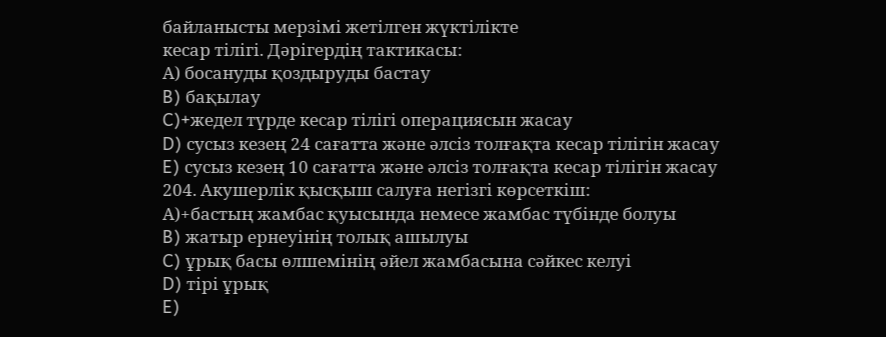байланысты мерзімі жетілген жүктілікте
кесар тілігі. Дәрігердің тактикасы:
А) босануды қоздыруды бастау
B) бақылау
C)+жедел түрде кесар тілігі операциясын жасау
D) сусыз кезең 24 сағатта және әлсіз толғақта кесар тілігін жасау
E) сусыз кезең 10 сағатта және әлсіз толғақта кесар тілігін жасау
204. Акушерлік қысқыш салуға негізгі көрсеткіш:
А)+бастың жамбас қуысында немесе жамбас түбінде болуы
B) жатыр ернеуінің толық ашылуы
C) ұрық басы өлшемінің әйел жамбасына сәйкес келуі
D) тірі ұрық
E)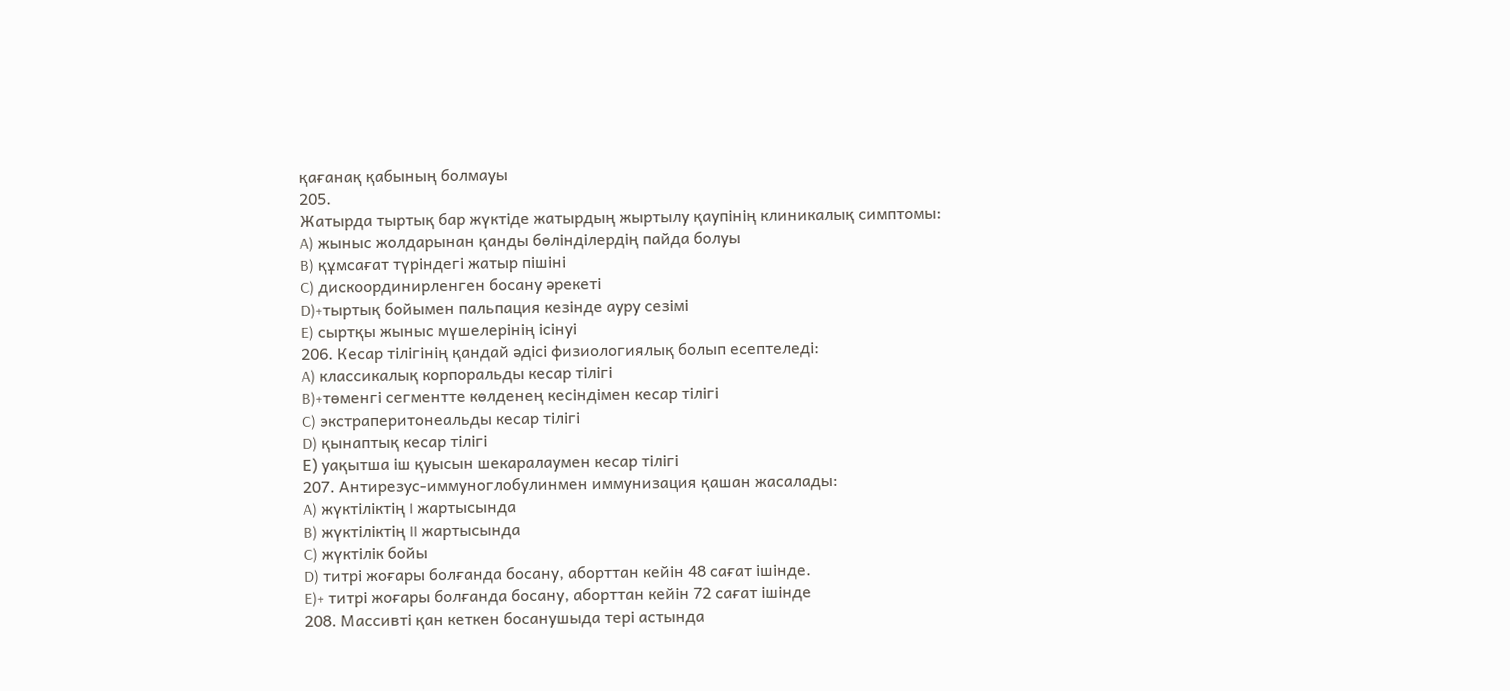қағанақ қабының болмауы
205.
Жатырда тыртық бар жүктіде жатырдың жыртылу қаупінің клиникалық симптомы:
A) жыныс жолдарынан қанды бөлінділердің пайда болуы
B) құмсағат түріндегі жатыр пішіні
C) дискоординирленген босану әрекеті
D)+тыртық бойымен пальпация кезінде ауру сезімі
E) сыртқы жыныс мүшелерінің ісінуі
206. Кесар тілігінің қандай әдісі физиологиялық болып есептеледі:
A) классикалық корпоральды кесар тілігі
B)+төменгі сегментте көлденең кесіндімен кесар тілігі
C) экстраперитонеальды кесар тілігі
D) қынаптық кесар тілігі
Е) уақытша іш қуысын шекаралаумен кесар тілігі
207. Антирезус-иммуноглобулинмен иммунизация қашан жасалады:
A) жүктіліктің I жартысында
B) жүктіліктің II жартысында
C) жүктілік бойы
D) титрі жоғары болғанда босану, аборттан кейін 48 сағат ішінде.
E)+ титрі жоғары болғанда босану, аборттан кейін 72 сағат ішінде
208. Массивті қан кеткен босанушыда тері астында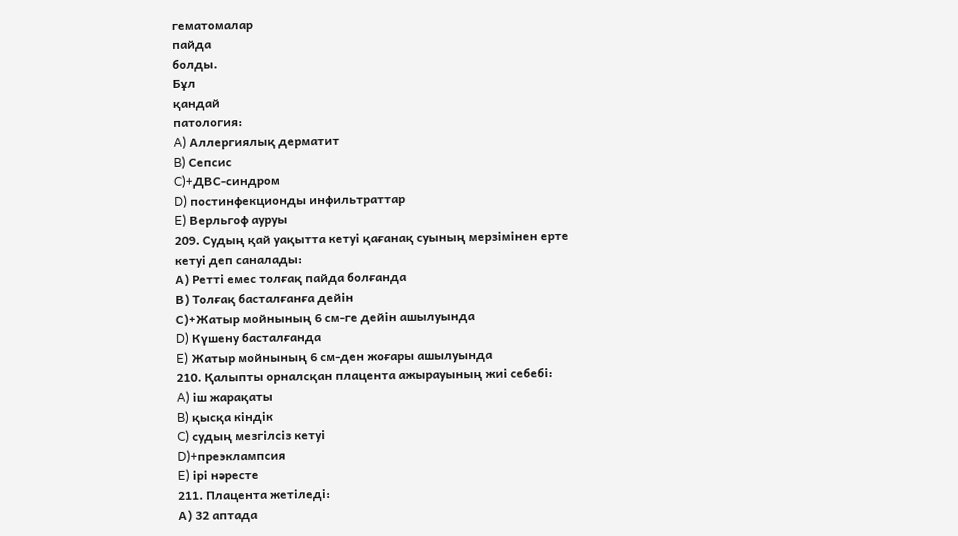гематомалар
пайда
болды.
Бұл
қандай
патология:
A) Аллергиялық дерматит
B) Сепсис
C)+ДВС-синдром
D) постинфекционды инфильтраттар
E) Верльгоф ауруы
209. Судың қай уақытта кетуі қағанақ суының мерзімінен ерте кетуі деп саналады:
А) Ретті емес толғақ пайда болғанда
В) Толғақ басталғанға дейін
С)+Жатыр мойнының 6 см-ге дейін ашылуында
D) Күшену басталғанда
E) Жатыр мойнының 6 см-ден жоғары ашылуында
210. Қалыпты орналсқан плацента ажырауының жиі себебі:
A) іш жарақаты
B) қысқа кіндік
C) судың мезгілсіз кетуі
D)+преэклампсия
E) ірі нәресте
211. Плацента жетіледі:
А) 32 аптада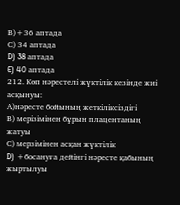В)+36 аптада
С) 34 аптада
D) 38 аптада
E) 40 аптада
212. Көп нәрестелі жүктілік кезінде жиі асқынуы:
А)нәресте бойының жеткіліксіздігі
В) мерізімінен бұрын плацентаның жатуы
С) мерзімінен асқан жүктілік
D) +босануға дейінгі нәресте қабының жыртылуы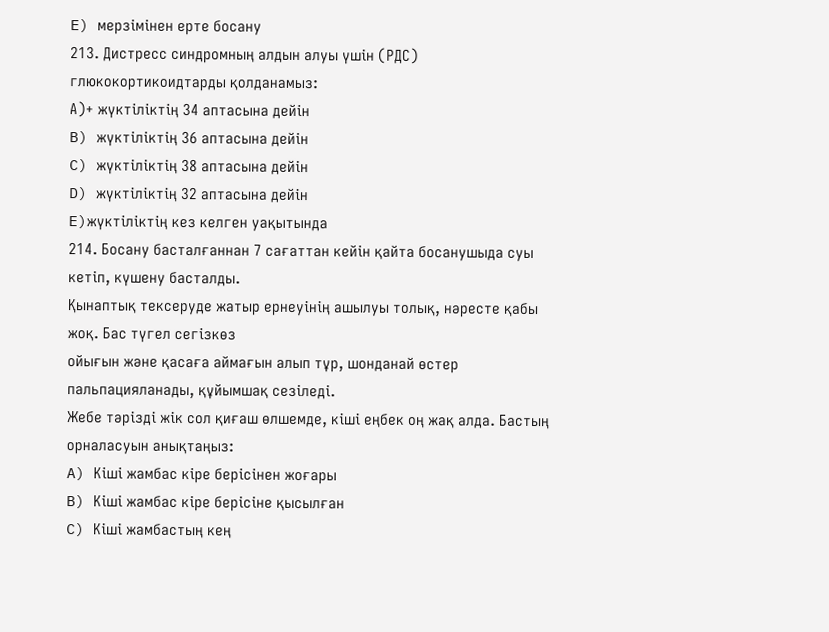E) мерзімінен ерте босану
213. Дистресс синдромның алдын алуы үшін (РДС) глюкокортикоидтарды қолданамыз:
А)+ жүктіліктің 34 аптасына дейін
B) жүктіліктің 36 аптасына дейін
C) жүктіліктің 38 аптасына дейін
D) жүктіліктің 32 аптасына дейін
E)жүктіліктің кез келген уақытында
214. Босану басталғаннан 7 сағаттан кейін қайта босанушыда суы кетіп, күшену басталды.
Қынаптық тексеруде жатыр ернеуінің ашылуы толық, нәресте қабы жоқ. Бас түгел сегізкөз
ойығын және қасаға аймағын алып тұр, шонданай өстер пальпацияланады, құйымшақ сезіледі.
Жебе тәрізді жік сол қиғаш өлшемде, кіші еңбек оң жақ алда. Бастың орналасуын анықтаңыз:
A) Кіші жамбас кіре берісінен жоғары
B) Кіші жамбас кіре берісіне қысылған
C) Кіші жамбастың кең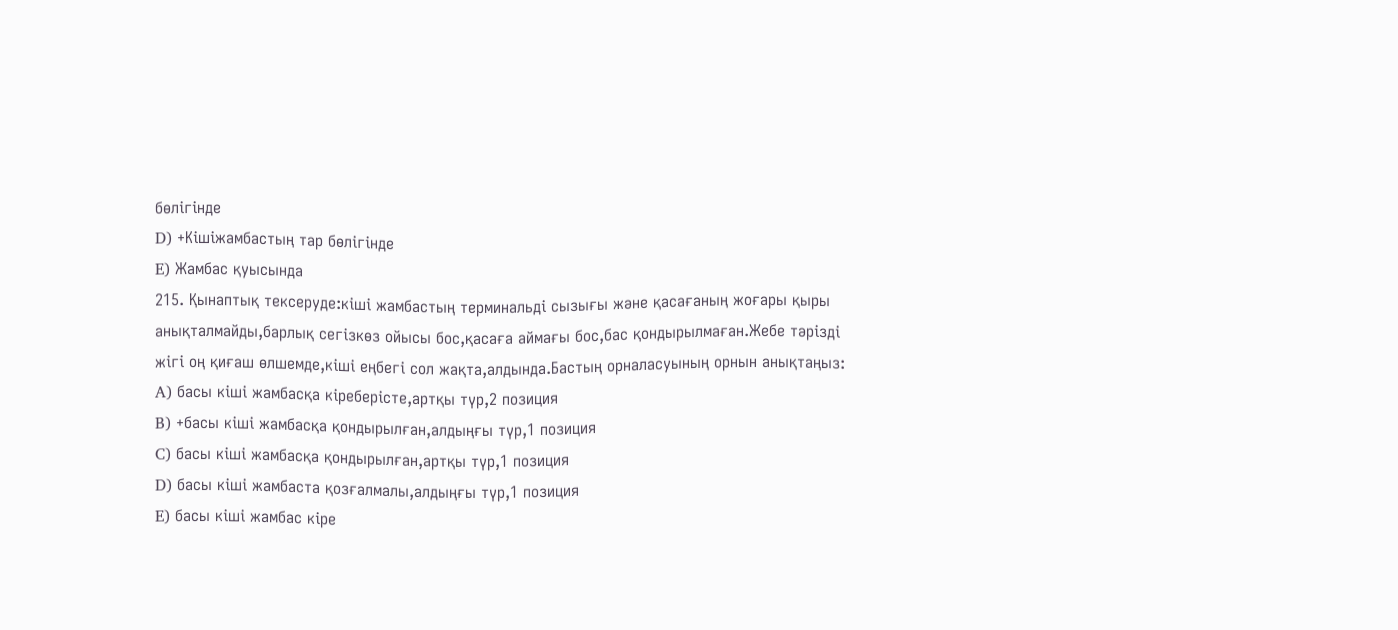бөлігінде
D) +Кішіжамбастың тар бөлігінде
E) Жамбас қуысында
215. Қынаптық тексеруде:кіші жамбастың терминальді сызығы және қасағаның жоғары қыры
анықталмайды,барлық сегізкөз ойысы бос,қасаға аймағы бос,бас қондырылмаған.Жебе тәрізді
жігі оң қиғаш өлшемде,кіші еңбегі сол жақта,алдында.Бастың орналасуының орнын анықтаңыз:
A) басы кіші жамбасқа кіреберісте,артқы түр,2 позиция
B) +басы кіші жамбасқа қондырылған,алдыңғы түр,1 позиция
C) басы кіші жамбасқа қондырылған,артқы түр,1 позиция
D) басы кіші жамбаста қозғалмалы,алдыңғы түр,1 позиция
E) басы кіші жамбас кіре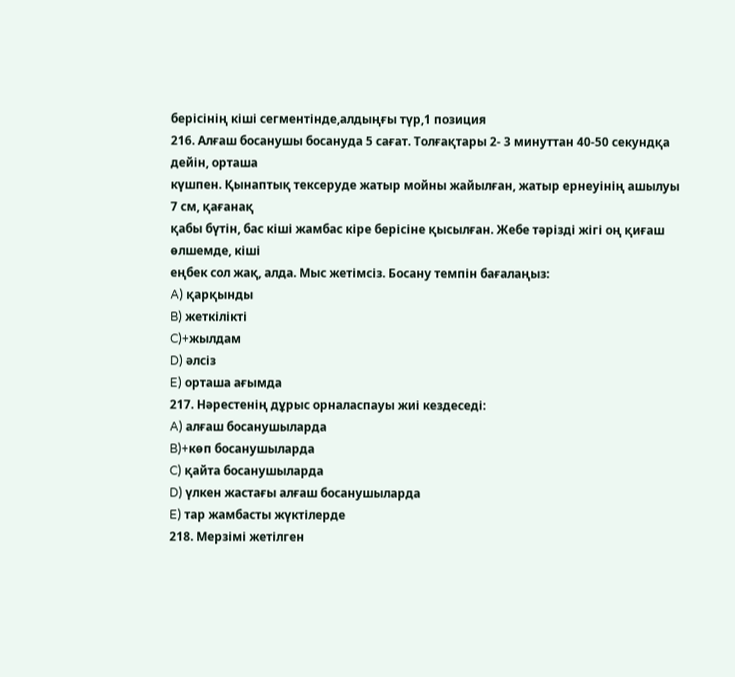берісінің кіші сегментінде,алдыңғы түр,1 позиция
216. Алғаш босанушы босануда 5 сағат. Толғақтары 2- 3 минуттан 40-50 секундқа дейін, орташа
күшпен. Қынаптық тексеруде жатыр мойны жайылған, жатыр ернеуінің ашылуы 7 см, қағанақ
қабы бүтін, бас кіші жамбас кіре берісіне қысылған. Жебе тәрізді жігі оң қиғаш өлшемде, кіші
еңбек сол жақ, алда. Мыс жетімсіз. Босану темпін бағалаңыз:
A) қарқынды
B) жеткілікті
C)+жылдам
D) әлсіз
E) орташа ағымда
217. Нәрестенің дұрыс орналаспауы жиі кездеседі:
A) алғаш босанушыларда
B)+көп босанушыларда
C) қайта босанушыларда
D) үлкен жастағы алғаш босанушыларда
E) тар жамбасты жүктілерде
218. Мерзімі жетілген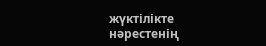жүктілікте нәрестенің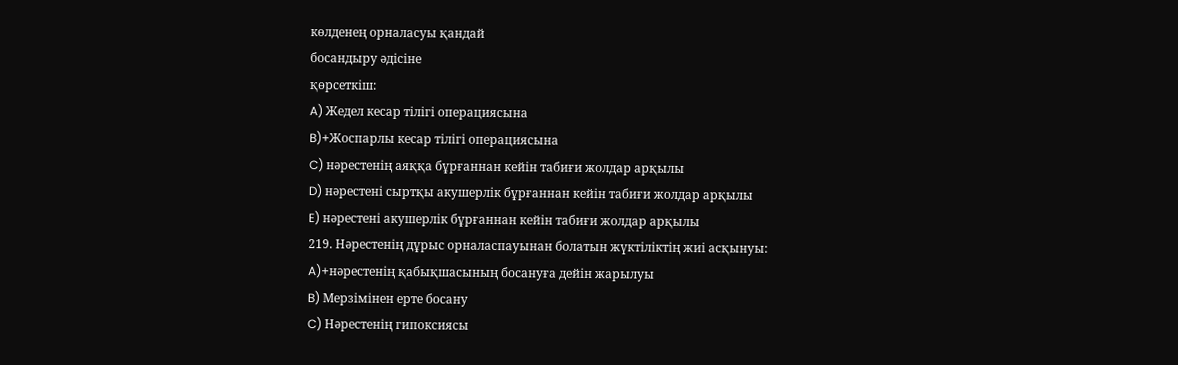көлденең орналасуы қандай
босандыру әдісіне
қөрсеткіш:
A) Жедел кесар тілігі операциясына
B)+Жоспарлы кесар тілігі операциясына
C) нәрестенің аяққа бұрғаннан кейін табиғи жолдар арқылы
D) нәрестені сыртқы акушерлік бұрғаннан кейін табиғи жолдар арқылы
E) нәрестені акушерлік бұрғаннан кейін табиғи жолдар арқылы
219. Нәрестенің дұрыс орналаспауынан болатын жүктіліктің жиі асқынуы:
A)+нәрестенің қабықшасының босануға дейін жарылуы
B) Мерзімінен ерте босану
C) Нәрестенің гипоксиясы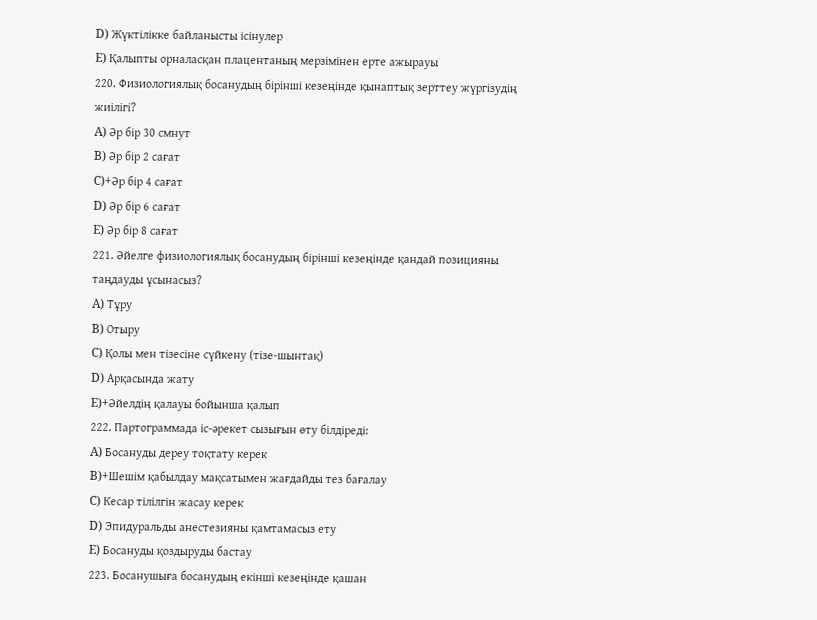D) Жүктілікке байланысты ісінулер
E) Қалыпты орналасқан плацентаның мерзімінен ерте ажырауы
220. Физиологиялық босанудың бірінші кезеңінде қынаптық зерттеу жүргізудің жиілігі?
A) Әр бір 30 смнут
B) Әр бір 2 сағат
C)+Әр бір 4 сағат
D) Әр бір 6 сағат
E) Әр бір 8 сағат
221. Әйелге физиологиялық босанудың бірінші кезеңінде қандай позицияны таңдауды ұсынасыз?
A) Тұру
B) Отыру
C) Қолы мен тізесіне сүйкену (тізе-шынтақ)
D) Арқасында жату
E)+Әйелдің қалауы бойынша қалып
222. Партограммада іс-әрекет сызығын өту білдіреді:
A) Босануды дереу тоқтату керек
B)+Шешім қабылдау мақсатымен жағдайды тез бағалау
C) Кесар тілілгін жасау керек
D) Эпидуральды анестезияны қамтамасыз ету
E) Босануды қоздыруды бастау
223. Босанушыға босанудың екінші кезеңінде қашан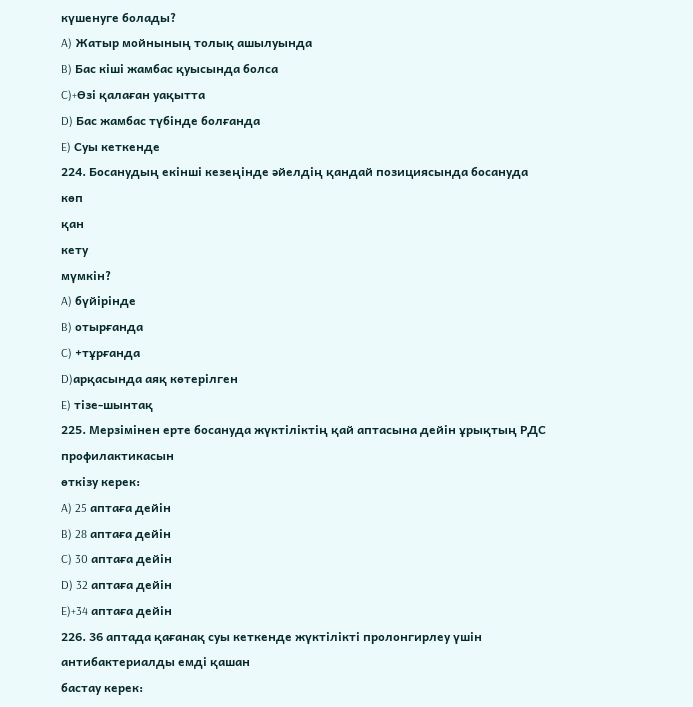күшенуге болады?
A) Жатыр мойнының толық ашылуында
B) Бас кіші жамбас қуысында болса
C)+Өзі қалаған уақытта
D) Бас жамбас түбінде болғанда
E) Суы кеткенде
224. Босанудың екінші кезеңінде әйелдің қандай позициясында босануда
көп
қан
кету
мүмкін?
A) бүйірінде
B) отырғанда
C) +тұрғанда
D)арқасында аяқ көтерілген
E) тізе-шынтақ
225. Мерзімінен ерте босануда жүктіліктің қай аптасына дейін ұрықтың РДС профилактикасын
өткізу керек:
A) 25 аптаға дейін
B) 28 аптаға дейін
C) 30 аптаға дейін
D) 32 аптаға дейін
E)+34 аптаға дейін
226. 36 аптада қағанақ суы кеткенде жүктілікті пролонгирлеу үшін антибактериалды емді қашан
бастау керек: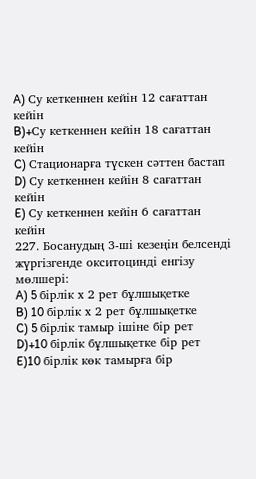A) Су кеткеннен кейін 12 сағаттан кейін
B)+Су кеткеннен кейін 18 сағаттан кейін
C) Стационарға түскен сәттен бастап
D) Су кеткеннен кейін 8 сағаттан кейін
E) Су кеткеннен кейін 6 сағаттан кейін
227. Босанудың 3-ші кезеңін белсенді жүргізгенде окситоцинді енгізу мөлшері:
A) 5 бірлік х 2 рет бұлшықетке
B) 10 бірлік х 2 рет бұлшықетке
C) 5 бірлік тамыр ішіне бір рет
D)+10 бірлік бұлшықетке бір рет
E)10 бірлік көк тамырға бір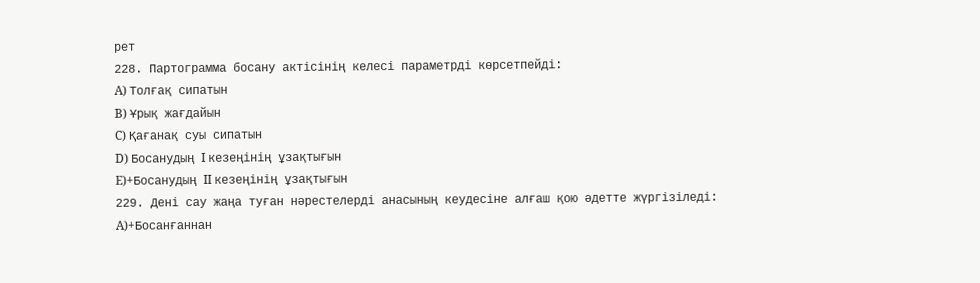рет
228. Партограмма босану актісінің келесі параметрді көрсетпейді:
A) Толғақ сипатын
B) Ұрық жағдайын
C) Қағанақ суы сипатын
D) Босанудың I кезеңінің ұзақтығын
E)+Босанудың II кезеңінің ұзақтығын
229. Дені сау жаңа туған нәрестелерді анасының кеудесіне алғаш қою әдетте жүргізіледі:
A)+Босанғаннан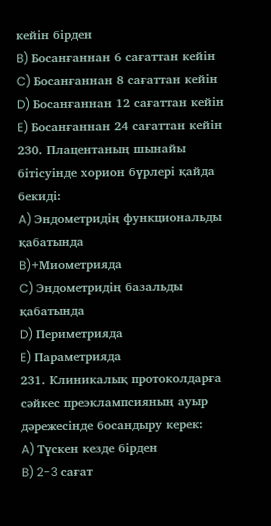кейін бірден
B) Босанғаннан 6 сағаттан кейін
C) Босанғаннан 8 сағаттан кейін
D) Босанғаннан 12 сағаттан кейін
E) Босанғаннан 24 сағаттан кейін
230. Плацентаның шынайы бітісуінде хорион бүрлері қайда бекиді:
A) Эндометридің функциональды қабатында
B)+Миометрияда
C) Эндометридің базальды қабатында
D) Периметрияда
E) Параметрияда
231. Клиникалық протоколдарға сәйкес преэклампсияның ауыр дәрежесінде босандыру керек:
A) Түскен кезде бірден
B) 2-3 сағат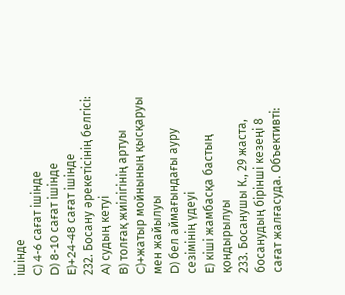ішінде
C) 4-6 сағат ішінде
D) 8-10 сағат ішінде
E)+24-48 сағат ішінде
232. Босану әрекетісінің белгісі:
A) судың кетуі
B) толғақ жиілігінің артуы
C)+жатыр мойнының қысқаруы мен жайылуы
D) бел аймағындағы ауру сезімінің үдеуі
E) кіші жамбасқа бастың қондырылуы
233. Босанушы К., 29 жаста, босанудың бірінші кезеңі 8 сағат жалғасуда. Объективті: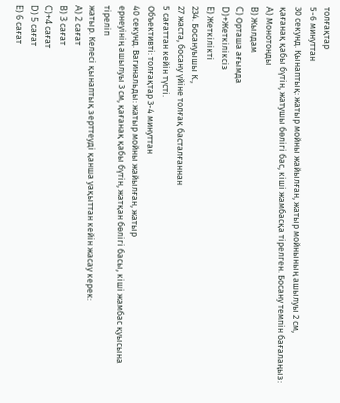толғақтар
5-6 минуттан
30 секунд. Қынаптық: жатыр мойны жайылған, жатыр мойнының ашылуы 2 см,
қағанақ қабы бүтін, жатушы бөлігі бас, кіші жамбасқа тірелген. Босану темпін бағалаңыз:
A) Монотонды
B) Жылдам
C) Орташа ағымда
D)+Жеткіліксіз
E) Жеткілікті
234. Босануышы К.,
27 жаста, босану үйіне толғақ басталғаннан
5 сағаттан кейін түсті.
Объективті: толғақтар 3-4 минуттан
40 секунд. Вагинальды: жатыр мойны жайылған, жатыр
ернеуінің ашылуы 3 см, қағанақ қабы бүтін, жатқан бөлігі басы, кіші жамбас қуысына тіреліп
жатыр. Келесі қынаптық зерттеуді қанша уақыттан кейін жасау керек:
A) 2 сағат
B) 3 сағат
C)+4 сағат
D) 5 сағат
E) 6 сағат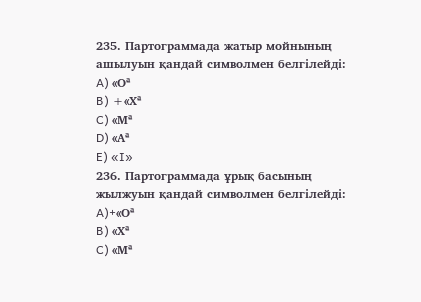235. Партограммада жатыр мойнының ашылуын қандай символмен белгілейді:
A) «Оª
B) +«Хª
C) «Мª
D) «Аª
E) «I»
236. Партограммада ұрық басының жылжуын қандай символмен белгілейді:
A)+«Оª
B) «Хª
C) «Мª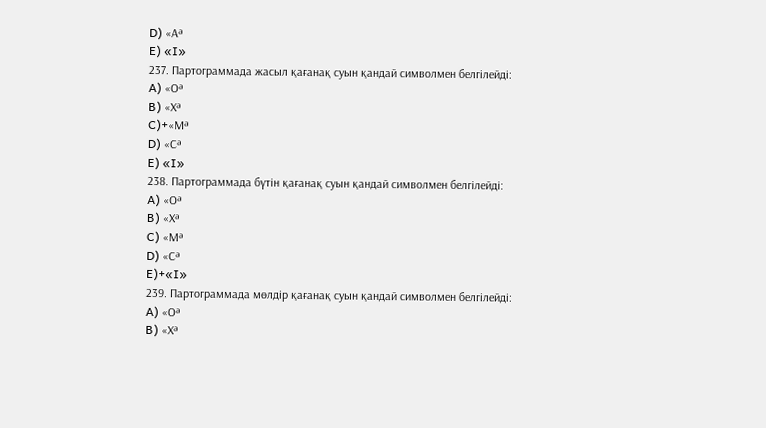D) «Аª
E) «I»
237. Партограммада жасыл қағанақ суын қандай символмен белгілейді:
A) «Оª
B) «Хª
C)+«Мª
D) «Сª
E) «I»
238. Партограммада бүтін қағанақ суын қандай символмен белгілейді:
A) «Оª
B) «Хª
C) «Мª
D) «Сª
E)+«I»
239. Партограммада мөлдір қағанақ суын қандай символмен белгілейді:
A) «Оª
B) «Хª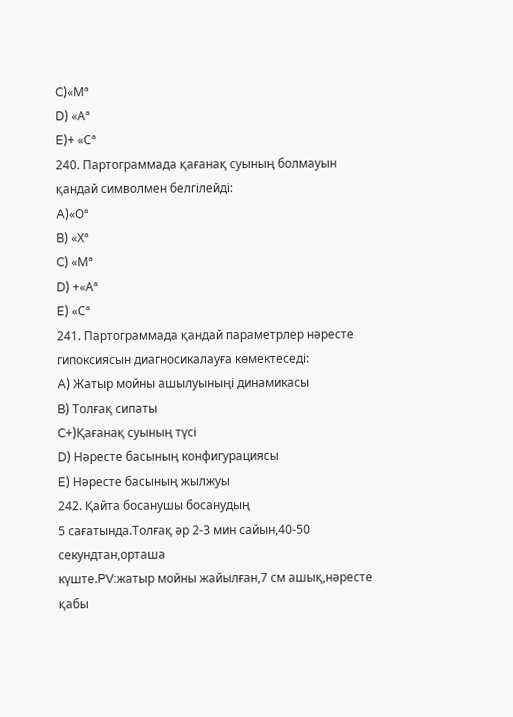C)«Мª
D) «Аª
E)+ «Сª
240. Партограммада қағанақ суының болмауын қандай символмен белгілейді:
A)«Оª
B) «Хª
C) «Мª
D) +«Аª
E) «Сª
241. Партограммада қандай параметрлер нәресте гипоксиясын диагносикалауға көмектеседі:
A) Жатыр мойны ашылуыныңі динамикасы
B) Толғақ сипаты
C+)Қағанақ суының түсі
D) Нәресте басының конфигурациясы
E) Нәресте басының жылжуы
242. Қайта босанушы босанудың
5 сағатында.Толғақ әр 2-3 мин сайын,40-50 секундтан,орташа
күште.PV:жатыр мойны жайылған,7 см ашық,нәресте қабы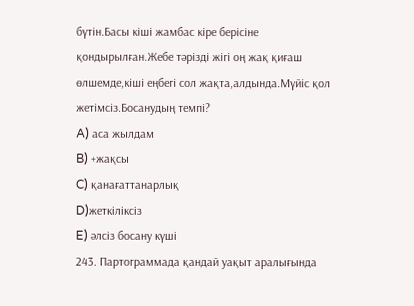бүтін.Басы кіші жамбас кіре берісіне
қондырылған.Жебе тәрізді жігі оң жақ қиғаш өлшемде,кіші еңбегі сол жақта,алдында.Мүйіс қол
жетімсіз.Босанудың темпі?
A) аса жылдам
B) +жақсы
C) қанағаттанарлық
D)жеткіліксіз
E) әлсіз босану күші
243. Партограммада қандай уақыт аралығында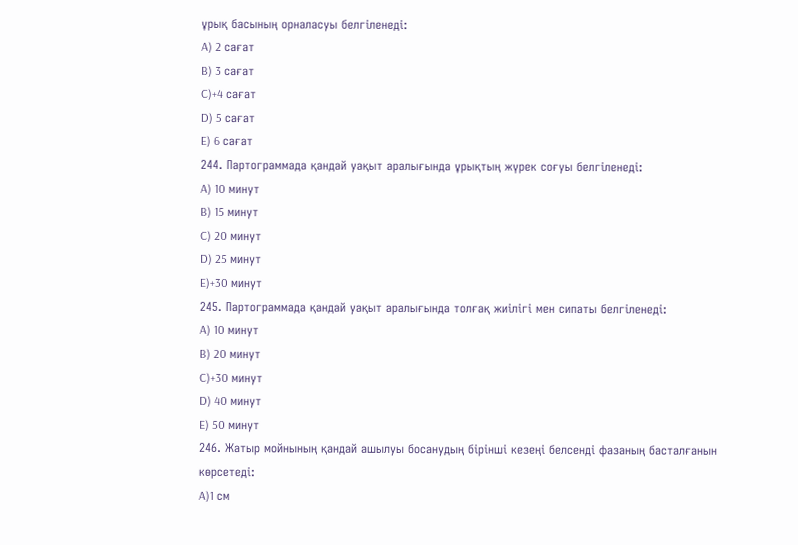ұрық басының орналасуы белгіленеді:
A) 2 сағат
B) 3 сағат
C)+4 сағат
D) 5 сағат
E) 6 сағат
244. Партограммада қандай уақыт аралығында ұрықтың жүрек соғуы белгіленеді:
A) 10 минут
B) 15 минут
C) 20 минут
D) 25 минут
E)+30 минут
245. Партограммада қандай уақыт аралығында толғақ жиілігі мен сипаты белгіленеді:
A) 10 минут
B) 20 минут
C)+30 минут
D) 40 минут
E) 50 минут
246. Жатыр мойнының қандай ашылуы босанудың бірінші кезеңі белсенді фазаның басталғанын
көрсетеді:
A)1 см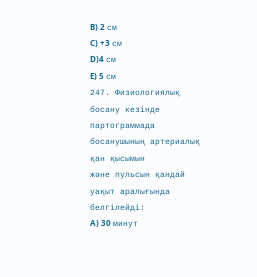B) 2 см
C) +3 см
D)4 см
E) 5 см
247. Физиологиялық босану кезінде партограммада босанушының артериалық қан қысымын
және пульсын қандай уақыт аралығында белгілейді:
A) 30 минут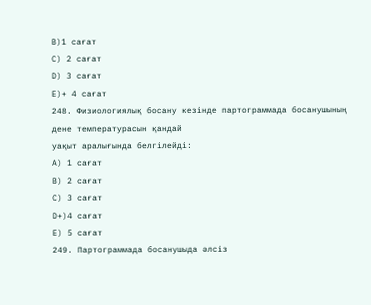B)1 сағат
C) 2 сағат
D) 3 сағат
E)+ 4 сағат
248. Физиологиялық босану кезінде партограммада босанушының дене температурасын қандай
уақыт аралығында белгілейді:
A) 1 сағат
B) 2 сағат
C) 3 сағат
D+)4 сағат
E) 5 сағат
249. Партограммада босанушыда әлсіз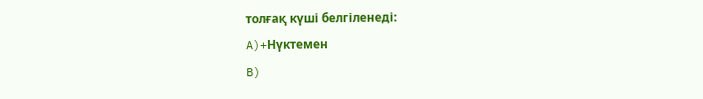толғақ күші белгіленеді:
A)+Нүктемен
B)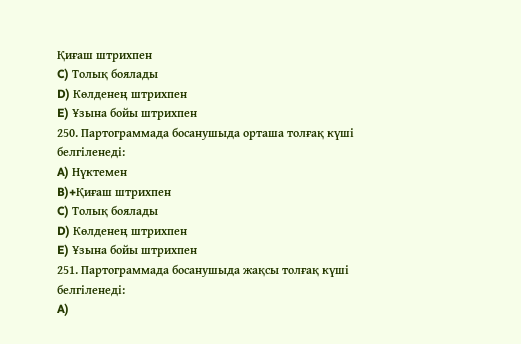Қиғаш штрихпен
C) Толық боялады
D) Көлденең штрихпен
E) Ұзына бойы штрихпен
250. Партограммада босанушыда орташа толғақ күші белгіленеді:
A) Нүктемен
B)+Қиғаш штрихпен
C) Толық боялады
D) Көлденең штрихпен
E) Ұзына бойы штрихпен
251. Партограммада босанушыда жақсы толғақ күші белгіленеді:
A)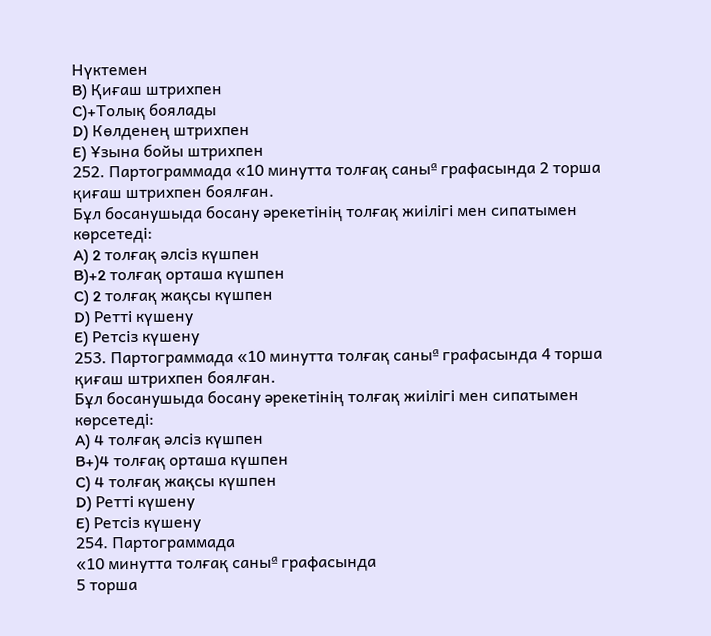Нүктемен
B) Қиғаш штрихпен
C)+Толық боялады
D) Көлденең штрихпен
E) Ұзына бойы штрихпен
252. Партограммада «10 минутта толғақ саныª графасында 2 торша қиғаш штрихпен боялған.
Бұл босанушыда босану әрекетінің толғақ жиілігі мен сипатымен көрсетеді:
A) 2 толғақ әлсіз күшпен
B)+2 толғақ орташа күшпен
C) 2 толғақ жақсы күшпен
D) Ретті күшену
E) Ретсіз күшену
253. Партограммада «10 минутта толғақ саныª графасында 4 торша қиғаш штрихпен боялған.
Бұл босанушыда босану әрекетінің толғақ жиілігі мен сипатымен көрсетеді:
A) 4 толғақ әлсіз күшпен
B+)4 толғақ орташа күшпен
C) 4 толғақ жақсы күшпен
D) Ретті күшену
E) Ретсіз күшену
254. Партограммада
«10 минутта толғақ саныª графасында
5 торша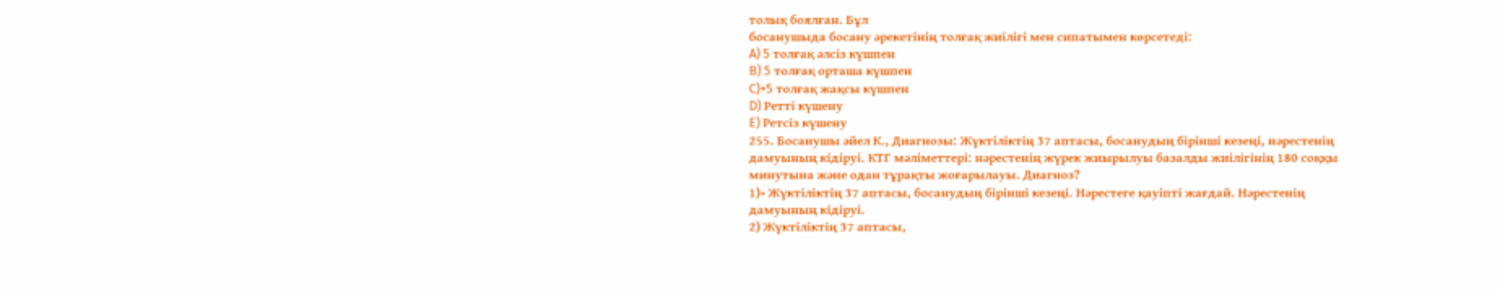толық боялған. Бұл
босанушыда босану әрекетінің толғақ жиілігі мен сипатымен көрсетеді:
A) 5 толғақ әлсіз күшпен
B) 5 толғақ орташа күшпен
C)+5 толғақ жақсы күшпен
D) Ретті күшену
E) Ретсіз күшену
255. Босанушы әйел К., Диагнозы: Жүктіліктің 37 аптасы, босанудың бірінші кезеңі, нәрестенің
дамуының кідіруі. КТГ мәліметтері: нәрестенің жүрек жиырылуы базалды жиілігінің 180 соққы
минутына және одан тұрақты жоғарылауы. Диагноз?
1)+ Жүктіліктің 37 аптасы, босанудың бірінші кезеңі. Нәрестеге қауіпті жағдай. Нәрестенің
дамуының кідіруі.
2) Жүктіліктің 37 аптасы,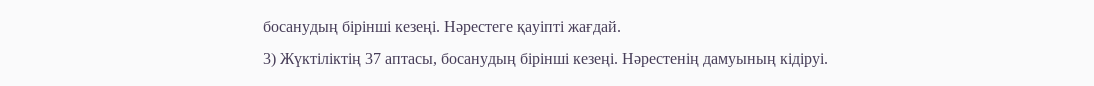босанудың бірінші кезеңі. Нәрестеге қауіпті жағдай.
3) Жүктіліктің 37 аптасы, босанудың бірінші кезеңі. Нәрестенің дамуының кідіруі.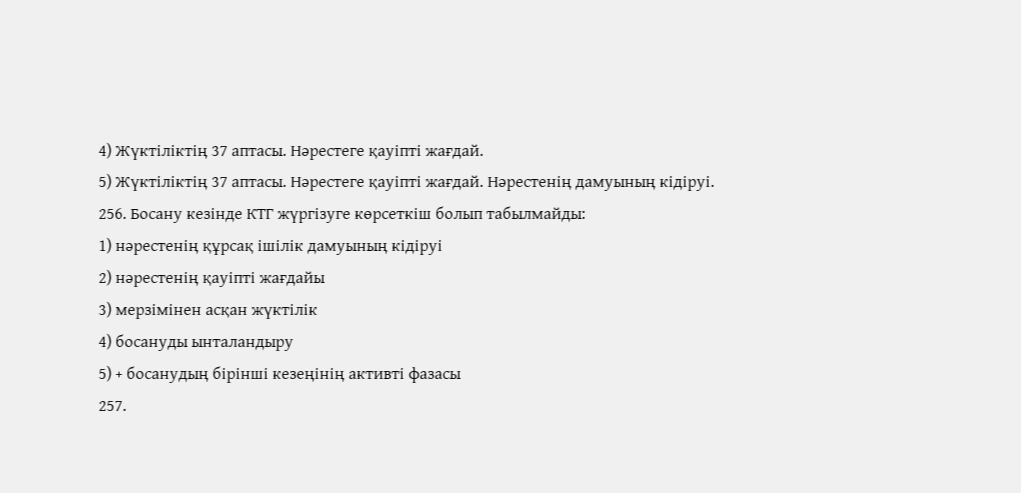4) Жүктіліктің 37 аптасы. Нәрестеге қауіпті жағдай.
5) Жүктіліктің 37 аптасы. Нәрестеге қауіпті жағдай. Нәрестенің дамуының кідіруі.
256. Босану кезінде КТГ жүргізуге көрсеткіш болып табылмайды:
1) нәрестенің құрсақ ішілік дамуының кідіруі
2) нәрестенің қауіпті жағдайы
3) мерзімінен асқан жүктілік
4) босануды ынталандыру
5) + босанудың бірінші кезеңінің активті фазасы
257.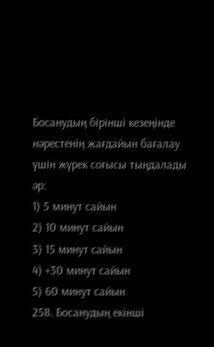Босанудың бірінші кезеңінде нәрестенің жағдайын бағалау үшін жүрек соғысы тыңдалады
әр:
1) 5 минут сайын
2) 10 минут сайын
3) 15 минут сайын
4) +30 минут сайын
5) 60 минут сайын
258. Босанудың екінші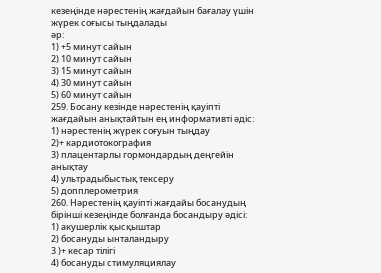кезеңінде нәрестенің жағдайын бағалау үшін жүрек соғысы тыңдалады
әр:
1) +5 минут сайын
2) 10 минут сайын
3) 15 минут сайын
4) 30 минут сайын
5) 60 минут сайын
259. Босану кезінде нәрестенің қауіпті жағдайын анықтайтын ең информативті әдіс:
1) нәрестенің жүрек соғуын тыңдау
2)+ кардиотокография
3) плацентарлы гормондардың деңгейін анықтау
4) ультрадыбыстық тексеру
5) допплерометрия
260. Нәрестенің қауіпті жағдайы босанудың бірінші кезеңінде болғанда босандыру әдісі:
1) акушерлік қысқыштар
2) босануды ынталандыру
3 )+ кесар тілігі
4) босануды стимуляциялау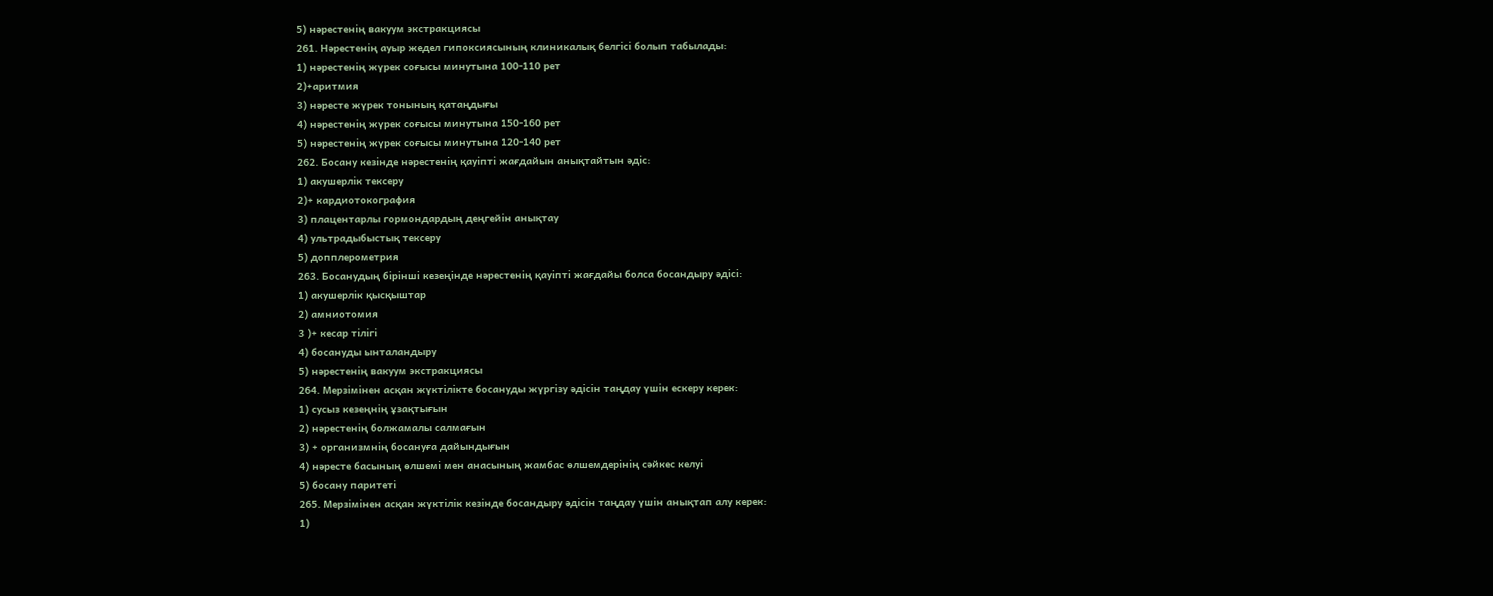5) нәрестенің вакуум экстракциясы
261. Нәрестенің ауыр жедел гипоксиясының клиникалық белгісі болып табылады:
1) нәрестенің жүрек соғысы минутына 100-110 рет
2)+аритмия
3) нәресте жүрек тонының қатаңдығы
4) нәрестенің жүрек соғысы минутына 150-160 рет
5) нәрестенің жүрек соғысы минутына 120-140 рет
262. Босану кезінде нәрестенің қауіпті жағдайын анықтайтын әдіс:
1) акушерлік тексеру
2)+ кардиотокография
3) плацентарлы гормондардың деңгейін анықтау
4) ультрадыбыстық тексеру
5) допплерометрия
263. Босанудың бірінші кезеңінде нәрестенің қауіпті жағдайы болса босандыру әдісі:
1) акушерлік қысқыштар
2) амниотомия
3 )+ кесар тілігі
4) босануды ынталандыру
5) нәрестенің вакуум экстракциясы
264. Мерзімінен асқан жүктілікте босануды жүргізу әдісін таңдау үшін ескеру керек:
1) сусыз кезеңнің ұзақтығын
2) нәрестенің болжамалы салмағын
3) + организмнің босануға дайындығын
4) нәресте басының өлшемі мен анасының жамбас өлшемдерінің сәйкес келуі
5) босану паритеті
265. Мерзімінен асқан жүктілік кезінде босандыру әдісін таңдау үшін анықтап алу керек:
1)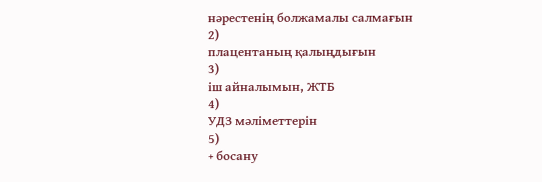нәрестенің болжамалы салмағын
2)
плацентаның қалыңдығын
3)
іш айналымын, ЖТБ
4)
УДЗ мәліметтерін
5)
+ босану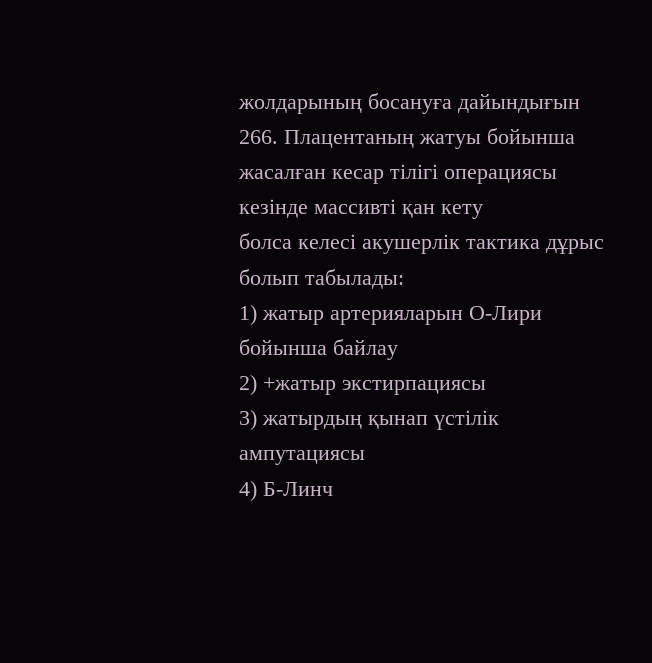жолдарының босануға дайындығын
266. Плацентаның жатуы бойынша жасалған кесар тілігі операциясы кезінде массивті қан кету
болса келесі акушерлік тактика дұрыс болып табылады:
1) жатыр артерияларын О-Лири бойынша байлау
2) +жатыр экстирпациясы
3) жатырдың қынап үстілік ампутациясы
4) Б-Линч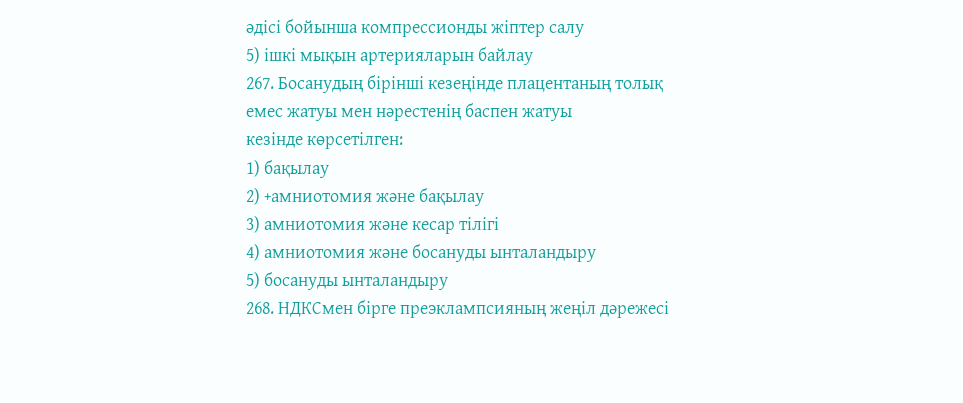әдісі бойынша компрессионды жіптер салу
5) ішкі мықын артерияларын байлау
267. Босанудың бірінші кезеңінде плацентаның толық емес жатуы мен нәрестенің баспен жатуы
кезінде көрсетілген:
1) бақылау
2) +амниотомия және бақылау
3) амниотомия және кесар тілігі
4) амниотомия және босануды ынталандыру
5) босануды ынталандыру
268. НДКСмен бірге преэклампсияның жеңіл дәрежесі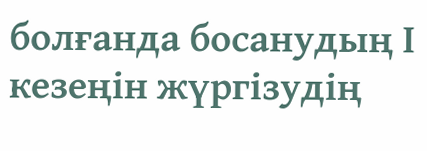болғанда босанудың І кезеңін жүргізудің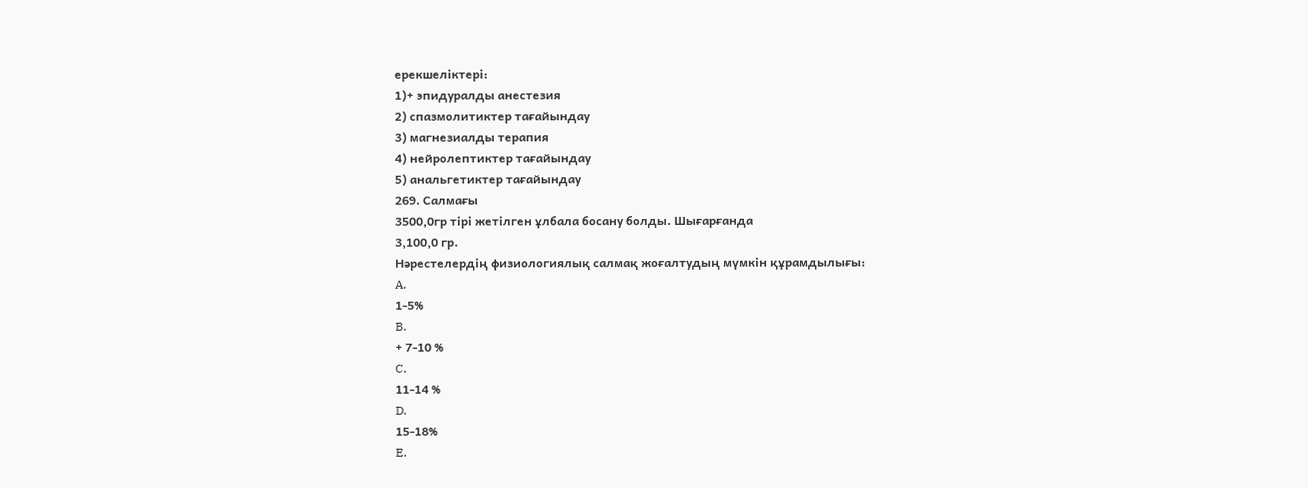ерекшеліктері:
1)+ эпидуралды анестезия
2) спазмолитиктер тағайындау
3) магнезиалды терапия
4) нейролептиктер тағайындау
5) анальгетиктер тағайындау
269. Салмағы
3500,0гр тірі жетілген ұлбала босану болды. Шығарғанда
3,100,0 гр.
Нәрестелердің физиологиялық салмақ жоғалтудың мүмкін құрамдылығы:
A.
1-5%
B.
+ 7-10 %
C.
11-14 %
D.
15-18%
E.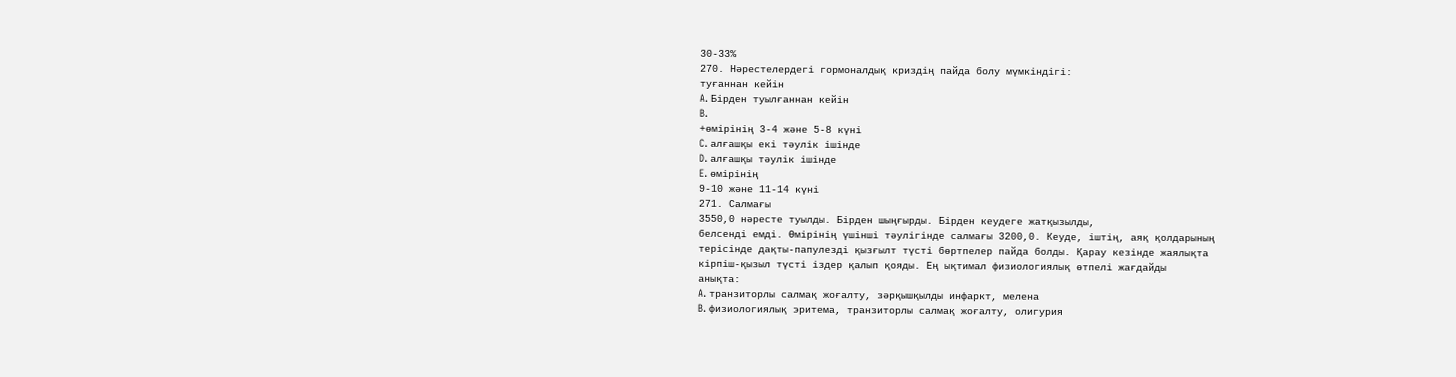30-33%
270. Нәрестелердегі гормоналдық криздің пайда болу мүмкіндігі:
туғаннан кейін
A. Бірден туылғаннан кейін
B.
+өмірінің 3-4 және 5-8 күні
C. алғашқы екі тәулік ішінде
D. алғашқы тәулік ішінде
E. өмірінің
9-10 және 11-14 күні
271. Салмағы
3550,0 нәресте туылды. Бірден шыңғырды. Бірден кеудеге жатқызылды,
белсенді емді. Өмірінің үшінші тәулігінде салмағы 3200,0. Кеуде, іштің, аяқ қолдарының
терісінде дақты-папулезді қызғылт түсті бөртпелер пайда болды. Қарау кезінде жаялықта
кірпіш-қызыл түсті іздер қалып қояды. Ең ықтимал физиологиялық өтпелі жағдайды
анықта:
A. транзиторлы салмақ жоғалту, зәрқышқылды инфаркт, мелена
B. физиологиялық эритема, транзиторлы салмақ жоғалту, олигурия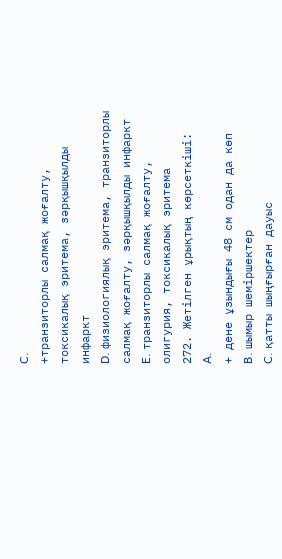C.
+транзиторлы салмақ жоғалту, токсикалық эритема, зәрқышқылды инфаркт
D. физиологиялық эритема, транзиторлы салмақ жоғалту, зәрқышқылды инфаркт
E. транзиторлы салмақ жоғалту, олигурия, токсикалық эритема
272. Жетілген ұрықтың көрсеткіші:
A.
+ дене ұзындығы 48 см одан да көп
B. шымыр шеміршектер
C. қатты шыңғырған дауыс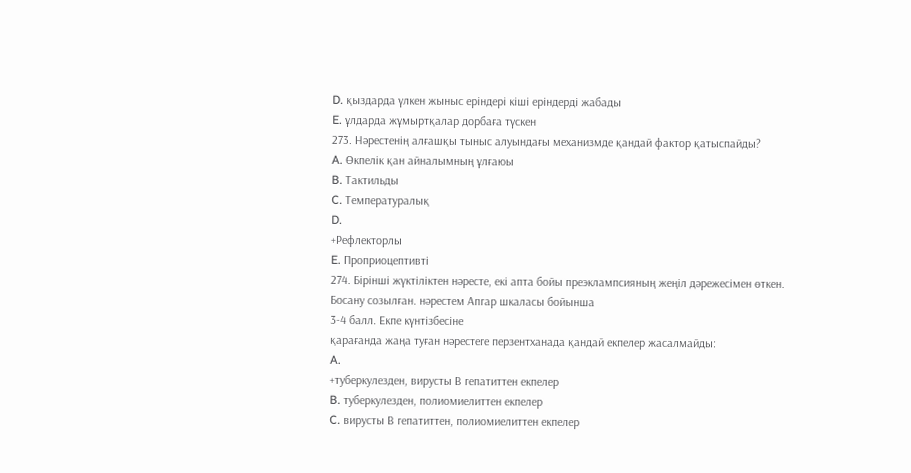D. қыздарда үлкен жыныс еріндері кіші еріндерді жабады
E. ұлдарда жұмыртқалар дорбаға түскен
273. Нәрестенің алғашқы тыныс алуындағы механизмде қандай фактор қатыспайды?
A. Өкпелік қан айналымның ұлғаюы
B. Тактильды
C. Температуралық
D.
+Рефлекторлы
E. Проприоцептивті
274. Бірінші жүктіліктен нәресте, екі апта бойы преэклампсияның жеңіл дәрежесімен өткен.
Босану созылған. нәрестем Апгар шкаласы бойынша
3-4 балл. Екпе күнтізбесіне
қарағанда жаңа туған нәрестеге перзентханада қандай екпелер жасалмайды:
A.
+туберкулезден, вирусты В гепатиттен екпелер
B. туберкулезден, полиомиелиттен екпелер
C. вирусты В гепатиттен, полиомиелиттен екпелер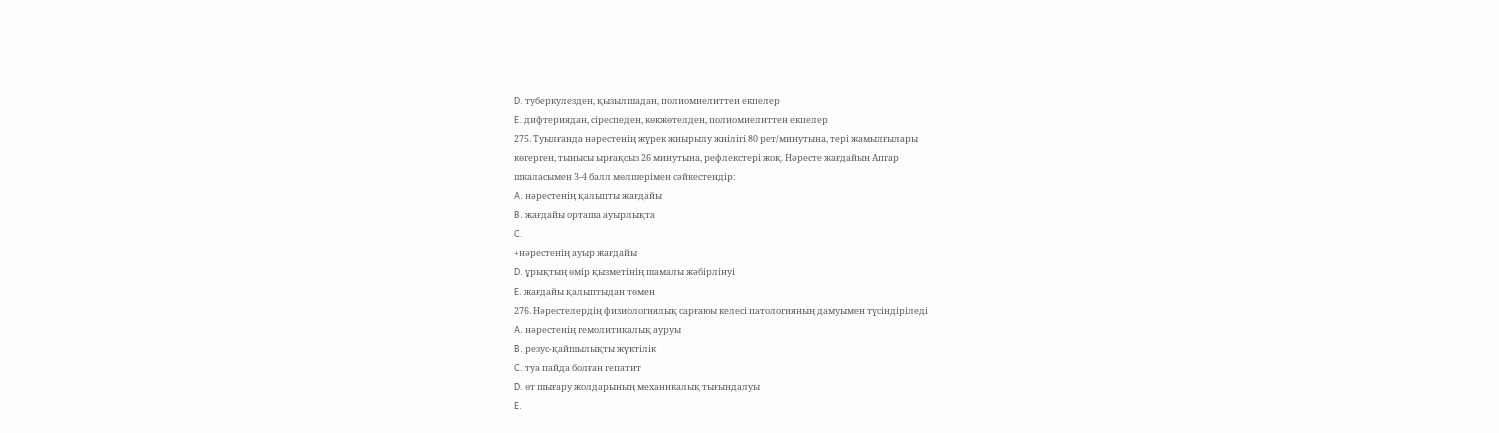D. туберкулезден, қызылшадан, полиомиелиттен екпелер
E. дифтериядан, сіреспеден, көкжөтелден, полиомиелиттен екпелер
275. Туылғанда нәрестенің жүрек жиырылу жиілігі 80 рет/минутына, тері жамылғылары
көгерген, тынысы ырғақсыз 26 минутына, рефлекстері жоқ. Нәресте жағдайын Апгар
шкаласымен 3-4 балл мөлшерімен сәйкестендір:
A. нәрестенің қалыпты жағдайы
B. жағдайы орташа ауырлықта
C.
+нәрестенің ауыр жағдайы
D. ұрықтың өмір қызметінің шамалы жәбірлінуі
E. жағдайы қалыптыдан төмен
276. Нәрестелердің физиологиялық сарғаюы келесі патологияның дамуымен түсіндіріледі
A. нәрестенің гемолитикалық ауруы
B. резус-қайшылықты жүктілік
C. туа пайда болған гепатит
D. өт шығару жолдарының механикалық тығындалуы
E.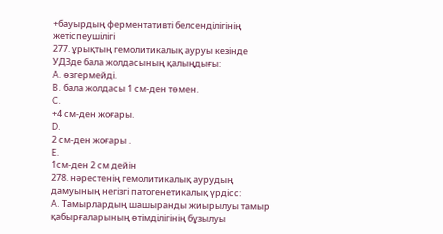+бауырдың ферментативті белсенділігінің жетіспеушілігі
277. ұрықтың гемолитикалық ауруы кезінде УДЗде бала жолдасының қалыңдығы:
A. өзгермейді.
B. бала жолдасы 1 см-ден төмен.
C.
+4 см-ден жоғары.
D.
2 см-ден жоғары .
E.
1см-ден 2 см дейін
278. нәрестенің гемолитикалық аурудың дамуының негізгі патогенетикалық үрдісс:
A. Тамырлардың шашыранды жиырылуы тамыр қабырғаларының өтімділігінің бұзылуы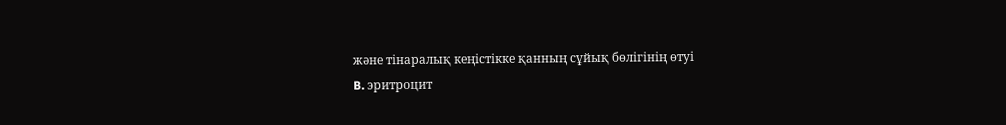және тінаралық кеңістікке қанның сұйық бөлігінің өтуі
B. эритроцит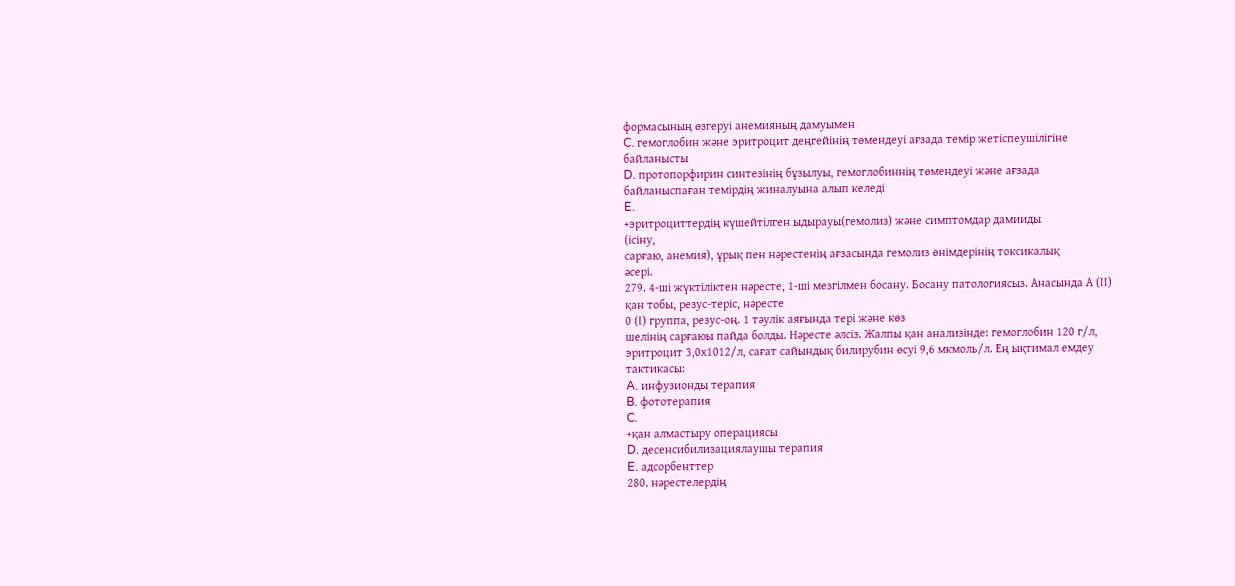формасының өзгеруі анемияның дамуымен
C. гемоглобин және эритроцит деңгейінің төмендеуі ағзада темір жетіспеушілігіне
байланысты
D. протопорфирин синтезінің бұзылуы, гемоглобиннің төмендеуі және ағзада
байланыспаған темірдің жиналуына алып келеді
E.
+эритроциттердің күшейтілген ыдырауы(гемолиз) және симптомдар дамииды
(ісіну,
сарғаю, анемия), ұрық пен нәрестенің ағзасында гемолиз өнімдерінің токсикалық
әсері.
279. 4-ші жүктіліктен нәресте, 1-ші мезгілмен босану. Босану патологиясыз. Анасында А (ІІ)
қан тобы, резус-теріс, нәресте
0 (І) группа, резус-оң. 1 тәулік аяғында тері және көз
шелінің сарғаюы пайда болды. Нәресте әлсіз. Жалпы қан анализінде: гемоглобин 120 г/л,
эритроцит 3,0х1012/л, сағат сайындық билирубин өсуі 9,6 мкмоль/л. Ең ықтимал емдеу
тактикасы:
A. инфузионды терапия
B. фототерапия
C.
+қан алмастыру операциясы
D. десенсибилизациялаушы терапия
E. адсорбенттер
280. нәрестелердің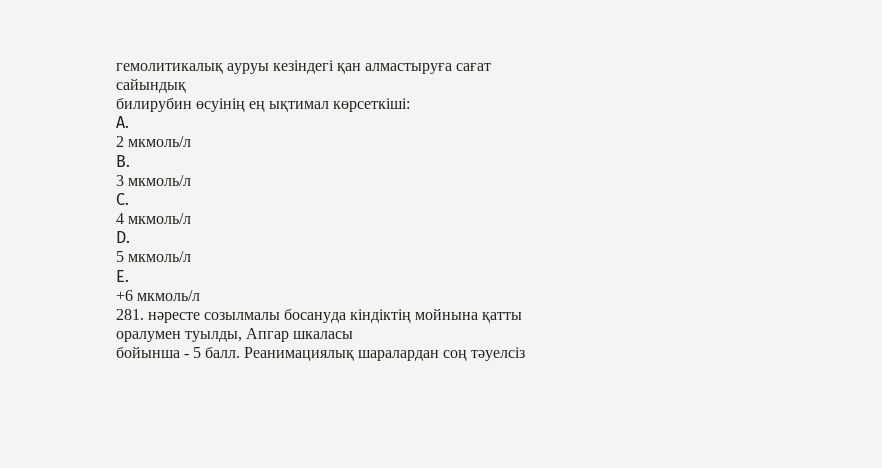гемолитикалық ауруы кезіндегі қан алмастыруға сағат сайындық
билирубин өсуінің ең ықтимал көрсеткіші:
A.
2 мкмоль/л
B.
3 мкмоль/л
C.
4 мкмоль/л
D.
5 мкмоль/л
E.
+6 мкмоль/л
281. нәресте созылмалы босануда кіндіктің мойнына қатты оралумен туылды, Апгар шкаласы
бойынша - 5 балл. Реанимациялық шаралардан соң тәуелсіз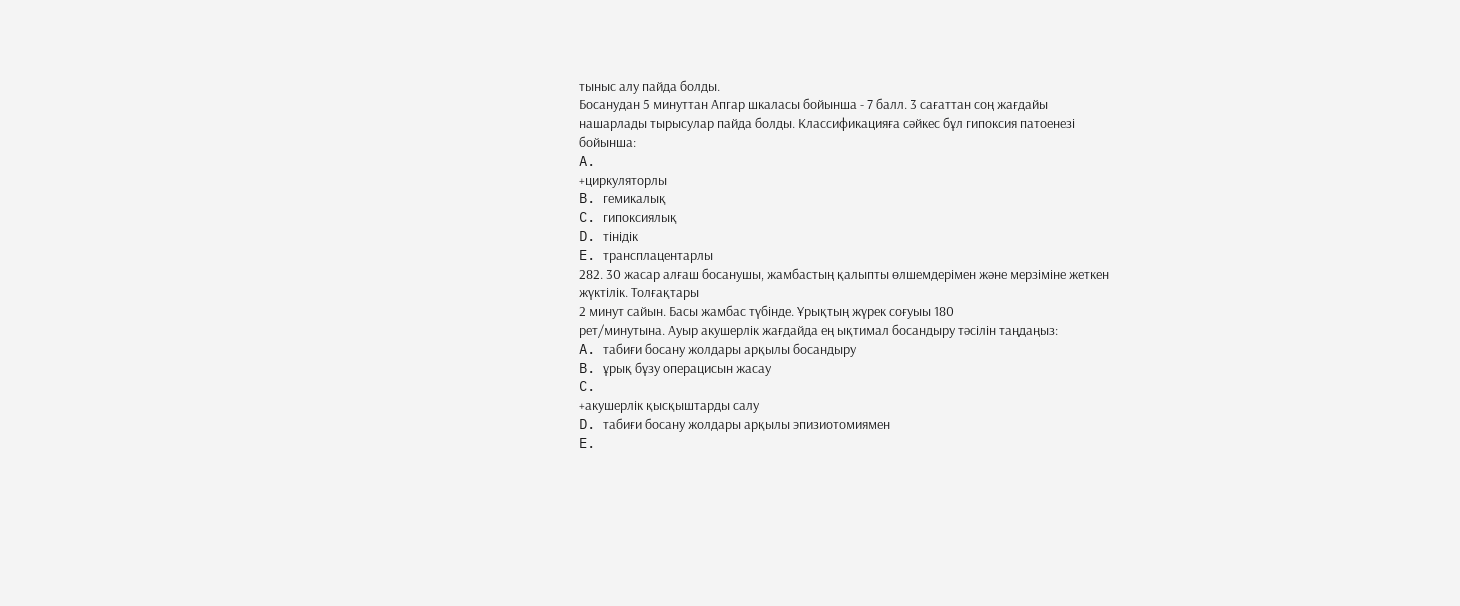тыныс алу пайда болды.
Босанудан 5 минуттан Апгар шкаласы бойынша - 7 балл. 3 сағаттан соң жағдайы
нашарлады тырысулар пайда болды. Классификацияға сәйкес бұл гипоксия патоенезі
бойынша:
A.
+циркуляторлы
B. гемикалық
C. гипоксиялық
D. тінідік
E. трансплацентарлы
282. 30 жасар алғаш босанушы, жамбастың қалыпты өлшемдерімен және мерзіміне жеткен
жүктілік. Толғақтары
2 минут сайын. Басы жамбас түбінде. Ұрықтың жүрек соғуыы 180
рет/минутына. Ауыр акушерлік жағдайда ең ықтимал босандыру тәсілін таңдаңыз:
A. табиғи босану жолдары арқылы босандыру
B. ұрық бұзу операцисын жасау
C.
+акушерлік қысқыштарды салу
D. табиғи босану жолдары арқылы эпизиотомиямен
E.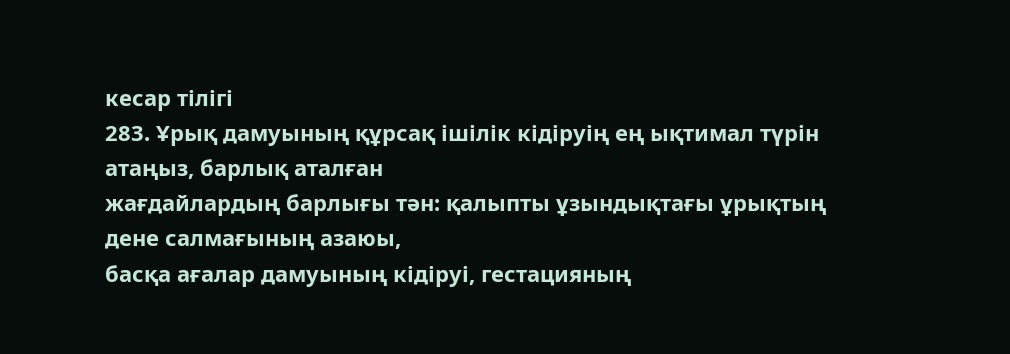кесар тілігі
283. Ұрық дамуының құрсақ ішілік кідіруің ең ықтимал түрін атаңыз, барлық аталған
жағдайлардың барлығы тән: қалыпты ұзындықтағы ұрықтың дене салмағының азаюы,
басқа ағалар дамуының кідіруі, гестацияның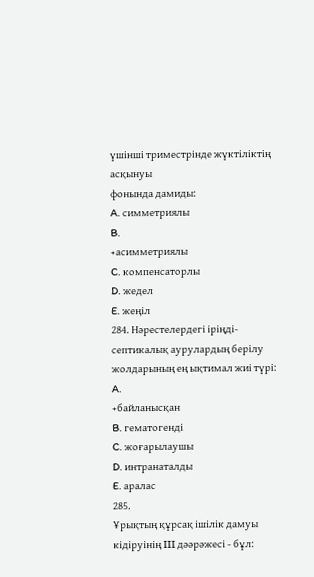үшінші триместрінде жүктіліктің асқынуы
фонында дамиды:
A. симметриялы
B.
+асимметриялы
C. компенсаторлы
D. жедел
E. жеңіл
284. Нәрестелердегі іріңді-септикалық аурулардың берілу жолдарының ең ықтимал жиі түрі:
A.
+байланысқан
B. гематогенді
C. жоғарылаушы
D. интранаталды
E. аралас
285.
Ұрықтың құрсақ ішілік дамуы кідіруінің III дәәрәжесі - бұл: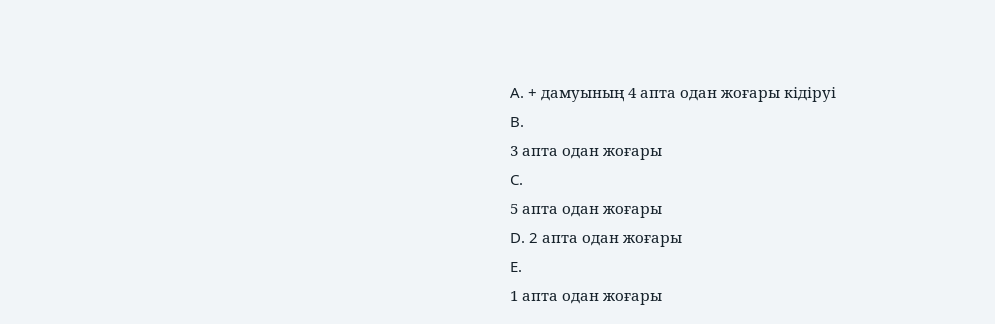A. + дамуының 4 апта одан жоғары кідіруі
B.
3 апта одан жоғары
C.
5 апта одан жоғары
D. 2 апта одан жоғары
E.
1 апта одан жоғары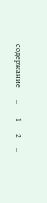содержание      ..       1      2     ..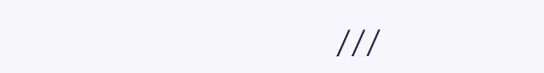///